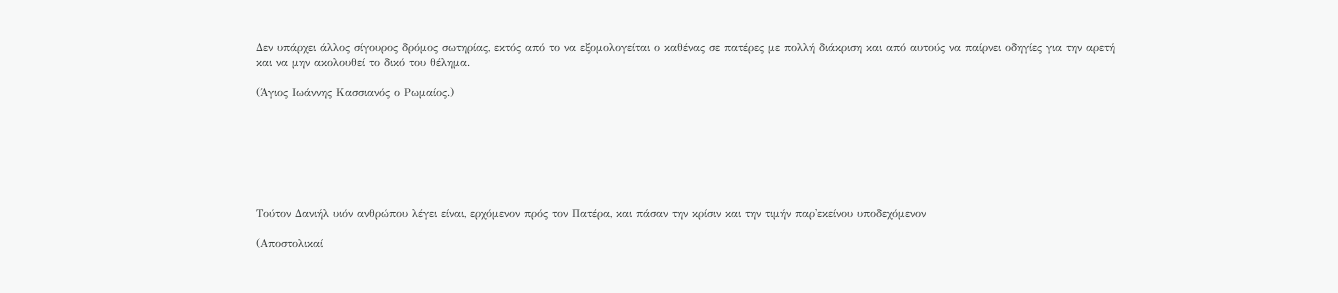Δεν υπάρχει άλλος σίγουρος δρόμος σωτηρίας, εκτός από το να εξομολογείται ο καθένας σε πατέρες με πολλή διάκριση και από αυτούς να παίρνει οδηγίες για την αρετή και να μην ακολουθεί το δικό του θέλημα.

(Άγιος Ιωάννης Κασσιανός ο Ρωμαίος.)







Τούτον Δανιήλ υιόν ανθρώπου λέγει είναι, ερχόμενον πρός τον Πατέρα, και πάσαν την κρίσιν και την τιμήν παρ'εκείνου υποδεχόμενον

(Αποστολικαί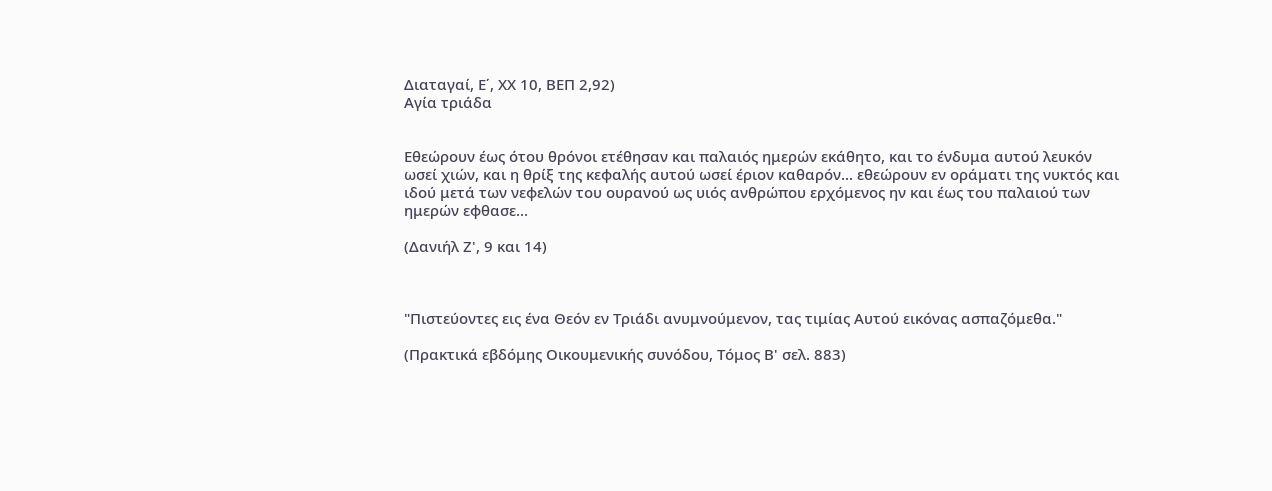Διαταγαί, Ε΄, ΧΧ 10, ΒΕΠ 2,92)
Αγία τριάδα


Εθεώρουν έως ότου θρόνοι ετέθησαν και παλαιός ημερών εκάθητο, και το ένδυμα αυτού λευκόν ωσεί χιών, και η θρίξ της κεφαλής αυτού ωσεί έριον καθαρόν... εθεώρουν εν οράματι της νυκτός και ιδού μετά των νεφελών του ουρανού ως υιός ανθρώπου ερχόμενος ην και έως του παλαιού των ημερών εφθασε...

(Δανιήλ Ζ', 9 και 14)



"Πιστεύοντες εις ένα Θεόν εν Τριάδι ανυμνούμενον, τας τιμίας Αυτού εικόνας ασπαζόμεθα."

(Πρακτικά εβδόμης Οικουμενικής συνόδου, Τόμος Β' σελ. 883)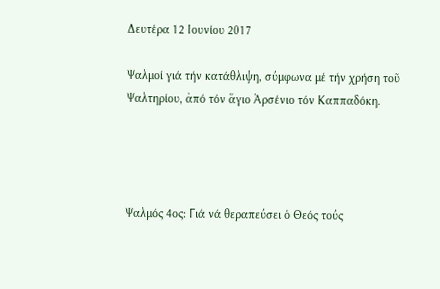Δευτέρα 12 Ιουνίου 2017

Ψαλμοί γιά τήν κατάθλιψη, σύμφωνα μέ τήν χρήση τοῦ Ψαλτηρίου, ἀπό τόν ἅγιο Ἀρσένιο τόν Καππαδόκη.




Ψαλμός 4ος: Γιά νά θεραπεύσει ὁ Θεός τούς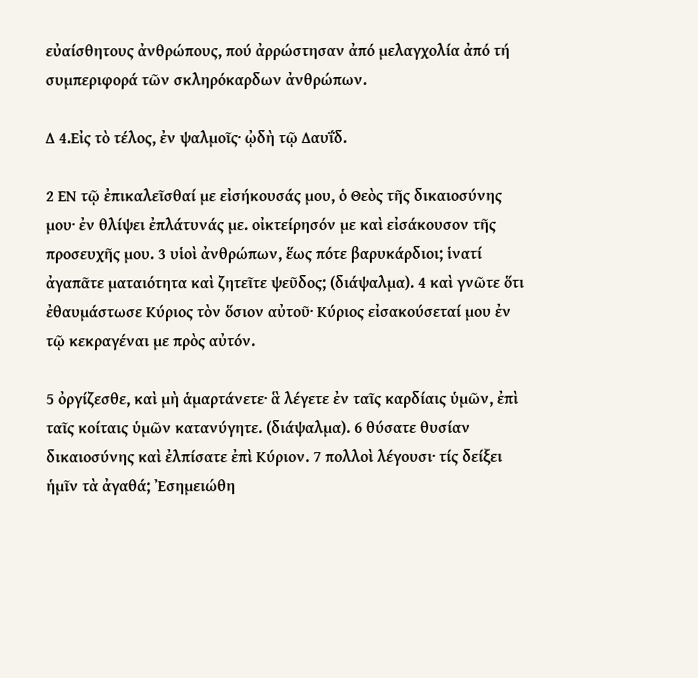εὐαίσθητους ἀνθρώπους, πού ἀρρώστησαν ἀπό μελαγχολία ἀπό τή συμπεριφορά τῶν σκληρόκαρδων ἀνθρώπων.

Δ 4.Εἰς τὸ τέλος, ἐν ψαλμοῖς· ᾠδὴ τῷ Δαυΐδ.

2 ΕΝ τῷ ἐπικαλεῖσθαί με εἰσήκουσάς μου, ὁ Θεὸς τῆς δικαιοσύνης μου· ἐν θλίψει ἐπλάτυνάς με. οἰκτείρησόν με καὶ εἰσάκουσον τῆς προσευχῆς μου. 3 υἱοὶ ἀνθρώπων, ἕως πότε βαρυκάρδιοι; ἱνατί ἀγαπᾶτε ματαιότητα καὶ ζητεῖτε ψεῦδος; (διάψαλμα). 4 καὶ γνῶτε ὅτι ἐθαυμάστωσε Κύριος τὸν ὅσιον αὐτοῦ· Κύριος εἰσακούσεταί μου ἐν τῷ κεκραγέναι με πρὸς αὐτόν.

5 ὀργίζεσθε, καὶ μὴ ἁμαρτάνετε· ἃ λέγετε ἐν ταῖς καρδίαις ὑμῶν, ἐπὶ ταῖς κοίταις ὑμῶν κατανύγητε. (διάψαλμα). 6 θύσατε θυσίαν δικαιοσύνης καὶ ἐλπίσατε ἐπὶ Κύριον. 7 πολλοὶ λέγουσι· τίς δείξει ἡμῖν τὰ ἀγαθά; Ἐσημειώθη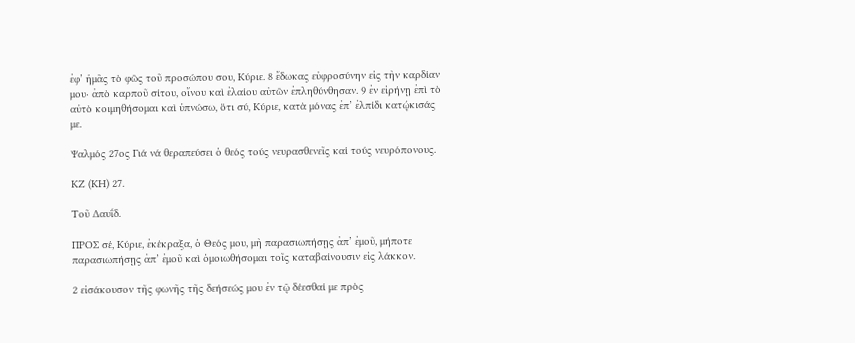ἐφ’ ἡμᾶς τὸ φῶς τοῦ προσώπου σου, Κύριε. 8 ἔδωκας εὐφροσύνην εἰς τὴν καρδίαν μου· ἀπὸ καρποῦ σίτου, οἴνου καὶ ἐλαίου αὐτῶν ἐπληθύνθησαν. 9 ἐν εἰρήνῃ ἐπὶ τὸ αὐτὸ κοιμηθήσομαι καὶ ὑπνώσω, ὅτι σύ, Κύριε, κατὰ μόνας ἐπ’ ἐλπίδι κατῴκισάς με.

Ψαλμός 27ος Γιά νά θεραπεύσει ὁ θεός τούς νευρασθενεῖς καί τούς νευρόπονους.

ΚΖ (ΚΗ) 27.

Τοῦ Δαυΐδ.

ΠΡΟΣ σέ, Κύριε, ἐκέκραξα, ὁ Θεός μου, μὴ παρασιωπήσῃς ἀπ’ ἐμοῦ, μήποτε παρασιωπήσῃς ἀπ’ ἐμοῦ καὶ ὁμοιωθήσομαι τοῖς καταβαίνουσιν εἰς λάκκον.

2 εἰσάκουσον τῆς φωνῆς τῆς δεήσεώς μου ἐν τῷ δέεσθαί με πρὸς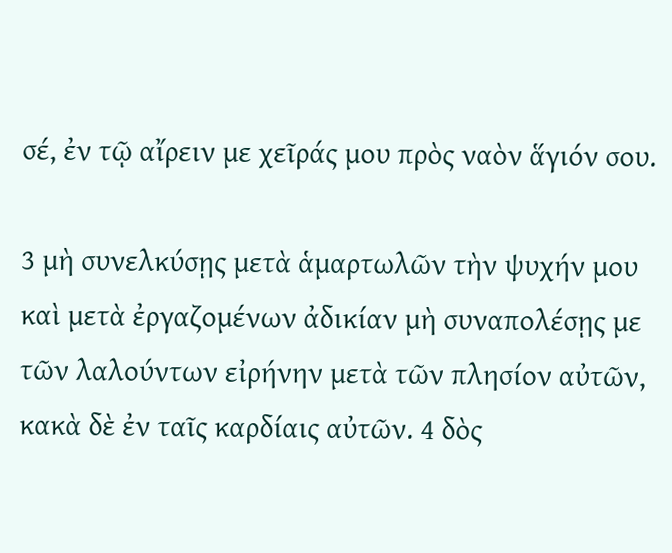σέ, ἐν τῷ αἴρειν με χεῖράς μου πρὸς ναὸν ἅγιόν σου.

3 μὴ συνελκύσῃς μετὰ ἁμαρτωλῶν τὴν ψυχήν μου καὶ μετὰ ἐργαζομένων ἀδικίαν μὴ συναπολέσῃς με τῶν λαλούντων εἰρήνην μετὰ τῶν πλησίον αὐτῶν, κακὰ δὲ ἐν ταῖς καρδίαις αὐτῶν. 4 δὸς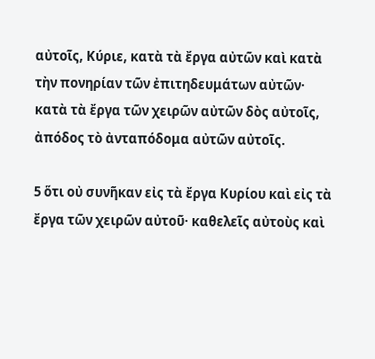αὐτοῖς, Κύριε, κατὰ τὰ ἔργα αὐτῶν καὶ κατὰ τὴν πονηρίαν τῶν ἐπιτηδευμάτων αὐτῶν· κατὰ τὰ ἔργα τῶν χειρῶν αὐτῶν δὸς αὐτοῖς, ἀπόδος τὸ ἀνταπόδομα αὐτῶν αὐτοῖς.

5 ὅτι οὐ συνῆκαν εἰς τὰ ἔργα Κυρίου καὶ εἰς τὰ ἔργα τῶν χειρῶν αὐτοῦ· καθελεῖς αὐτοὺς καὶ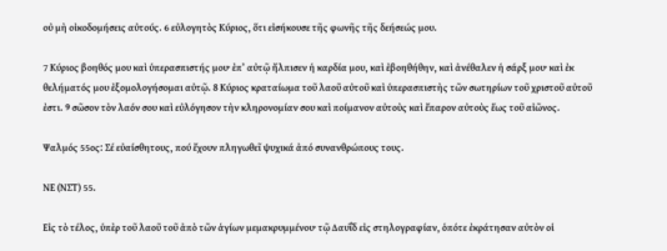οὐ μὴ οἰκοδομήσεις αὐτούς. 6 εὐλογητὸς Κύριος, ὅτι εἰσήκουσε τῆς φωνῆς τῆς δεήσεώς μου.

7 Κύριος βοηθός μου καὶ ὑπερασπιστής μου· ἐπ’ αὐτῷ ἤλπισεν ἡ καρδία μου, καὶ ἐβοηθήθην, καὶ ἀνέθαλεν ἡ σάρξ μου· καὶ ἐκ θελήματός μου ἐξομολογήσομαι αὐτῷ. 8 Κύριος κραταίωμα τοῦ λαοῦ αὐτοῦ καὶ ὑπερασπιστὴς τῶν σωτηρίων τοῦ χριστοῦ αὐτοῦ ἐστι. 9 σῶσον τὸν λαόν σου καὶ εὐλόγησον τὴν κληρονομίαν σου καὶ ποίμανον αὐτοὺς καὶ ἔπαρον αὐτοὺς ἕως τοῦ αἰῶνος.

Ψαλμός 55ος: Σέ εὐαίσθητους, πού ἔχουν πληγωθεῖ ψυχικά ἀπό συνανθρώπους τους.

ΝΕ (ΝΣΤ) 55.

Εἰς τὸ τέλος, ὑπὲρ τοῦ λαοῦ τοῦ ἀπὸ τῶν ἁγίων μεμακρυμμένου· τῷ Δαυΐδ εἰς στηλογραφίαν, ὁπότε ἐκράτησαν αὐτὸν οἱ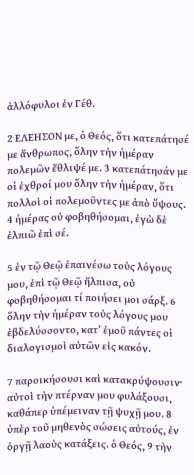ἀλλόφυλοι ἐν Γέθ.

2 ΕΛΕΗΣΟΝ με, ὁ Θεός, ὅτι κατεπάτησέ με ἄνθρωπος, ὅλην τὴν ἡμέραν πολεμῶν ἔθλιψέ με. 3 κατεπάτησάν με οἱ ἐχθροί μου ὅλην τὴν ἡμέραν, ὅτι πολλοὶ οἱ πολεμοῦντες με ἀπὸ ὕψους. 4 ἡμέρας οὐ φοβηθήσομαι, ἐγὼ δὲ ἐλπιῶ ἐπὶ σέ.

5 ἐν τῷ Θεῷ ἐπαινέσω τοὺς λόγους μου, ἐπὶ τῷ Θεῷ ἤλπισα, οὐ φοβηθήσομαι τί ποιήσει μοι σάρξ. 6 ὅλην τὴν ἡμέραν τοὺς λόγους μου ἐβδελύσσοντο, κατ’ ἐμοῦ πάντες οἱ διαλογισμοὶ αὐτῶν εἰς κακόν.

7 παροικήσουσι καὶ κατακρύψουσιν· αὐτοὶ τὴν πτέρναν μου φυλάξουσι, καθάπερ ὑπέμειναν τῇ ψυχῇ μου. 8 ὑπὲρ τοῦ μηθενὸς σώσεις αὐτούς, ἐν ὀργῇ λαοὺς κατάξεις. ὁ Θεός, 9 τὴν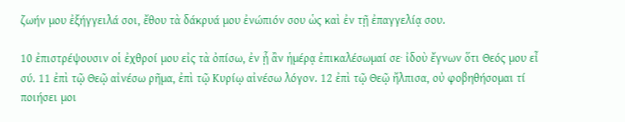ζωήν μου ἐξήγγειλά σοι, ἔθου τὰ δάκρυά μου ἐνώπιόν σου ὡς καὶ ἐν τῇ ἐπαγγελίᾳ σου.

10 ἐπιστρέψουσιν οἱ ἐχθροί μου εἰς τὰ ὀπίσω, ἐν ᾗ ἂν ἡμέρᾳ ἐπικαλέσωμαί σε· ἰδοὺ ἔγνων ὅτι Θεός μου εἶ σύ. 11 ἐπὶ τῷ Θεῷ αἰνέσω ρῆμα, ἐπὶ τῷ Κυρίῳ αἰνέσω λόγον. 12 ἐπὶ τῷ Θεῷ ἤλπισα, οὐ φοβηθήσομαι τί ποιήσει μοι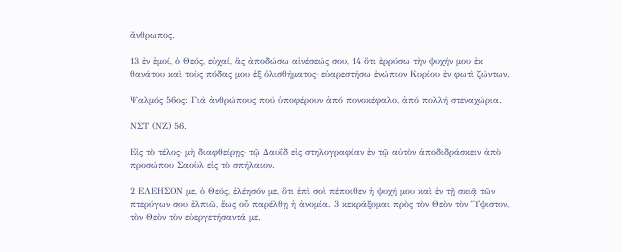ἄνθρωπος.

13 ἐν ἐμοί, ὁ Θεός, εὐχαί, ἃς ἀποδώσω αἰνέσεώς σου, 14 ὅτι ἐρρύσω τὴν ψυχήν μου ἐκ θανάτου καὶ τοὺς πόδας μου ἐξ ὀλισθήματος· εὐαρεστήσω ἐνώπιον Κυρίου ἐν φωτὶ ζώντων.

Ψαλμός 56ος: Γιά ἀνθρώπους πού ὑποφέρουν ἀπό πονοκέφαλο, ἀπό πολλή στεναχώρια.

ΝΣΤ (ΝΖ) 56.

Εἰς τὸ τέλος· μὴ διαφθείρῃς· τῷ Δαυΐδ εἰς στηλογραφίαν ἐν τῷ αὐτὸν ἀποδιδράσκειν ἀπὸ προσώπου Σαοὺλ εἰς τὸ σπήλαιον.

2 ΕΛΕΗΣΟΝ με, ὁ Θεός, ἐλέησόν με, ὅτι ἐπὶ σοὶ πέποιθεν ἡ ψυχή μου καὶ ἐν τῇ σκιᾷ τῶν πτερύγων σου ἐλπιῶ, ἕως οὗ παρέλθῃ ἡ ἀνομία. 3 κεκράξομαι πρὸς τὸν Θεὸν τὸν Ὕψιστον, τὸν Θεὸν τὸν εὐεργετήσαντά με.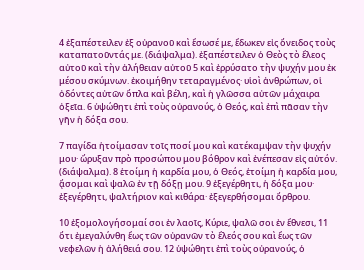4 ἐξαπέστειλεν ἐξ οὐρανοῦ καὶ ἔσωσέ με, ἔδωκεν εἰς ὄνειδος τοὺς καταπατοῦντάς με. (διάψαλμα). ἐξαπέστειλεν ὁ Θεὸς τὸ ἔλεος αὐτοῦ καὶ τὴν ἀλήθειαν αὐτοῦ 5 καὶ ἐρρύσατο τὴν ψυχήν μου ἐκ μέσου σκύμνων. ἐκοιμήθην τεταραγμένος· υἱοὶ ἀνθρώπων, οἱ ὀδόντες αὐτῶν ὅπλα καὶ βέλη, καὶ ἡ γλῶσσα αὐτῶν μάχαιρα ὀξεῖα. 6 ὑψώθητι ἐπὶ τοὺς οὐρανούς, ὁ Θεός, καὶ ἐπὶ πᾶσαν τὴν γῆν ἡ δόξα σου.

7 παγίδα ἡτοίμασαν τοῖς ποσί μου καὶ κατέκαμψαν τὴν ψυχήν μου· ὤρυξαν πρὸ προσώπου μου βόθρον καὶ ἐνέπεσαν εἰς αὐτόν. (διάψαλμα). 8 ἑτοίμη ἡ καρδία μου, ὁ Θεός, ἑτοίμη ἡ καρδία μου, ᾄσομαι καὶ ψαλῶ ἐν τῇ δόξῃ μου. 9 ἐξεγέρθητι, ἡ δόξα μου· ἐξεγέρθητι, ψαλτήριον καὶ κιθάρα· ἐξεγερθήσομαι ὄρθρου.

10 ἐξομολογήσομαί σοι ἐν λαοῖς, Κύριε, ψαλῶ σοι ἐν ἔθνεσι, 11 ὅτι ἐμεγαλύνθη ἕως τῶν οὐρανῶν τὸ ἔλεός σου καὶ ἕως τῶν νεφελῶν ἡ ἀλήθειά σου. 12 ὑψώθητι ἐπὶ τοὺς οὐρανούς, ὁ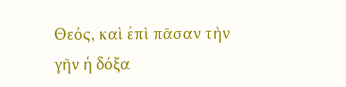Θεός, καὶ ἐπὶ πᾶσαν τὴν γῆν ἡ δόξα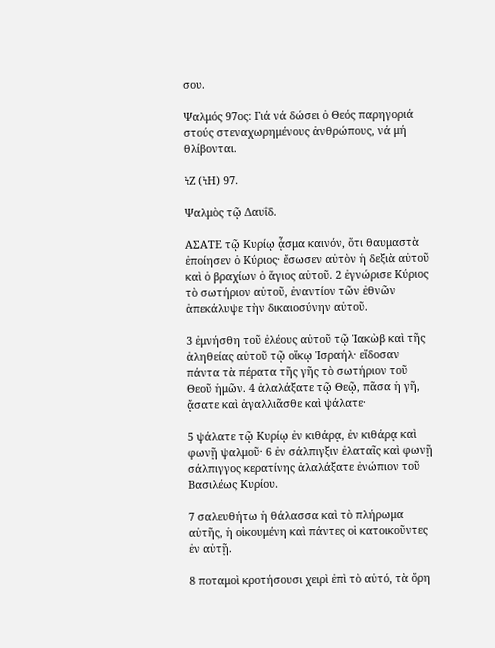σου.

Ψαλμός 97ος: Γιά νά δώσει ὁ Θεός παρηγοριά στούς στεναχωρημένους ἀνθρώπους, νά μή θλίβονται.

ϞΖ (ϞΗ) 97.

Ψαλμὸς τῷ Δαυΐδ.

ΑΣΑΤΕ τῷ Κυρίῳ ᾆσμα καινόν, ὅτι θαυμαστὰ ἐποίησεν ὁ Κύριος· ἔσωσεν αὐτὸν ἡ δεξιὰ αὐτοῦ καὶ ὁ βραχίων ὁ ἅγιος αὐτοῦ. 2 ἐγνώρισε Κύριος τὸ σωτήριον αὐτοῦ, ἐναντίον τῶν ἐθνῶν ἀπεκάλυψε τὴν δικαιοσύνην αὐτοῦ.

3 ἐμνήσθη τοῦ ἐλέους αὐτοῦ τῷ Ἰακὼβ καὶ τῆς ἀληθείας αὐτοῦ τῷ οἴκῳ Ἰσραήλ· εἴδοσαν πάντα τὰ πέρατα τῆς γῆς τὸ σωτήριον τοῦ Θεοῦ ἡμῶν. 4 ἀλαλάξατε τῷ Θεῷ, πᾶσα ἡ γῆ, ᾄσατε καὶ ἀγαλλιᾶσθε καὶ ψάλατε·

5 ψάλατε τῷ Κυρίῳ ἐν κιθάρᾳ, ἐν κιθάρᾳ καὶ φωνῇ ψαλμοῦ· 6 ἐν σάλπιγξιν ἐλαταῖς καὶ φωνῇ σάλπιγγος κερατίνης ἀλαλάξατε ἐνώπιον τοῦ Βασιλέως Κυρίου.

7 σαλευθήτω ἡ θάλασσα καὶ τὸ πλήρωμα αὐτῆς, ἡ οἰκουμένη καὶ πάντες οἱ κατοικοῦντες ἐν αὐτῇ.

8 ποταμοὶ κροτήσουσι χειρὶ ἐπὶ τὸ αὐτό, τὰ ὄρη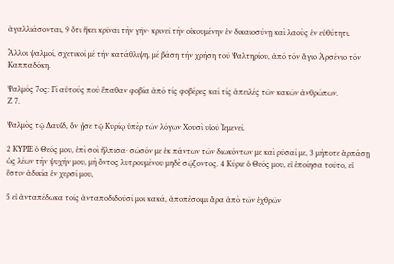ἀγαλλιάσονται, 9 ὅτι ἥκει κρῖναι τὴν γῆν· κρινεῖ τὴν οἰκουμένην ἐν δικαιοσύνῃ καὶ λαοὺς ἐν εὐθύτητι.

Ἄλλοι ψαλμοί, σχετικοί μέ τήν κατάθλιψη, μέ βάση τήν χρήση τοῦ Ψαλτηρίου, ἀπό τόν ἅγιο Ἀρσένιο τόν Καππαδόκη.

Ψαλμός 7ος: Γί αὐτούς πού ἔπαθαν φοβία ἀπό τίς φοβέρες καί τίς ἀπειλές τῶν κακῶν ἀνθρώπων.
Ζ 7.

Ψαλμὸς τῷ Δαυΐδ, ὃν ᾖσε τῷ Κυρίῳ ὑπὲρ τῶν λόγων Χουσὶ υἱοῦ Ἰεμενεί.

2 ΚΥΡΙΕ ὁ Θεός μου, ἐπὶ σοὶ ἤλπισα· σῶσόν με ἐκ πάντων τῶν διωκόντων με καὶ ρῦσαί με, 3 μήποτε ἁρπάσῃ ὡς λέων τὴν ψυχήν μου, μὴ ὄντος λυτρουμένου μηδὲ σῴζοντος. 4 Κύριε ὁ Θεός μου, εἰ ἐποίησα τοῦτο, εἰ ἔστιν ἀδικία ἐν χερσί μου,

5 εἰ ἀνταπέδωκα τοῖς ἀνταποδιδοῦσί μοι κακά, ἀποπέσοιμι ἄρα ἀπὸ τῶν ἐχθρῶν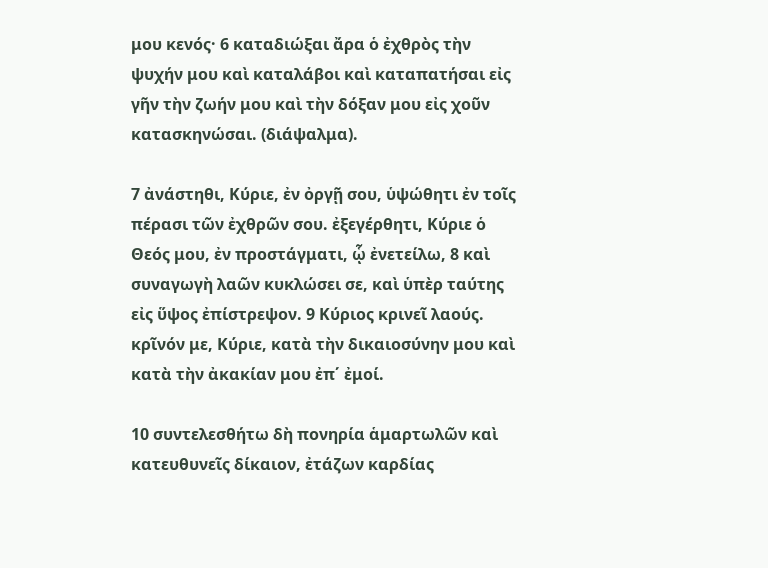μου κενός· 6 καταδιώξαι ἄρα ὁ ἐχθρὸς τὴν ψυχήν μου καὶ καταλάβοι καὶ καταπατήσαι εἰς γῆν τὴν ζωήν μου καὶ τὴν δόξαν μου εἰς χοῦν κατασκηνώσαι. (διάψαλμα).

7 ἀνάστηθι, Κύριε, ἐν ὀργῇ σου, ὑψώθητι ἐν τοῖς πέρασι τῶν ἐχθρῶν σου. ἐξεγέρθητι, Κύριε ὁ Θεός μου, ἐν προστάγματι, ᾧ ἐνετείλω, 8 καὶ συναγωγὴ λαῶν κυκλώσει σε, καὶ ὑπὲρ ταύτης εἰς ὕψος ἐπίστρεψον. 9 Κύριος κρινεῖ λαούς. κρῖνόν με, Κύριε, κατὰ τὴν δικαιοσύνην μου καὶ κατὰ τὴν ἀκακίαν μου ἐπ΄ ἐμοί.

10 συντελεσθήτω δὴ πονηρία ἁμαρτωλῶν καὶ κατευθυνεῖς δίκαιον, ἐτάζων καρδίας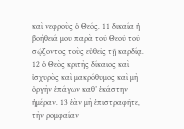καὶ νεφροὺς ὁ Θεός. 11 δικαία ἡ βοήθειά μου παρὰ τοῦ Θεοῦ τοῦ σῴζοντος τοὺς εὐθεῖς τῇ καρδίᾳ. 12 ὁ Θεὸς κριτὴς δίκαιος καὶ ἰσχυρὸς καὶ μακρόθυμος καὶ μὴ ὀργὴν ἐπάγων καθ’ ἑκάστην ἡμέραν. 13 ἐὰν μὴ ἐπιστραφῆτε, τὴν ρομφαίαν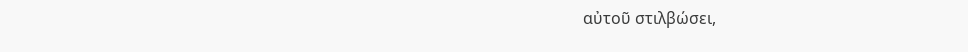αὐτοῦ στιλβώσει,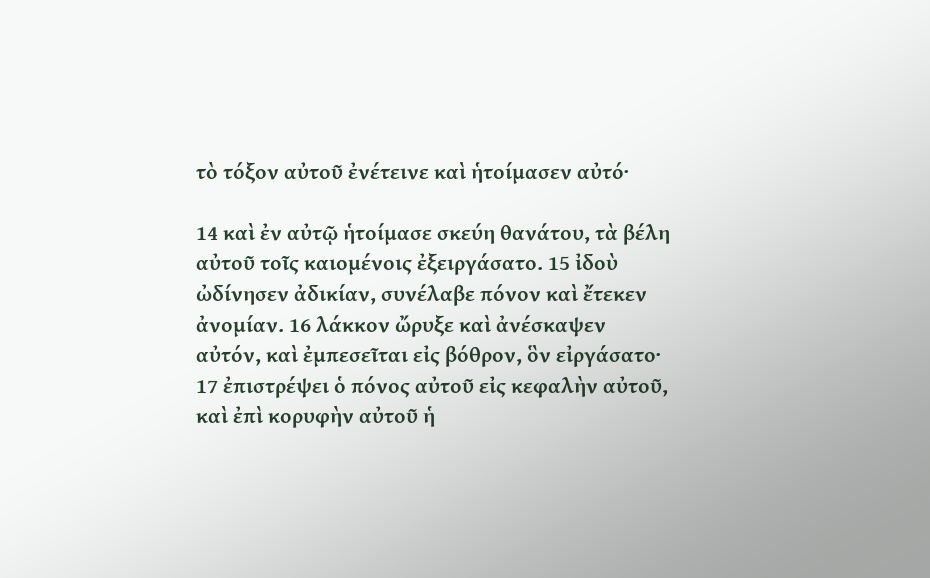τὸ τόξον αὐτοῦ ἐνέτεινε καὶ ἡτοίμασεν αὐτό·

14 καὶ ἐν αὐτῷ ἡτοίμασε σκεύη θανάτου, τὰ βέλη αὐτοῦ τοῖς καιομένοις ἐξειργάσατο. 15 ἰδοὺ ὠδίνησεν ἀδικίαν, συνέλαβε πόνον καὶ ἔτεκεν ἀνομίαν. 16 λάκκον ὤρυξε καὶ ἀνέσκαψεν αὐτόν, καὶ ἐμπεσεῖται εἰς βόθρον, ὃν εἰργάσατο· 17 ἐπιστρέψει ὁ πόνος αὐτοῦ εἰς κεφαλὴν αὐτοῦ, καὶ ἐπὶ κορυφὴν αὐτοῦ ἡ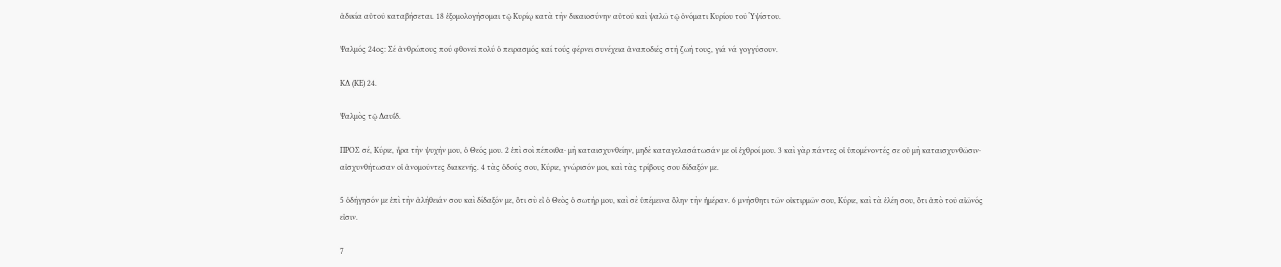ἀδικία αὐτοῦ καταβήσεται. 18 ἐξομολογήσομαι τῷ Κυρίῳ κατὰ τὴν δικαιοσύνην αὐτοῦ καὶ ψαλῶ τῷ ὀνόματι Κυρίου τοῦ Ὑψίστου.

Ψαλμός 24ος: Σέ ἀνθρώπους πού φθονεῖ πολύ ὁ πειρασμός καί τούς φέρνει συνέχεια ἀναποδιές στή ζωή τους, γιά νά γογγύσουν.

ΚΔ (ΚΕ) 24.

Ψαλμὸς τῷ Δαυΐδ.

ΠΡΟΣ σέ, Κύριε, ἦρα τὴν ψυχήν μου, ὁ Θεός μου. 2 ἐπὶ σοὶ πέποιθα· μὴ καταισχυνθείην, μηδὲ καταγελασάτωσάν με οἱ ἐχθροί μου. 3 καὶ γὰρ πάντες οἱ ὑπομένοντές σε οὐ μὴ καταισχυνθῶσιν· αἰσχυνθήτωσαν οἱ ἀνομοῦντες διακενῆς. 4 τὰς ὁδούς σου, Κύριε, γνώρισόν μοι, καὶ τὰς τρίβους σου δίδαξόν με.

5 ὁδήγησόν με ἐπὶ τὴν ἀλήθειάν σου καὶ δίδαξόν με, ὅτι σὺ εἶ ὁ Θεὸς ὁ σωτήρ μου, καὶ σὲ ὑπέμεινα ὅλην τὴν ἡμέραν. 6 μνήσθητι τῶν οἰκτιρμῶν σου, Κύριε, καὶ τὰ ἐλέη σου, ὅτι ἀπὸ τοῦ αἰῶνός εἰσιν.

7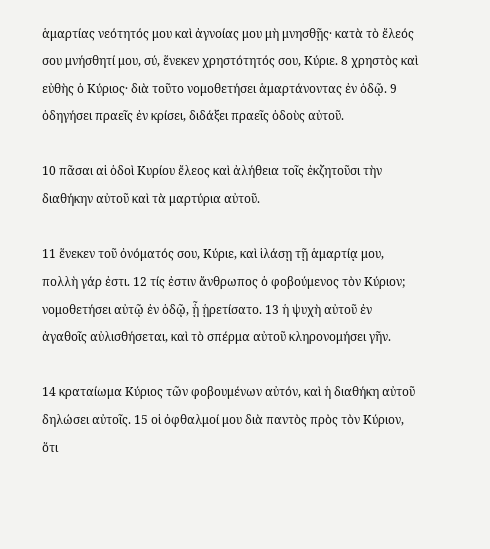ἁμαρτίας νεότητός μου καὶ ἀγνοίας μου μὴ μνησθῇς· κατὰ τὸ ἔλεός σου μνήσθητί μου, σύ, ἕνεκεν χρηστότητός σου, Κύριε. 8 χρηστὸς καὶ εὐθὴς ὁ Κύριος· διὰ τοῦτο νομοθετήσει ἁμαρτάνοντας ἐν ὁδῷ. 9 ὁδηγήσει πραεῖς ἐν κρίσει, διδάξει πραεῖς ὁδοὺς αὐτοῦ.

10 πᾶσαι αἱ ὁδοὶ Κυρίου ἔλεος καὶ ἀλήθεια τοῖς ἐκζητοῦσι τὴν διαθήκην αὐτοῦ καὶ τὰ μαρτύρια αὐτοῦ.

11 ἕνεκεν τοῦ ὀνόματός σου, Κύριε, καὶ ἱλάσῃ τῇ ἁμαρτίᾳ μου, πολλὴ γάρ ἐστι. 12 τίς ἐστιν ἄνθρωπος ὁ φοβούμενος τὸν Κύριον; νομοθετήσει αὐτῷ ἐν ὁδῷ, ᾗ ᾑρετίσατο. 13 ἡ ψυχὴ αὐτοῦ ἐν ἀγαθοῖς αὐλισθήσεται, καὶ τὸ σπέρμα αὐτοῦ κληρονομήσει γῆν.

14 κραταίωμα Κύριος τῶν φοβουμένων αὐτόν, καὶ ἡ διαθήκη αὐτοῦ δηλώσει αὐτοῖς. 15 οἱ ὀφθαλμοί μου διὰ παντὸς πρὸς τὸν Κύριον, ὅτι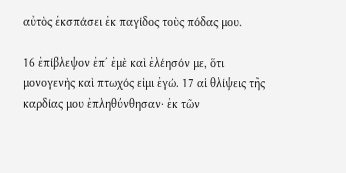αὐτὸς ἐκσπάσει ἐκ παγίδος τοὺς πόδας μου.

16 ἐπίβλεψον ἐπ΄ ἐμὲ καὶ ἐλέησόν με, ὅτι μονογενὴς καὶ πτωχός εἰμι ἐγώ. 17 αἱ θλίψεις τῆς καρδίας μου ἐπληθύνθησαν· ἐκ τῶν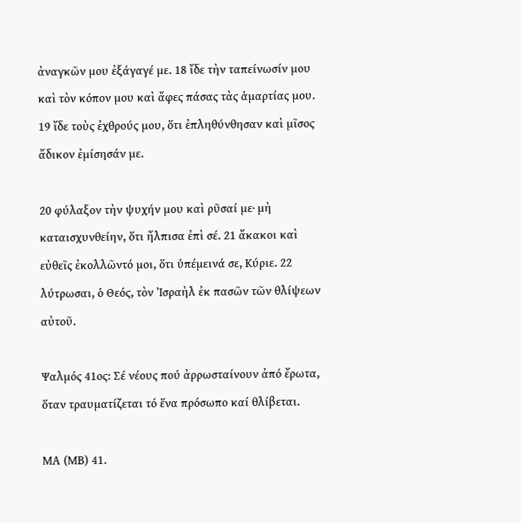ἀναγκῶν μου ἐξάγαγέ με. 18 ἴδε τὴν ταπείνωσίν μου καὶ τὸν κόπον μου καὶ ἄφες πάσας τὰς ἁμαρτίας μου. 19 ἴδε τοὺς ἐχθρούς μου, ὅτι ἐπληθύνθησαν καὶ μῖσος ἄδικον ἐμίσησάν με.

20 φύλαξον τὴν ψυχήν μου καὶ ρῦσαί με· μὴ καταισχυνθείην, ὅτι ἤλπισα ἐπὶ σέ. 21 ἄκακοι καὶ εὐθεῖς ἐκολλῶντό μοι, ὅτι ὑπέμεινά σε, Κύριε. 22 λύτρωσαι, ὁ Θεός, τὸν Ἰσραὴλ ἐκ πασῶν τῶν θλίψεων αὐτοῦ.

Ψαλμός 41ος: Σέ νέους πού ἀρρωσταίνουν ἀπό ἔρωτα, ὅταν τραυματίζεται τό ἕνα πρόσωπο καί θλίβεται.

ΜΑ (ΜΒ) 41.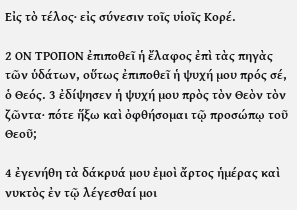Εἰς τὸ τέλος· εἰς σύνεσιν τοῖς υἱοῖς Κορέ.

2 ΟΝ ΤΡΟΠΟΝ ἐπιποθεῖ ἡ ἔλαφος ἐπὶ τὰς πηγὰς τῶν ὑδάτων, οὕτως ἐπιποθεῖ ἡ ψυχή μου πρός σέ, ὁ Θεός. 3 ἐδίψησεν ἡ ψυχή μου πρὸς τὸν Θεὸν τὸν ζῶντα· πότε ἥξω καὶ ὀφθήσομαι τῷ προσώπῳ τοῦ Θεοῦ;

4 ἐγενήθη τὰ δάκρυά μου ἐμοὶ ἄρτος ἡμέρας καὶ νυκτὸς ἐν τῷ λέγεσθαί μοι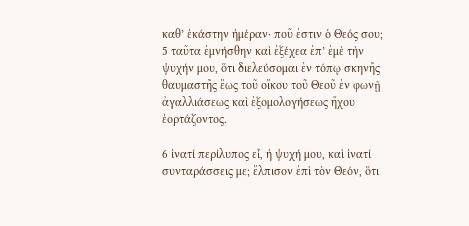καθ’ ἑκάστην ἡμέραν· ποῦ ἐστιν ὁ Θεός σου; 5 ταῦτα ἐμνήσθην καὶ ἐξέχεα ἐπ’ ἐμὲ τὴν ψυχήν μου, ὅτι διελεύσομαι ἐν τόπῳ σκηνῆς θαυμαστῆς ἕως τοῦ οἴκου τοῦ Θεοῦ ἐν φωνῇ ἀγαλλιάσεως καὶ ἐξομολογήσεως ἤχου ἑορτάζοντος.

6 ἱνατί περίλυπος εἶ, ἡ ψυχή μου, καὶ ἱνατί συνταράσσεις με; ἔλπισον ἐπὶ τὸν Θεόν, ὅτι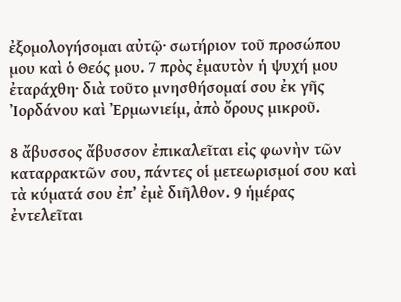ἐξομολογήσομαι αὐτῷ· σωτήριον τοῦ προσώπου μου καὶ ὁ Θεός μου. 7 πρὸς ἐμαυτὸν ἡ ψυχή μου ἐταράχθη· διὰ τοῦτο μνησθήσομαί σου ἐκ γῆς Ἰορδάνου καὶ Ἐρμωνιείμ, ἀπὸ ὄρους μικροῦ.

8 ἄβυσσος ἄβυσσον ἐπικαλεῖται εἰς φωνὴν τῶν καταρρακτῶν σου, πάντες οἱ μετεωρισμοί σου καὶ τὰ κύματά σου ἐπ’ ἐμὲ διῆλθον. 9 ἡμέρας ἐντελεῖται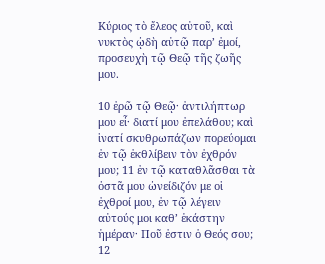Κύριος τὸ ἔλεος αὐτοῦ, καὶ νυκτὸς ᾠδὴ αὐτῷ παρ’ ἐμοί, προσευχὴ τῷ Θεῷ τῆς ζωῆς μου.

10 ἐρῶ τῷ Θεῷ· ἀντιλήπτωρ μου εἶ· διατί μου ἐπελάθου; καὶ ἱνατί σκυθρωπάζων πορεύομαι ἐν τῷ ἐκθλίβειν τὸν ἐχθρόν μου; 11 ἐν τῷ καταθλᾶσθαι τὰ ὀστᾶ μου ὠνείδιζόν με οἱ ἐχθροί μου, ἐν τῷ λέγειν αὐτούς μοι καθ’ ἑκάστην ἡμέραν· Ποῦ ἐστιν ὁ Θεός σου; 12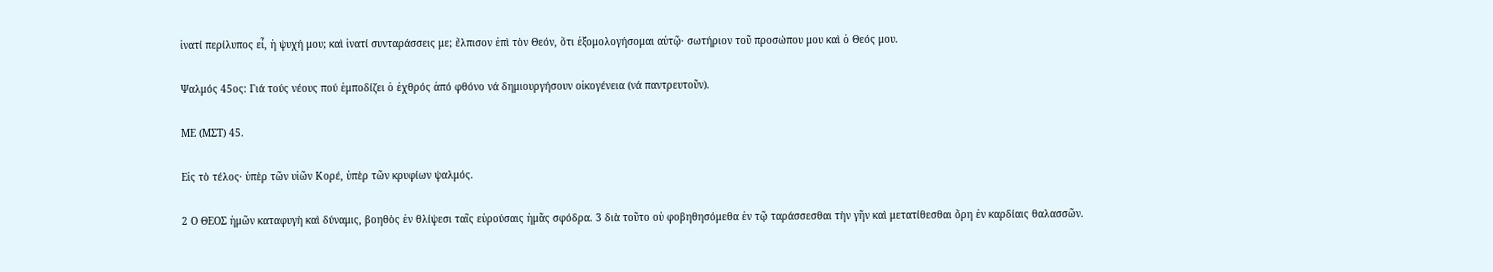ἱνατί περίλυπος εἶ, ἡ ψυχή μου; καὶ ἱνατί συνταράσσεις με; ἔλπισον ἐπὶ τὸν Θεόν, ὅτι ἐξομολογήσομαι αὐτῷ· σωτήριον τοῦ προσώπου μου καὶ ὁ Θεός μου.

Ψαλμός 45ος: Γιά τούς νέους πού ἐμποδίζει ὁ ἐχθρός ἀπό φθόνο νά δημιουργήσουν οἰκογένεια (νά παντρευτοῦν).

ΜΕ (ΜΣΤ) 45.

Εἰς τὸ τέλος· ὑπὲρ τῶν υἱῶν Κορέ, ὑπὲρ τῶν κρυφίων ψαλμός.

2 Ο ΘΕΟΣ ἡμῶν καταφυγὴ καὶ δύναμις, βοηθὸς ἐν θλίψεσι ταῖς εὑρούσαις ἡμᾶς σφόδρα. 3 διὰ τοῦτο οὐ φοβηθησόμεθα ἐν τῷ ταράσσεσθαι τὴν γῆν καὶ μετατίθεσθαι ὄρη ἐν καρδίαις θαλασσῶν.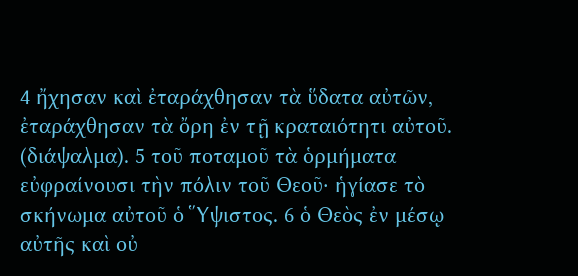4 ἤχησαν καὶ ἐταράχθησαν τὰ ὕδατα αὐτῶν, ἐταράχθησαν τὰ ὄρη ἐν τῇ κραταιότητι αὐτοῦ. (διάψαλμα). 5 τοῦ ποταμοῦ τὰ ὁρμήματα εὐφραίνουσι τὴν πόλιν τοῦ Θεοῦ· ἡγίασε τὸ σκήνωμα αὐτοῦ ὁ Ὕψιστος. 6 ὁ Θεὸς ἐν μέσῳ αὐτῆς καὶ οὐ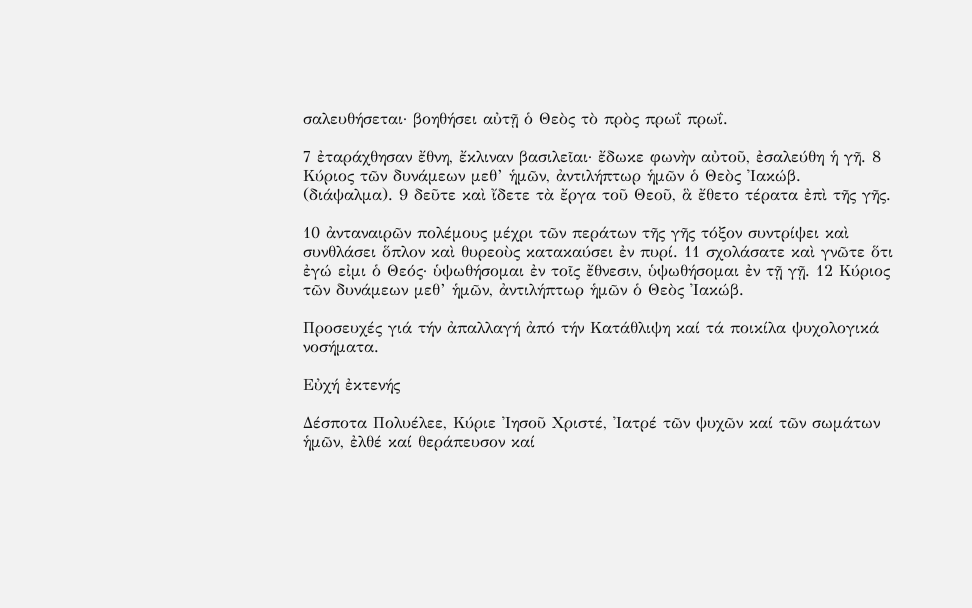σαλευθήσεται· βοηθήσει αὐτῇ ὁ Θεὸς τὸ πρὸς πρωΐ πρωΐ.

7 ἐταράχθησαν ἔθνη, ἔκλιναν βασιλεῖαι· ἔδωκε φωνὴν αὐτοῦ, ἐσαλεύθη ἡ γῆ. 8 Κύριος τῶν δυνάμεων μεθ’ ἡμῶν, ἀντιλήπτωρ ἡμῶν ὁ Θεὸς Ἰακώβ. (διάψαλμα). 9 δεῦτε καὶ ἴδετε τὰ ἔργα τοῦ Θεοῦ, ἃ ἔθετο τέρατα ἐπὶ τῆς γῆς.

10 ἀνταναιρῶν πολέμους μέχρι τῶν περάτων τῆς γῆς τόξον συντρίψει καὶ συνθλάσει ὅπλον καὶ θυρεοὺς κατακαύσει ἐν πυρί. 11 σχολάσατε καὶ γνῶτε ὅτι ἐγώ εἰμι ὁ Θεός· ὑψωθήσομαι ἐν τοῖς ἔθνεσιν, ὑψωθήσομαι ἐν τῇ γῇ. 12 Κύριος τῶν δυνάμεων μεθ’ ἡμῶν, ἀντιλήπτωρ ἡμῶν ὁ Θεὸς Ἰακώβ.

Προσευχές γιά τήν ἀπαλλαγή ἀπό τήν Κατάθλιψη καί τά ποικίλα ψυχολογικά νοσήματα.

Εὐχή ἐκτενής

Δέσποτα Πολυέλεε, Κύριε Ἰησοῦ Χριστέ, Ἰατρέ τῶν ψυχῶν καί τῶν σωμάτων ἡμῶν, ἐλθέ καί θεράπευσον καί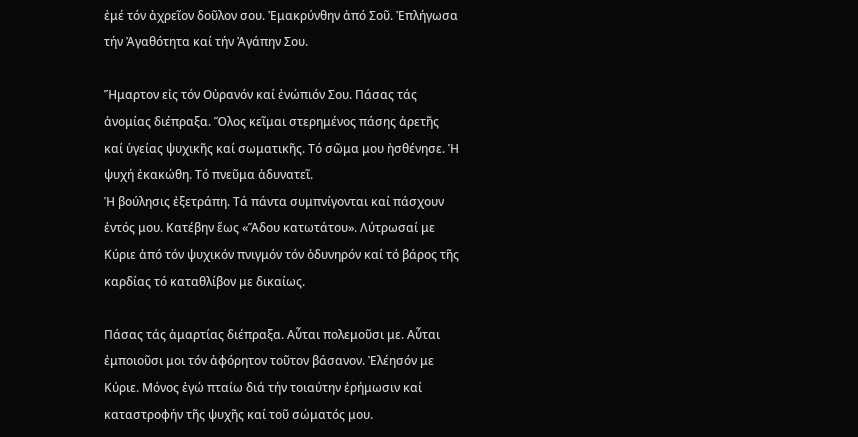ἐμέ τόν ἀχρεῖον δοῦλον σου. Ἐμακρύνθην ἀπό Σοῦ. Ἐπλήγωσα τήν Ἀγαθότητα καί τήν Ἀγάπην Σου.

Ἥμαρτον εἰς τόν Οὐρανόν καί ἐνώπιόν Σου. Πάσας τάς ἀνομίας διέπραξα. Ὅλος κεῖμαι στερημένος πάσης ἀρετῆς καί ὑγείας ψυχικῆς καί σωματικῆς. Τό σῶμα μου ἠσθένησε. Ἡ ψυχή ἐκακώθη. Τό πνεῦμα ἀδυνατεῖ.
Ἡ βούλησις ἐξετράπη. Τά πάντα συμπνίγονται καί πάσχουν ἐντός μου. Κατέβην ἕως «Ἅδου κατωτάτου». Λύτρωσαί με Κύριε ἀπό τόν ψυχικόν πνιγμόν τόν ὁδυνηρόν καί τό βάρος τῆς καρδίας τό καταθλίβον με δικαίως.

Πάσας τάς ἁμαρτίας διέπραξα. Αὗται πολεμοῦσι με. Αὗται ἐμποιοῦσι μοι τόν ἀφόρητον τοῦτον βάσανον. Ἐλέησόν με Κύριε. Μόνος ἐγώ πταίω διά τήν τοιαύτην ἐρήμωσιν καί καταστροφήν τῆς ψυχῆς καί τοῦ σώματός μου.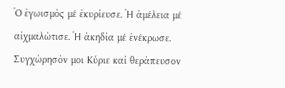Ὁ ἐγωισμός μέ ἐκυρίευσε. Ἡ ἀμέλεια μέ αἰχμαλώτισε. Ἡ ἀκηδία μέ ἐνέκρωσε. Συγχώρησόν μοι Κύριε καί θεράπευσον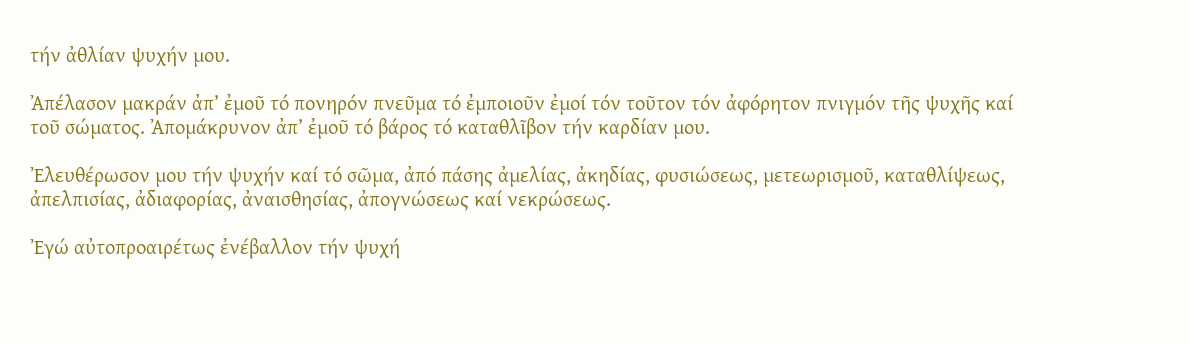τήν ἀθλίαν ψυχήν μου.

Ἀπέλασον μακράν ἀπ’ ἐμοῦ τό πονηρόν πνεῦμα τό ἐμποιοῦν ἐμοί τόν τοῦτον τόν ἀφόρητον πνιγμόν τῆς ψυχῆς καί τοῦ σώματος. Ἀπομάκρυνον ἀπ’ ἐμοῦ τό βάρος τό καταθλῖβον τήν καρδίαν μου.

Ἐλευθέρωσον μου τήν ψυχήν καί τό σῶμα, ἀπό πάσης ἀμελίας, ἀκηδίας, φυσιώσεως, μετεωρισμοῦ, καταθλίψεως, ἀπελπισίας, ἀδιαφορίας, ἀναισθησίας, ἀπογνώσεως καί νεκρώσεως.

Ἐγώ αὐτοπροαιρέτως ἐνέβαλλον τήν ψυχή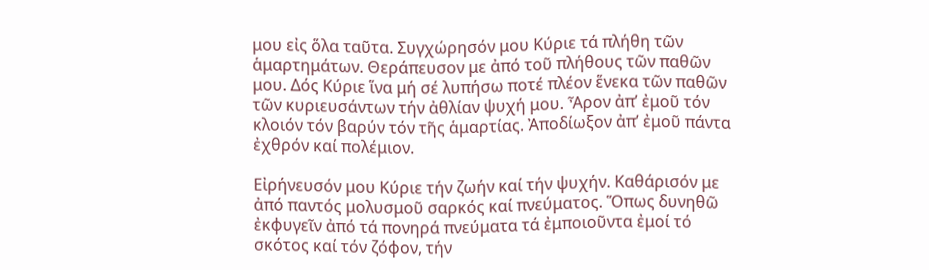μου εἰς ὅλα ταῦτα. Συγχώρησόν μου Κύριε τά πλήθη τῶν ἁμαρτημάτων. Θεράπευσον με ἀπό τοῦ πλήθους τῶν παθῶν μου. Δός Κύριε ἵνα μή σέ λυπήσω ποτέ πλέον ἕνεκα τῶν παθῶν τῶν κυριευσάντων τήν ἀθλίαν ψυχή μου. Ἆρον ἀπ’ ἐμοῦ τόν κλοιόν τόν βαρύν τόν τῆς ἁμαρτίας. Ἀποδίωξον ἀπ’ ἐμοῦ πάντα ἐχθρόν καί πολέμιον.

Εἰρήνευσόν μου Κύριε τήν ζωήν καί τήν ψυχήν. Καθάρισόν με ἀπό παντός μολυσμοῦ σαρκός καί πνεύματος. Ὅπως δυνηθῶ ἐκφυγεῖν ἀπό τά πονηρά πνεύματα τά ἐμποιοῦντα ἐμοί τό σκότος καί τόν ζόφον, τήν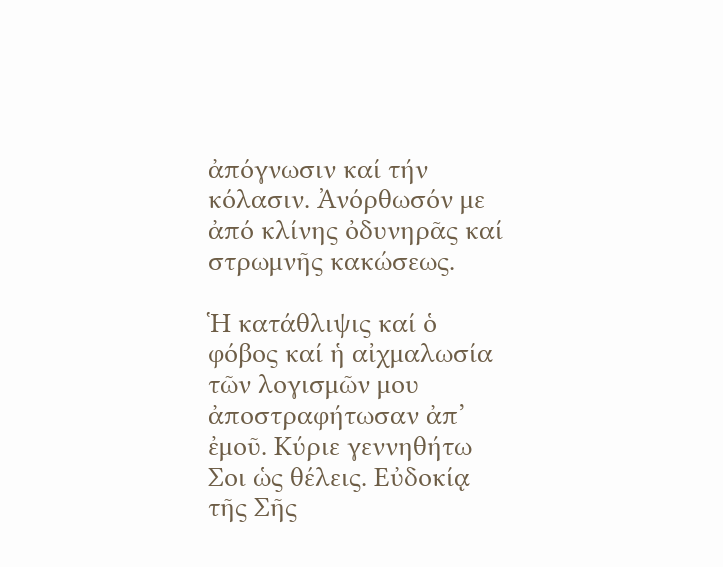ἀπόγνωσιν καί τήν κόλασιν. Ἀνόρθωσόν με ἀπό κλίνης ὀδυνηρᾶς καί στρωμνῆς κακώσεως.

Ἡ κατάθλιψις καί ὁ φόβος καί ἡ αἰχμαλωσία τῶν λογισμῶν μου ἀποστραφήτωσαν ἀπ’ ἐμοῦ. Κύριε γεννηθήτω Σοι ὡς θέλεις. Εὐδοκίᾳ τῆς Σῆς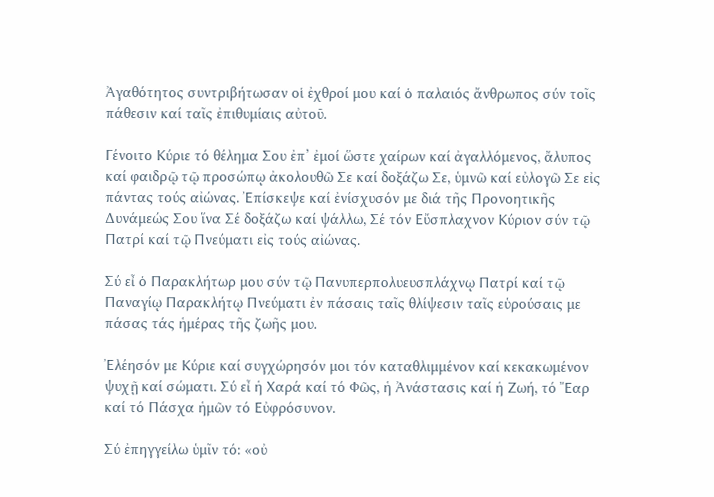Ἀγαθότητος συντριβήτωσαν οἱ ἐχθροί μου καί ὁ παλαιός ἄνθρωπος σύν τοῖς πάθεσιν καί ταῖς ἐπιθυμίαις αὐτοῦ.

Γένοιτο Κύριε τό θέλημα Σου ἐπ’ ἐμοί ὥστε χαίρων καί ἀγαλλόμενος, ἄλυπος καί φαιδρῷ τῷ προσώπῳ ἀκολουθῶ Σε καί δοξάζω Σε, ὑμνῶ καί εὐλογῶ Σε εἰς πάντας τούς αἰώνας. Ἐπίσκεψε καί ἐνίσχυσόν με διά τῆς Προνοητικῆς Δυνάμεώς Σου ἵνα Σέ δοξάζω καί ψάλλω, Σέ τόν Εὔσπλαχνον Κύριον σύν τῷ Πατρί καί τῷ Πνεύματι εἰς τούς αἰώνας.

Σύ εἶ ὁ Παρακλήτωρ μου σύν τῷ Πανυπερπολυευσπλάχνῳ Πατρί καί τῷ Παναγίῳ Παρακλήτῳ Πνεύματι ἐν πάσαις ταῖς θλίψεσιν ταῖς εὑρούσαις με πάσας τάς ἡμέρας τῆς ζωῆς μου.

Ἐλέησόν με Κύριε καί συγχώρησόν μοι τόν καταθλιμμένον καί κεκακωμένον ψυχῇ καί σώματι. Σύ εἶ ἡ Χαρά καί τό Φῶς, ἡ Ἀνάστασις καί ἡ Ζωή, τό Ἔαρ καί τό Πάσχα ἡμῶν τό Εὐφρόσυνον.

Σύ ἐπηγγείλω ὑμῖν τό: «οὐ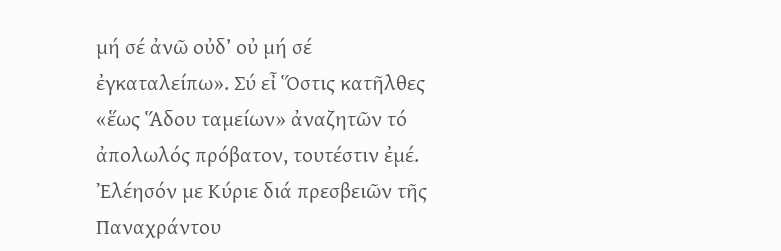μή σέ ἀνῶ οὐδ’ οὐ μή σέ ἐγκαταλείπω». Σύ εἶ Ὅστις κατῆλθες «ἕως Ἅδου ταμείων» ἀναζητῶν τό ἀπολωλός πρόβατον, τουτέστιν ἐμέ. Ἐλέησόν με Κύριε διά πρεσβειῶν τῆς Παναχράντου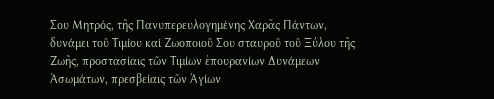Σου Μητρός, τῆς Πανυπερευλογημένης Χαρᾶς Πάντων, δυνάμει τοῦ Τιμίου καί Ζωοποιοῦ Σου σταυροῦ τοῦ Ξύλου τῆς Ζωῆς, προστασίαις τῶν Τιμίων ἐπουρανίων Δυνάμεων Ἀσωμάτων, πρεσβείαις τῶν Ἁγίων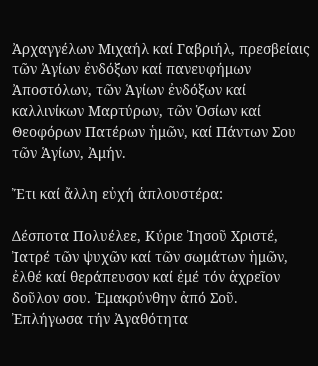Ἀρχαγγέλων Μιχαήλ καί Γαβριήλ, πρεσβείαις τῶν Ἁγίων ἐνδόξων καί πανευφήμων Ἀποστόλων, τῶν Ἁγίων ἐνδόξων καί καλλινίκων Μαρτύρων, τῶν Ὁσίων καί Θεοφόρων Πατέρων ἡμῶν, καί Πάντων Σου τῶν Ἁγίων, Ἀμήν.

Ἔτι καί ἄλλη εὐχή ἁπλουστέρα:

Δέσποτα Πολυέλεε, Κύριε Ἰησοῦ Χριστέ, Ἰατρέ τῶν ψυχῶν καί τῶν σωμάτων ἡμῶν, ἐλθέ καί θεράπευσον καί ἐμέ τόν ἀχρεῖον δοῦλον σου. Ἐμακρύνθην ἀπό Σοῦ. Ἐπλήγωσα τήν Ἀγαθότητα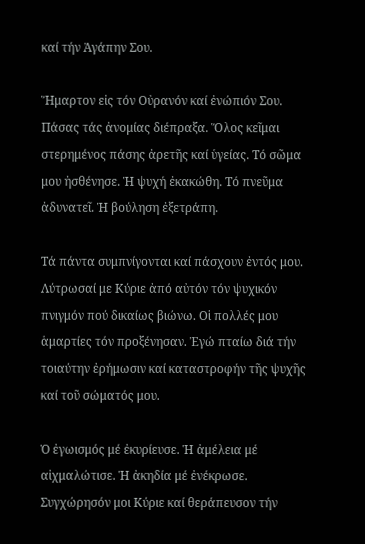καί τήν Ἀγάπην Σου.

Ἥμαρτον εἰς τόν Οὐρανόν καί ἐνώπιόν Σου. Πάσας τάς ἀνομίας διέπραξα. Ὅλος κεῖμαι στερημένος πάσης ἀρετῆς καί ὑγείας. Τό σῶμα μου ἠσθένησε. Ἡ ψυχή ἐκακώθη. Τό πνεῦμα ἀδυνατεῖ. Ἡ βούληση ἐξετράπη.

Τά πάντα συμπνίγονται καί πάσχουν ἐντός μου. Λύτρωσαί με Κύριε ἀπό αὐτόν τόν ψυχικόν πνιγμόν πού δικαίως βιώνω. Οἱ πολλές μου ἁμαρτίες τόν προξένησαν. Ἐγώ πταίω διά τήν τοιαύτην ἐρήμωσιν καί καταστροφήν τῆς ψυχῆς καί τοῦ σώματός μου.

Ὁ ἐγωισμός μέ ἐκυρίευσε. Ἡ ἀμέλεια μέ αἰχμαλώτισε. Ἡ ἀκηδία μέ ἐνέκρωσε. Συγχώρησόν μοι Κύριε καί θεράπευσον τήν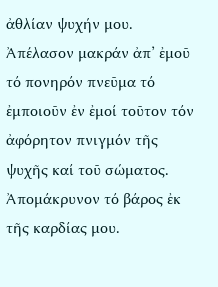ἀθλίαν ψυχήν μου. Ἀπέλασον μακράν ἀπ’ ἐμοῦ τό πονηρόν πνεῦμα τό ἐμποιοῦν ἐν ἐμοί τοῦτον τόν ἀφόρητον πνιγμόν τῆς ψυχῆς καί τοῦ σώματος. Ἀπομάκρυνον τό βάρος ἐκ τῆς καρδίας μου.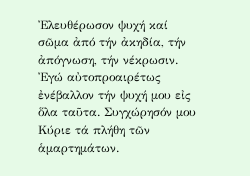Ἐλευθέρωσον ψυχή καί σῶμα ἀπό τήν ἀκηδία, τήν ἀπόγνωση, τήν νέκρωσιν. Ἐγώ αὐτοπροαιρέτως ἐνέβαλλον τήν ψυχή μου εἰς ὅλα ταῦτα. Συγχώρησόν μου Κύριε τά πλήθη τῶν ἁμαρτημάτων.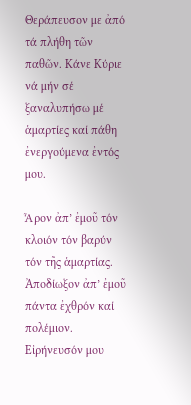Θεράπευσον με ἀπό τά πλήθη τῶν παθῶν. Κάνε Κύριε νά μήν σέ ξαναλυπήσω μέ ἁμαρτίες καί πάθη ἐνεργούμενα ἐντός μου.

Ἆρον ἀπ’ ἐμοῦ τόν κλοιόν τόν βαρύν τόν τῆς ἁμαρτίας. Ἀποδίωξον ἀπ’ ἐμοῦ πάντα ἐχθρόν καί πολέμιον. Εἰρήνευσόν μου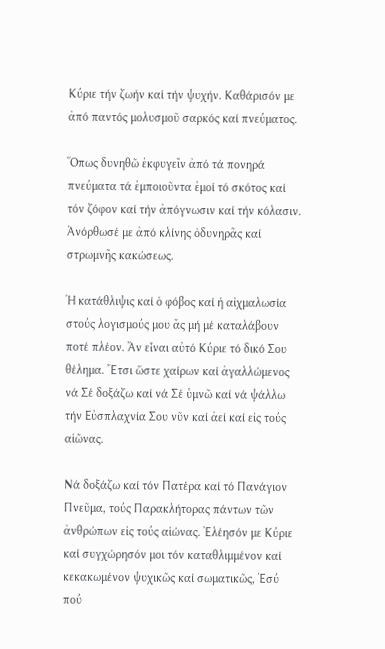Κύριε τήν ζωήν καί τήν ψυχήν. Καθάρισόν με ἀπό παντός μολυσμοῦ σαρκός καί πνεύματος.

Ὅπως δυνηθῶ ἐκφυγεῖν ἀπό τά πονηρά πνεύματα τά ἐμποιοῦντα ἐμοί τό σκότος καί τόν ζόφον καί τήν ἀπόγνωσιν καί τήν κόλασιν. Ἀνόρθωσέ με ἀπό κλίνης ὀδυνηρᾶς καί στρωμνῆς κακώσεως.

Ἡ κατάθλιψις καί ὁ φόβος καί ἡ αἰχμαλωσία στούς λογισμούς μου ἄς μή μέ καταλάβουν ποτέ πλέον. Ἄν εἶναι αὐτό Κύριε τό δικό Σου θέλημα. Ἔτσι ὥστε χαίρων καί ἀγαλλώμενος νά Σέ δοξάζω καί νά Σέ ὑμνῶ καί νά ψάλλω τήν Εὐσπλαχνία Σου νῦν καί ἀεί καί εἰς τούς αἰῶνας.

Νά δοξάζω καί τόν Πατέρα καί τό Πανάγιον Πνεῦμα, τούς Παρακλήτορας πάντων τῶν ἀνθρώπων εἰς τούς αἰώνας. Ἐλέησόν με Κύριε καί συγχώρησόν μοι τόν καταθλιμμένον καί κεκακωμένον ψυχικῶς καί σωματικῶς, Ἐσύ πού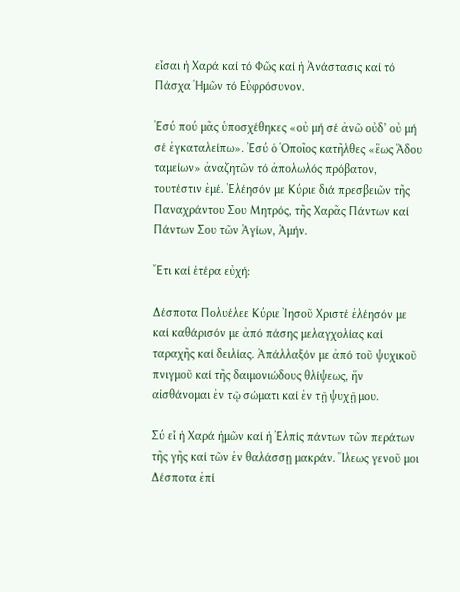εἶσαι ἡ Χαρά καί τό Φῶς καί ἡ Ἀνάστασις καί τό Πάσχα Ἡμῶν τό Εὐφρόσυνον.

Ἐσύ πού μᾶς ὑποσχέθηκες «οὐ μή σέ ἀνῶ οὐδ’ οὐ μή σέ ἐγκαταλείπω». Ἐσύ ὁ Ὁποῖος κατῆλθες «ἕως Ἅδου ταμείων» ἀναζητῶν τό ἀπολωλός πρόβατον, τουτέστιν ἐμέ. Ἐλέησόν με Κύριε διά πρεσβειῶν τῆς Παναχράντου Σου Μητρός, τῆς Χαρᾶς Πάντων καί Πάντων Σου τῶν Ἁγίων, Ἀμήν.

Ἔτι καί ἑτέρα εὐχή:

Δέσποτα Πολυέλεε Κύριε Ἰησοῦ Χριστέ ἐλέησόν με καί καθάρισόν με ἀπό πάσης μελαγχολίας καί ταραχῆς καί δειλίας. Ἀπάλλαξόν με ἀπό τοῦ ψυχικοῦ πνιγμοῦ καί τῆς δαιμονιώδους θλίψεως, ἥν αἰσθάνομαι ἐν τῷ σώματι καί ἐν τῇ ψυχῇ μου.

Σύ εἶ ἡ Χαρά ἡμῶν καί ἡ Ἐλπίς πάντων τῶν περάτων τῆς γῆς καί τῶν ἐν θαλάσσῃ μακράν. Ἵλεως γενοῦ μοι Δέσποτα ἐπί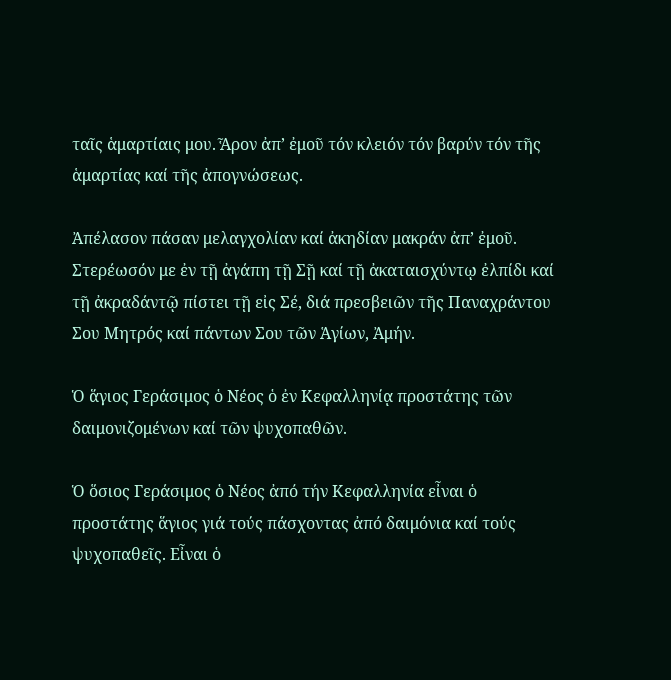ταῖς ἁμαρτίαις μου. Ἇρον ἀπ’ ἐμοῦ τόν κλειόν τόν βαρύν τόν τῆς ἁμαρτίας καί τῆς ἀπογνώσεως.

Ἀπέλασον πάσαν μελαγχολίαν καί ἀκηδίαν μακράν ἀπ’ ἐμοῦ. Στερέωσόν με ἐν τῇ ἀγάπη τῇ Σῇ καί τῇ ἀκαταισχύντῳ ἐλπίδι καί τῇ ἀκραδάντῷ πίστει τῇ εἰς Σέ, διά πρεσβειῶν τῆς Παναχράντου Σου Μητρός καί πάντων Σου τῶν Ἁγίων, Ἀμήν.

Ὁ ἅγιος Γεράσιμος ὁ Νέος ὁ ἐν Κεφαλληνίᾳ προστάτης τῶν δαιμονιζομένων καί τῶν ψυχοπαθῶν.

Ὁ ὅσιος Γεράσιμος ὁ Νέος ἀπό τήν Κεφαλληνία εἶναι ὁ προστάτης ἅγιος γιά τούς πάσχοντας ἀπό δαιμόνια καί τούς ψυχοπαθεῖς. Εἶναι ὁ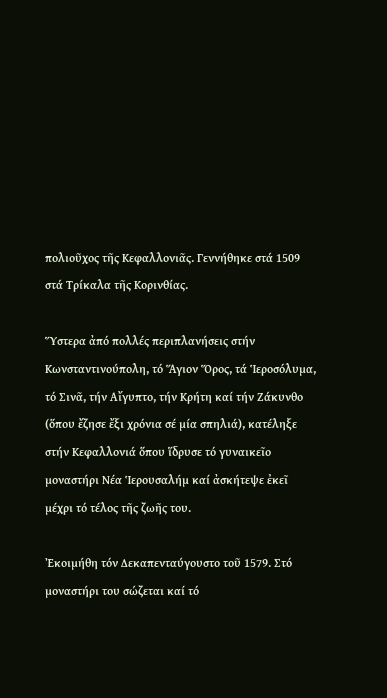πολιοῦχος τῆς Κεφαλλονιᾶς. Γεννήθηκε στά 1509 στά Τρίκαλα τῆς Κορινθίας.

Ὕστερα ἀπό πολλές περιπλανήσεις στήν Κωνσταντινούπολη, τό Ἅγιον Ὅρος, τά Ἱεροσόλυμα, τό Σινᾶ, τήν Αἴγυπτο, τήν Κρήτη καί τήν Ζάκυνθο (ὅπου ἔζησε ἔξι χρόνια σέ μία σπηλιά), κατέληξε στήν Κεφαλλονιά ὅπου ἵδρυσε τό γυναικεῖο μοναστήρι Νέα Ἱερουσαλήμ καί ἀσκήτεψε ἐκεῖ μέχρι τό τέλος τῆς ζωῆς του.

Ἐκοιμήθη τόν Δεκαπενταύγουστο τοῦ 1579. Στό μοναστήρι του σώζεται καί τό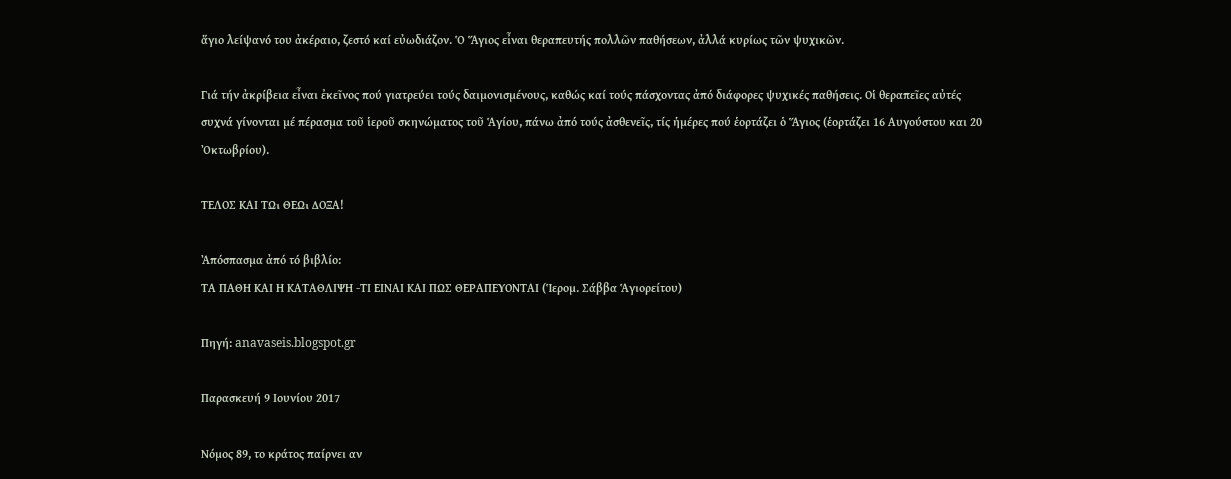ἅγιο λείψανό του ἀκέραιο, ζεστό καί εὐωδιάζον. Ὁ Ἅγιος εἶναι θεραπευτής πολλῶν παθήσεων, ἀλλά κυρίως τῶν ψυχικῶν.

Γιά τήν ἀκρίβεια εἶναι ἐκεῖνος πού γιατρεύει τούς δαιμονισμένους, καθώς καί τούς πάσχοντας ἀπό διάφορες ψυχικές παθήσεις. Οἱ θεραπεῖες αὐτές συχνά γίνονται μέ πέρασμα τοῦ ἱεροῦ σκηνώματος τοῦ Ἁγίου, πάνω ἀπό τούς ἀσθενεῖς, τίς ἡμέρες πού ἑορτάζει ὁ Ἅγιος (ἑορτάζει 16 Αυγούστου και 20 Ὀκτωβρίου).

ΤΕΛΟΣ ΚΑΙ Τῼ ΘΕῼ ΔΟΞΑ!

Ἀπόσπασμα ἀπό τό βιβλίο:
ΤΑ ΠΑΘΗ ΚΑΙ Η ΚΑΤΑΘΛΙΨΗ -ΤΙ ΕΙΝΑΙ ΚΑΙ ΠΩΣ ΘΕΡΑΠΕΥΟΝΤΑΙ (Ἱερομ. Σάββα Ἁγιορείτου)

Πηγή: anavaseis.blogspot.gr

Παρασκευή 9 Ιουνίου 2017

Νόμος 89, το κράτος παίρνει αν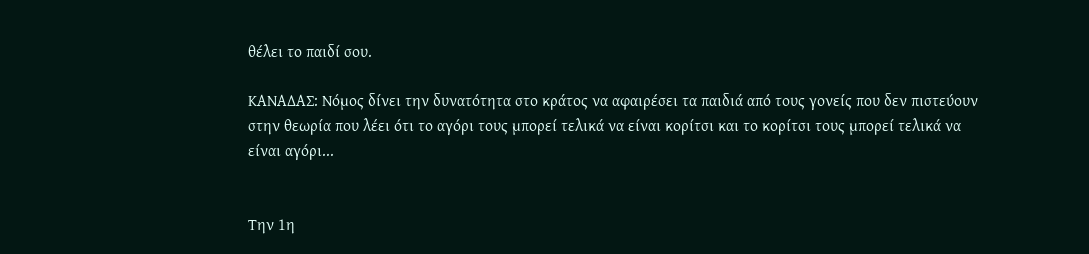θέλει το παιδί σου.

ΚΑΝΑΔΑΣ: Νόμος δίνει την δυνατότητα στο κράτος να αφαιρέσει τα παιδιά από τους γονείς που δεν πιστεύουν στην θεωρία που λέει ότι το αγόρι τους μπορεί τελικά να είναι κορίτσι και το κορίτσι τους μπορεί τελικά να είναι αγόρι...


Την 1η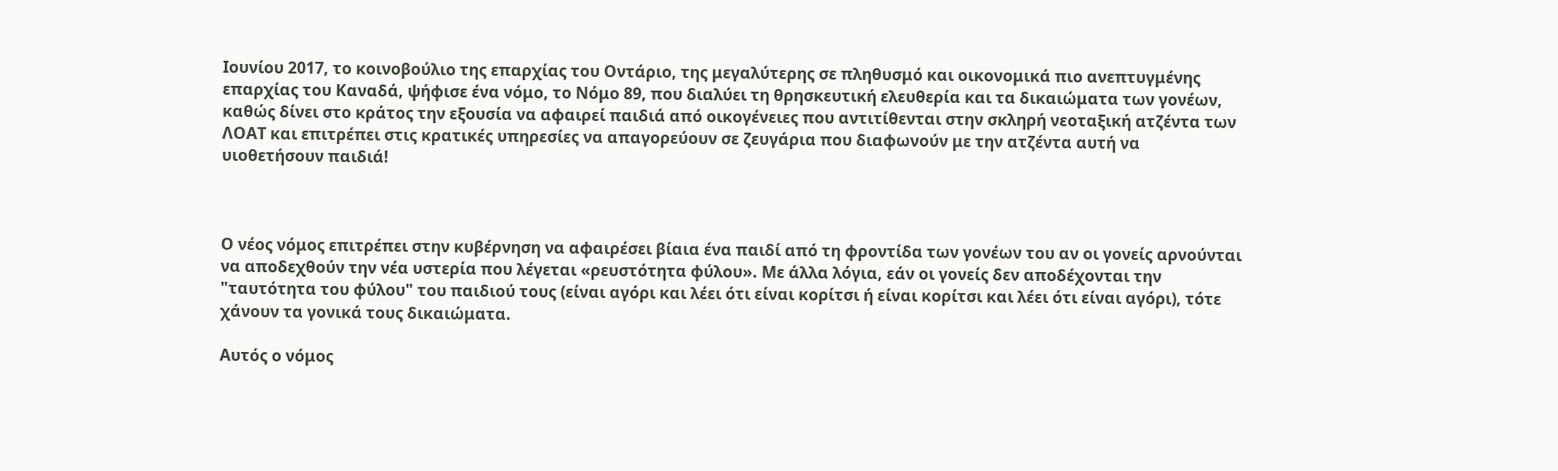Ιουνίου 2017, το κοινοβούλιο της επαρχίας του Οντάριο, της μεγαλύτερης σε πληθυσμό και οικονομικά πιο ανεπτυγμένης επαρχίας του Καναδά, ψήφισε ένα νόμο, το Νόμο 89, που διαλύει τη θρησκευτική ελευθερία και τα δικαιώματα των γονέων, καθώς δίνει στο κράτος την εξουσία να αφαιρεί παιδιά από οικογένειες που αντιτίθενται στην σκληρή νεοταξική ατζέντα των ΛΟΑΤ και επιτρέπει στις κρατικές υπηρεσίες να απαγορεύουν σε ζευγάρια που διαφωνούν με την ατζέντα αυτή να υιοθετήσουν παιδιά!



Ο νέος νόμος επιτρέπει στην κυβέρνηση να αφαιρέσει βίαια ένα παιδί από τη φροντίδα των γονέων του αν οι γονείς αρνούνται να αποδεχθούν την νέα υστερία που λέγεται «ρευστότητα φύλου». Με άλλα λόγια, εάν οι γονείς δεν αποδέχονται την "ταυτότητα του φύλου" του παιδιού τους (είναι αγόρι και λέει ότι είναι κορίτσι ή είναι κορίτσι και λέει ότι είναι αγόρι), τότε χάνουν τα γονικά τους δικαιώματα.

Αυτός ο νόμος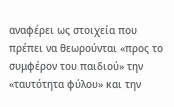αναφέρει ως στοιχεία που πρέπει να θεωρούνται «προς το συμφέρον του παιδιού» την «ταυτότητα φύλου» και την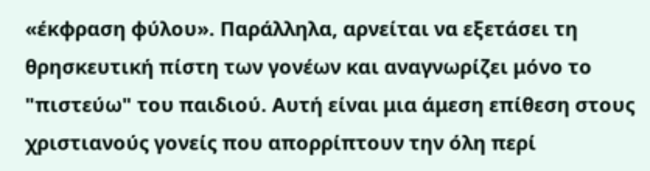«έκφραση φύλου». Παράλληλα, αρνείται να εξετάσει τη θρησκευτική πίστη των γονέων και αναγνωρίζει μόνο το "πιστεύω" του παιδιού. Αυτή είναι μια άμεση επίθεση στους χριστιανούς γονείς που απορρίπτουν την όλη περί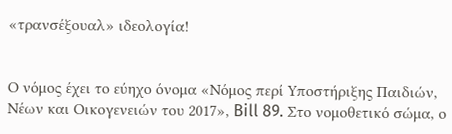«τρανσέξουαλ» ιδεολογία!


Ο νόμος έχει το εύηχο όνομα «Νόμος περί Υποστήριξης Παιδιών, Νέων και Οικογενειών του 2017», Bill 89. Στο νομοθετικό σώμα, ο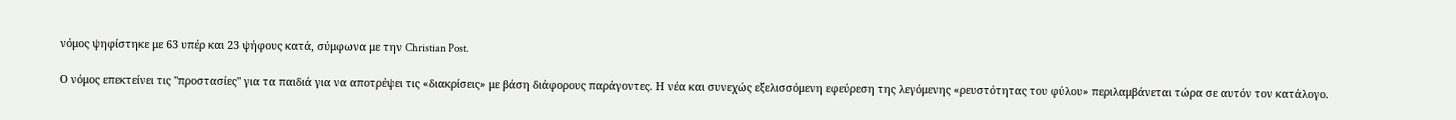νόμος ψηφίστηκε με 63 υπέρ και 23 ψήφους κατά, σύμφωνα με την Christian Post.

Ο νόμος επεκτείνει τις "προστασίες" για τα παιδιά για να αποτρέψει τις «διακρίσεις» με βάση διάφορους παράγοντες. Η νέα και συνεχώς εξελισσόμενη εφεύρεση της λεγόμενης «ρευστότητας του φύλου» περιλαμβάνεται τώρα σε αυτόν τον κατάλογο.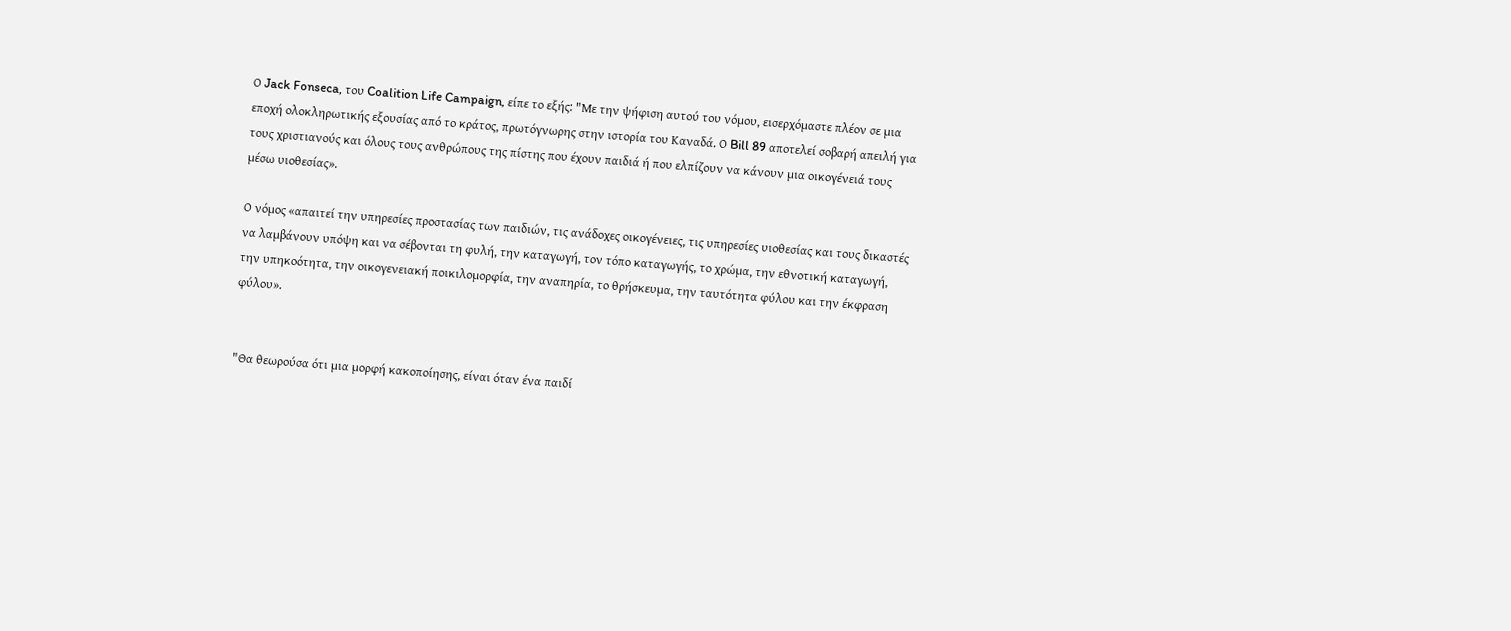Ο Jack Fonseca, του Coalition Life Campaign, είπε το εξής: "Με την ψήφιση αυτού του νόμου, εισερχόμαστε πλέον σε μια εποχή ολοκληρωτικής εξουσίας από το κράτος, πρωτόγνωρης στην ιστορία του Καναδά. Ο Bill 89 αποτελεί σοβαρή απειλή για τους χριστιανούς και όλους τους ανθρώπους της πίστης που έχουν παιδιά ή που ελπίζουν να κάνουν μια οικογένειά τους μέσω υιοθεσίας».

Ο νόμος «απαιτεί την υπηρεσίες προστασίας των παιδιών, τις ανάδοχες οικογένειες, τις υπηρεσίες υιοθεσίας και τους δικαστές να λαμβάνουν υπόψη και να σέβονται τη φυλή, την καταγωγή, τον τόπο καταγωγής, το χρώμα, την εθνοτική καταγωγή, την υπηκοότητα, την οικογενειακή ποικιλομορφία, την αναπηρία, το θρήσκευμα, την ταυτότητα φύλου και την έκφραση φύλου».


"Θα θεωρούσα ότι μια μορφή κακοποίησης, είναι όταν ένα παιδί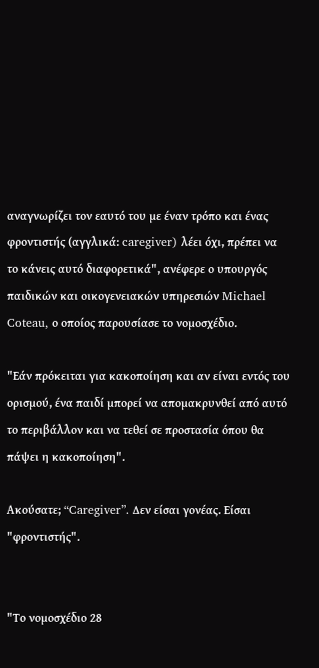αναγνωρίζει τον εαυτό του με έναν τρόπο και ένας φροντιστής (αγγλικά: caregiver) λέει όχι, πρέπει να το κάνεις αυτό διαφορετικά", ανέφερε ο υπουργός παιδικών και οικογενειακών υπηρεσιών Michael Coteau, ο οποίος παρουσίασε το νομοσχέδιο.

"Εάν πρόκειται για κακοποίηση και αν είναι εντός του ορισμού, ένα παιδί μπορεί να απομακρυνθεί από αυτό το περιβάλλον και να τεθεί σε προστασία όπου θα πάψει η κακοποίηση".

Ακούσατε; “Caregiver”. Δεν είσαι γονέας. Είσαι "φροντιστής".


"Το νομοσχέδιο 28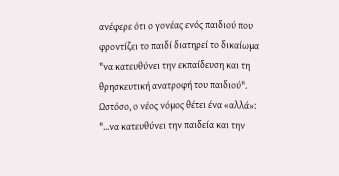ανέφερε ότι ο γονέας ενός παιδιού που φροντίζει το παιδί διατηρεί το δικαίωμα "να κατευθύνει την εκπαίδευση και τη θρησκευτική ανατροφή του παιδιού". Ωστόσο, ο νέος νόμος θέτει ένα «αλλά»: "...να κατευθύνει την παιδεία και την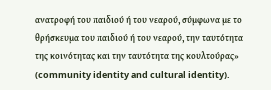ανατροφή του παιδιού ή του νεαρού, σύμφωνα με το θρήσκευμα του παιδιού ή του νεαρού, την ταυτότητα της κοινότητας και την ταυτότητα της κουλτούρας» (community identity and cultural identity).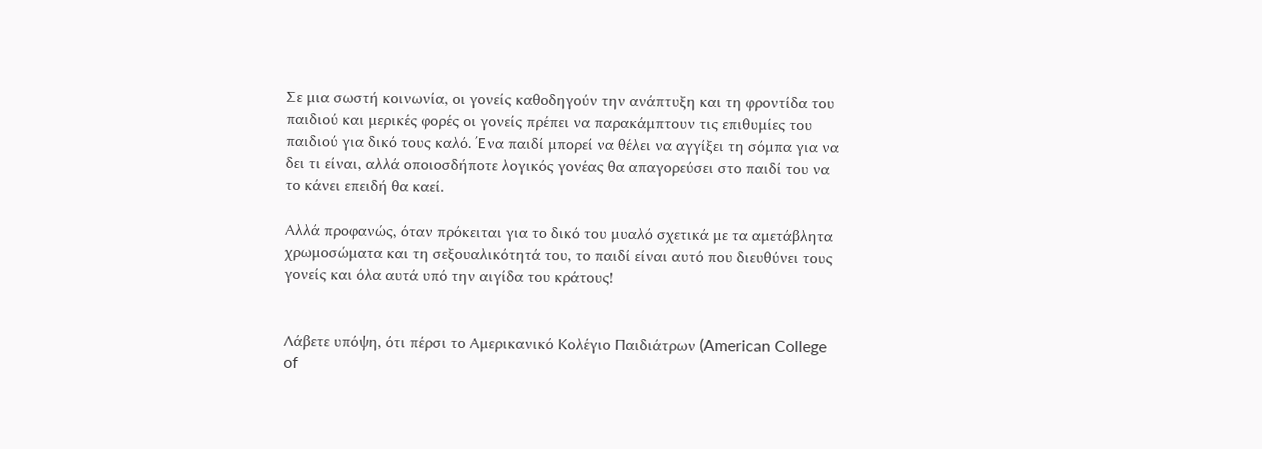Σε μια σωστή κοινωνία, οι γονείς καθοδηγούν την ανάπτυξη και τη φροντίδα του παιδιού και μερικές φορές οι γονείς πρέπει να παρακάμπτουν τις επιθυμίες του παιδιού για δικό τους καλό. Ένα παιδί μπορεί να θέλει να αγγίξει τη σόμπα για να δει τι είναι, αλλά οποιοσδήποτε λογικός γονέας θα απαγορεύσει στο παιδί του να το κάνει επειδή θα καεί.

Αλλά προφανώς, όταν πρόκειται για το δικό του μυαλό σχετικά με τα αμετάβλητα χρωμοσώματα και τη σεξουαλικότητά του, το παιδί είναι αυτό που διευθύνει τους γονείς και όλα αυτά υπό την αιγίδα του κράτους!


Λάβετε υπόψη, ότι πέρσι το Αμερικανικό Κολέγιο Παιδιάτρων (American College of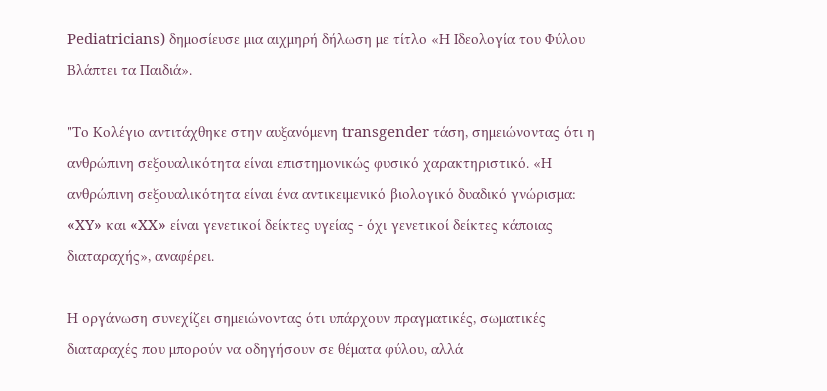Pediatricians) δημοσίευσε μια αιχμηρή δήλωση με τίτλο «Η Ιδεολογία του Φύλου Βλάπτει τα Παιδιά».

"Το Κολέγιο αντιτάχθηκε στην αυξανόμενη transgender τάση, σημειώνοντας ότι η ανθρώπινη σεξουαλικότητα είναι επιστημονικώς φυσικό χαρακτηριστικό. «Η ανθρώπινη σεξουαλικότητα είναι ένα αντικειμενικό βιολογικό δυαδικό γνώρισμα: «XY» και «XX» είναι γενετικοί δείκτες υγείας - όχι γενετικοί δείκτες κάποιας διαταραχής», αναφέρει.

Η οργάνωση συνεχίζει σημειώνοντας ότι υπάρχουν πραγματικές, σωματικές διαταραχές που μπορούν να οδηγήσουν σε θέματα φύλου, αλλά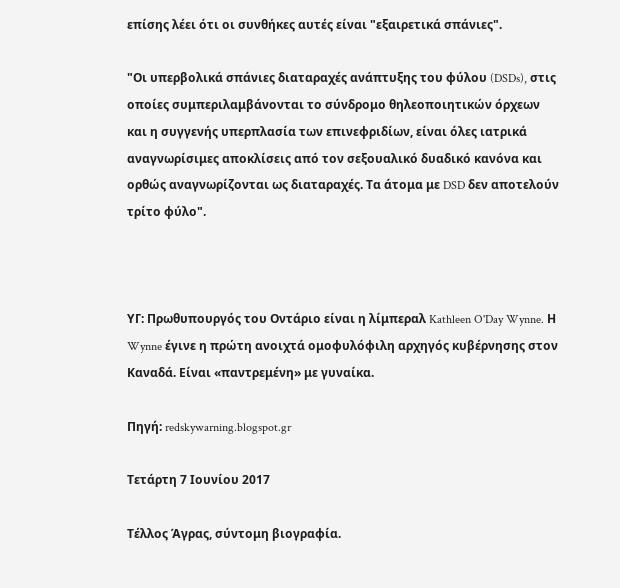επίσης λέει ότι οι συνθήκες αυτές είναι "εξαιρετικά σπάνιες".

"Οι υπερβολικά σπάνιες διαταραχές ανάπτυξης του φύλου (DSDs), στις οποίες συμπεριλαμβάνονται το σύνδρομο θηλεοποιητικών όρχεων και η συγγενής υπερπλασία των επινεφριδίων, είναι όλες ιατρικά αναγνωρίσιμες αποκλίσεις από τον σεξουαλικό δυαδικό κανόνα και ορθώς αναγνωρίζονται ως διαταραχές. Τα άτομα με DSD δεν αποτελούν τρίτο φύλο".



ΥΓ: Πρωθυπουργός του Οντάριο είναι η λίμπεραλ Kathleen O'Day Wynne. Η Wynne έγινε η πρώτη ανοιχτά ομοφυλόφιλη αρχηγός κυβέρνησης στον Καναδά. Είναι «παντρεμένη» με γυναίκα.

Πηγή: redskywarning.blogspot.gr

Τετάρτη 7 Ιουνίου 2017

Τέλλος Άγρας, σύντομη βιογραφία.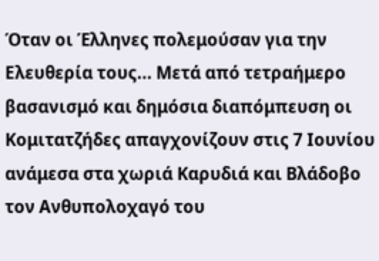Όταν οι Έλληνες πολεμούσαν για την Ελευθερία τους... Μετά από τετραήμερο βασανισμό και δημόσια διαπόμπευση οι Κομιτατζήδες απαγχονίζουν στις 7 Ιουνίου ανάμεσα στα χωριά Καρυδιά και Βλάδοβο τον Ανθυπολοχαγό του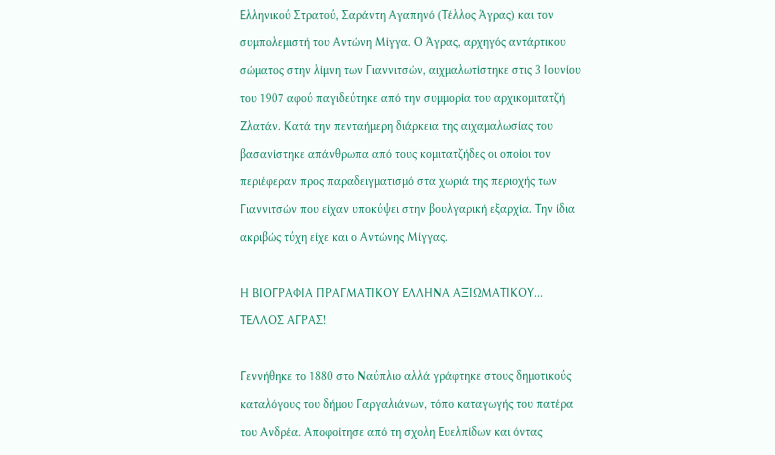Ελληνικού Στρατού, Σαράντη Αγαπηνό (Τέλλος Άγρας) και τον συμπολεμιστή του Αντώνη Μίγγα. Ο Άγρας, αρχηγός αντάρτικου σώματος στην λίμνη των Γιαννιτσών, αιχμαλωτίστηκε στις 3 Ιουνίου του 1907 αφού παγιδεύτηκε από την συμμορία του αρχικομιτατζή Ζλατάν. Κατά την πενταήμερη διάρκεια της αιχαμαλωσίας του βασανίστηκε απάνθρωπα από τους κομιτατζήδες οι οποίοι τον περιέφεραν προς παραδειγματισμό στα χωριά της περιοχής των Γιαννιτσών που είχαν υποκύψει στην βουλγαρική εξαρχία. Την ίδια ακριβώς τύχη είχε και ο Αντώνης Μίγγας.

Η ΒΙΟΓΡΑΦΙΑ ΠΡΑΓΜΑΤΙΚΟΥ ΕΛΛΗΝΑ ΑΞΙΩΜΑΤΙΚΟΥ... ΤΕΛΛΟΣ ΑΓΡΑΣ!

Γεννήθηκε το 1880 στο Ναύπλιο αλλά γράφτηκε στους δημοτικούς καταλόγους του δήμου Γαργαλιάνων, τόπο καταγωγής του πατέρα του Ανδρέα. Αποφοίτησε από τη σχολη Ευελπίδων και όντας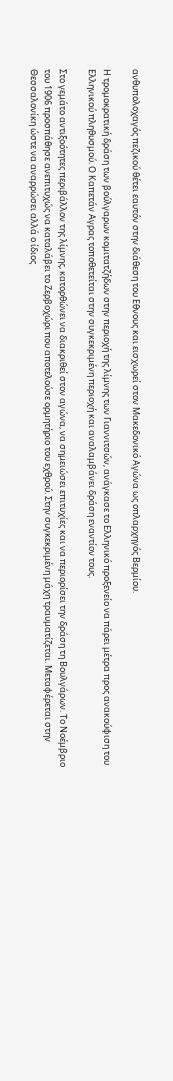ανθυπολοχαγός πεζικού θέτει εαυτόν στην διάθεση του Eθνους και εισχωρεί στον Μακεδονικό Αγώνα ως οπλαρχηγός Βερμίου.

Η τρομοκρατική δράση των βούλγαρων κομιτατζήδων στην περιοχή της λίμνης των Γιαννιτσών, ανάγκασε το Ελληνικό προξενείο να πάρει μέτρα προς ανακούφιση του Ελληνικού πληθυσμού. Ο Καπετάν Aγρας τοποθετείται στην συγκεκριμένη περιοχή και αναλαμβάνει δράση εναντίον τους.

Στο γεμάτο αντιξοότητες περιβάλλον της λίμνης, κατορθώνει να διακριθεί στον αγώνα, να σημειώσει επιτυχίες και να περιορίσει την δράση τη Βουλγάρων. Το Νοέμβριο του 1906 προσπάθησε ανεπιτυχώς να καταλάβει το Ζερβοχώρι που αποτελούσε ορμητήριο του εχθρού. Στην συγκεκριμένη μάχη τραυματίζεται. Μεταφέρεται στην Θεσσαλονίκη ώστε να αναρρώσει αλλά ο ίδιος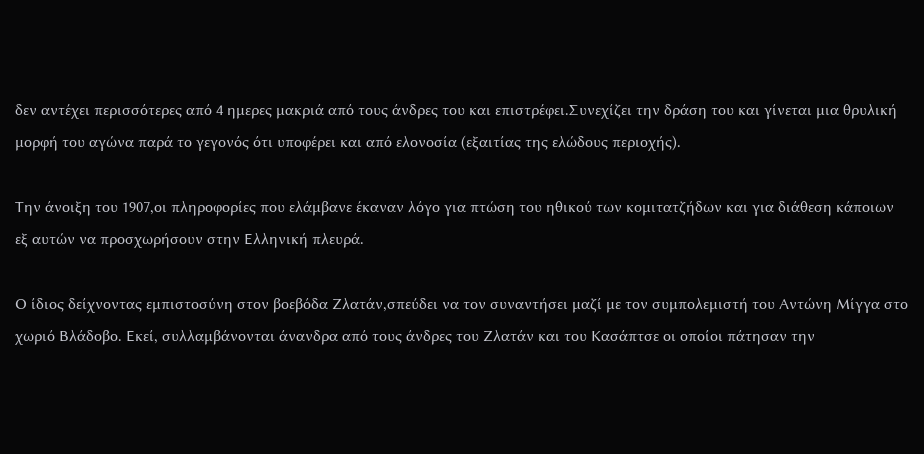δεν αντέχει περισσότερες από 4 ημερες μακριά από τους άνδρες του και επιστρέφει.Συνεχίζει την δράση του και γίνεται μια θρυλική μορφή του αγώνα παρά το γεγονός ότι υποφέρει και από ελονοσία (εξαιτίας της ελώδους περιοχής).

Την άνοιξη του 1907,οι πληροφορίες που ελάμβανε έκαναν λόγο για πτώση του ηθικού των κομιτατζήδων και για διάθεση κάποιων εξ αυτών να προσχωρήσουν στην Ελληνική πλευρά.

Ο ίδιος δείχνοντας εμπιστοσύνη στον βοεβόδα Ζλατάν,σπεύδει να τον συναντήσει μαζί με τον συμπολεμιστή του Αντώνη Μίγγα στο χωριό Βλάδοβο. Εκεί, συλλαμβάνονται άνανδρα από τους άνδρες του Ζλατάν και του Κασάπτσε οι οποίοι πάτησαν την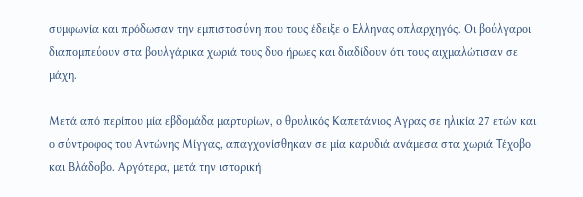συμφωνία και πρόδωσαν την εμπιστοσύνη που τους έδειξε ο Eλληνας οπλαρχηγός. Οι βούλγαροι διαπομπεύουν στα βουλγάρικα χωριά τους δυο ήρωες και διαδίδουν ότι τους αιχμαλώτισαν σε μάχη.

Μετά από περίπου μία εβδομάδα μαρτυρίων, ο θρυλικός Καπετάνιος Aγρας σε ηλικία 27 ετών και ο σύντροφος του Αντώνης Μίγγας, απαγχονίσθηκαν σε μία καρυδιά ανάμεσα στα χωριά Τέχοβο και Βλάδοβο. Αργότερα, μετά την ιστορική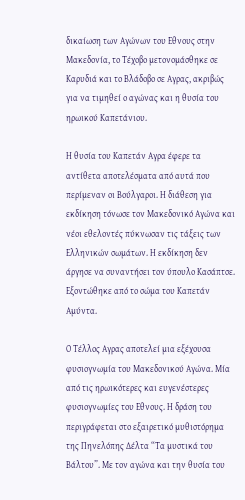δικαίωση των Αγώνων του Eθνους στην Μακεδονία, το Τέχοβο μετονομάσθηκε σε Καρυδιά και το Βλάδοβο σε Aγρας, ακριβώς για να τιμηθεί ο αγώνας και η θυσία του ηρωικού Καπετάνιου.

Η θυσία του Καπετάν Aγρα έφερε τα αντίθετα αποτελέσματα από αυτά που περίμεναν οι Βούλγαροι. Η διάθεση για εκδίκηση τόνωσε τον Μακεδονικό Αγώνα και νέοι εθελοντές πύκνωσαν τις τάξεις των Ελληνικών σωμάτων. Η εκδίκηση δεν άργησε να συναντήσει τον ύπουλο Κασάπτσε. Εξοντώθηκε από το σώμα του Καπετάν Αμύντα.

Ο Τέλλος Aγρας αποτελεί μια εξέχουσα φυσιογνωμία του Μακεδονικού Αγώνα. Μία από τις ηρωικότερες και ευγενέστερες φυσιογνωμίες του Eθνους. Η δράση του περιγράφεται στο εξαιρετικό μυθιστόρημα της Πηνελόπης Δέλτα “Τα μυστικά του Βάλτου”. Με τον αγώνα και την θυσία του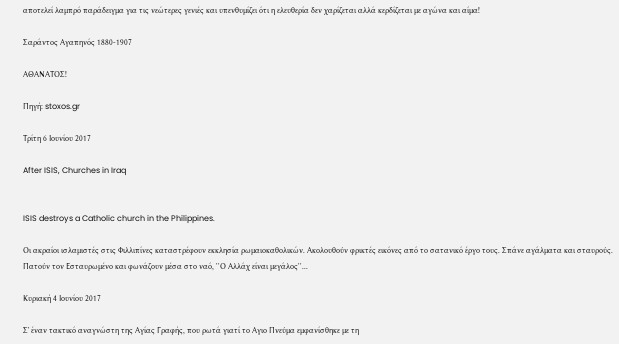αποτελεί λαμπρό παράδειγμα για τις νεώτερες γενιές και υπενθυμίζει ότι η ελευθερία δεν χαρίζεται αλλά κερδίζεται με αγώνα και αίμα!

Σαράντος Αγαπηνός 1880-1907

ΑΘAΝΑΤΟΣ!

Πηγή: stoxos.gr

Τρίτη 6 Ιουνίου 2017

After ISIS, Churches in Iraq


ISIS destroys a Catholic church in the Philippines.

Οι ακραίοι ισλαμιστές στις Φιλλιπίνες καταστρέφουν εκκλησία ρωμαιοκαθολικών. Ακολουθούν φρικτές εικόνες από το σατανικό έργο τους. Σπάνε αγάλματα και σταυρούς. Πατούν τον Εσταυρωμένο και φωνάζουν μέσα στο ναό, ''Ο Αλλάχ είναι μεγάλος''...

Κυριακή 4 Ιουνίου 2017

Σʼ έναν τακτικό αναγνώστη της Αγίας Γραφής, που ρωτά γιατί το Αγιο Πνεύμα εμφανίσθηκε με τη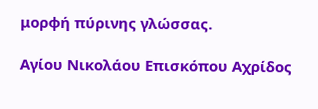μορφή πύρινης γλώσσας.

Αγίου Νικολάου Επισκόπου Αχρίδος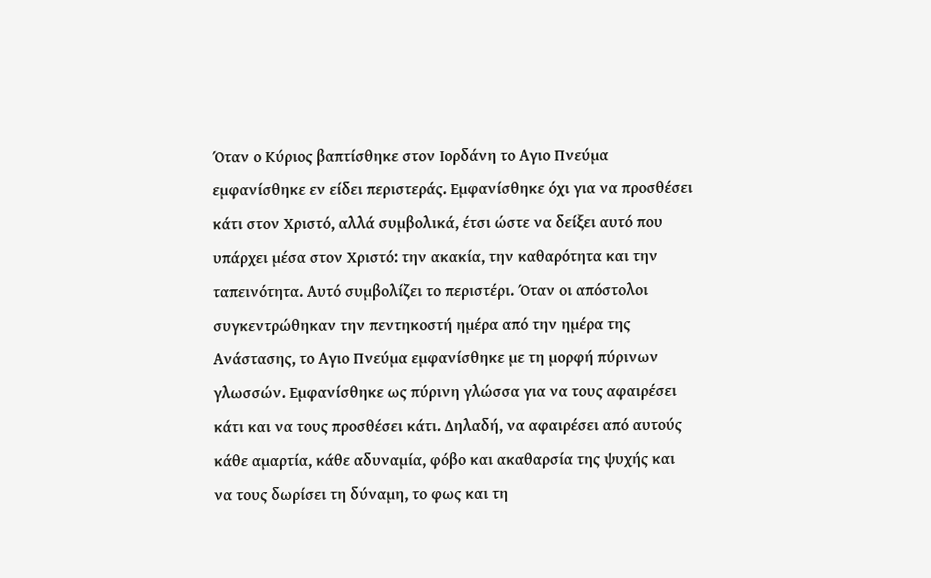Όταν ο Κύριος βαπτίσθηκε στον Ιορδάνη το Αγιο Πνεύμα εμφανίσθηκε εν είδει περιστεράς. Εμφανίσθηκε όχι για να προσθέσει κάτι στον Χριστό, αλλά συμβολικά, έτσι ώστε να δείξει αυτό που υπάρχει μέσα στον Χριστό: την ακακία, την καθαρότητα και την ταπεινότητα. Αυτό συμβολίζει το περιστέρι. Όταν οι απόστολοι συγκεντρώθηκαν την πεντηκοστή ημέρα από την ημέρα της Ανάστασης, το Αγιο Πνεύμα εμφανίσθηκε με τη μορφή πύρινων γλωσσών. Εμφανίσθηκε ως πύρινη γλώσσα για να τους αφαιρέσει κάτι και να τους προσθέσει κάτι. Δηλαδή, να αφαιρέσει από αυτούς κάθε αμαρτία, κάθε αδυναμία, φόβο και ακαθαρσία της ψυχής και να τους δωρίσει τη δύναμη, το φως και τη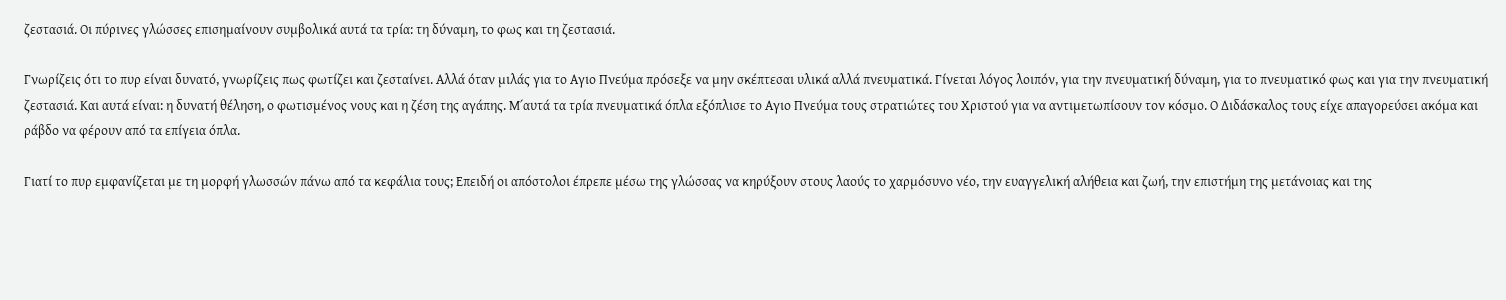ζεστασιά. Οι πύρινες γλώσσες επισημαίνουν συμβολικά αυτά τα τρία: τη δύναμη, το φως και τη ζεστασιά.

Γνωρίζεις ότι το πυρ είναι δυνατό, γνωρίζεις πως φωτίζει και ζεσταίνει. Αλλά όταν μιλάς για το Αγιο Πνεύμα πρόσεξε να μην σκέπτεσαι υλικά αλλά πνευματικά. Γίνεται λόγος λοιπόν, για την πνευματική δύναμη, για το πνευματικό φως και για την πνευματική ζεστασιά. Και αυτά είναι: η δυνατή θέληση, ο φωτισμένος νους και η ζέση της αγάπης. Μ΄αυτά τα τρία πνευματικά όπλα εξόπλισε το Αγιο Πνεύμα τους στρατιώτες του Χριστού για να αντιμετωπίσουν τον κόσμο. Ο Διδάσκαλος τους είχε απαγορεύσει ακόμα και ράβδο να φέρουν από τα επίγεια όπλα.

Γιατί το πυρ εμφανίζεται με τη μορφή γλωσσών πάνω από τα κεφάλια τους; Επειδή οι απόστολοι έπρεπε μέσω της γλώσσας να κηρύξουν στους λαούς το χαρμόσυνο νέο, την ευαγγελική αλήθεια και ζωή, την επιστήμη της μετάνοιας και της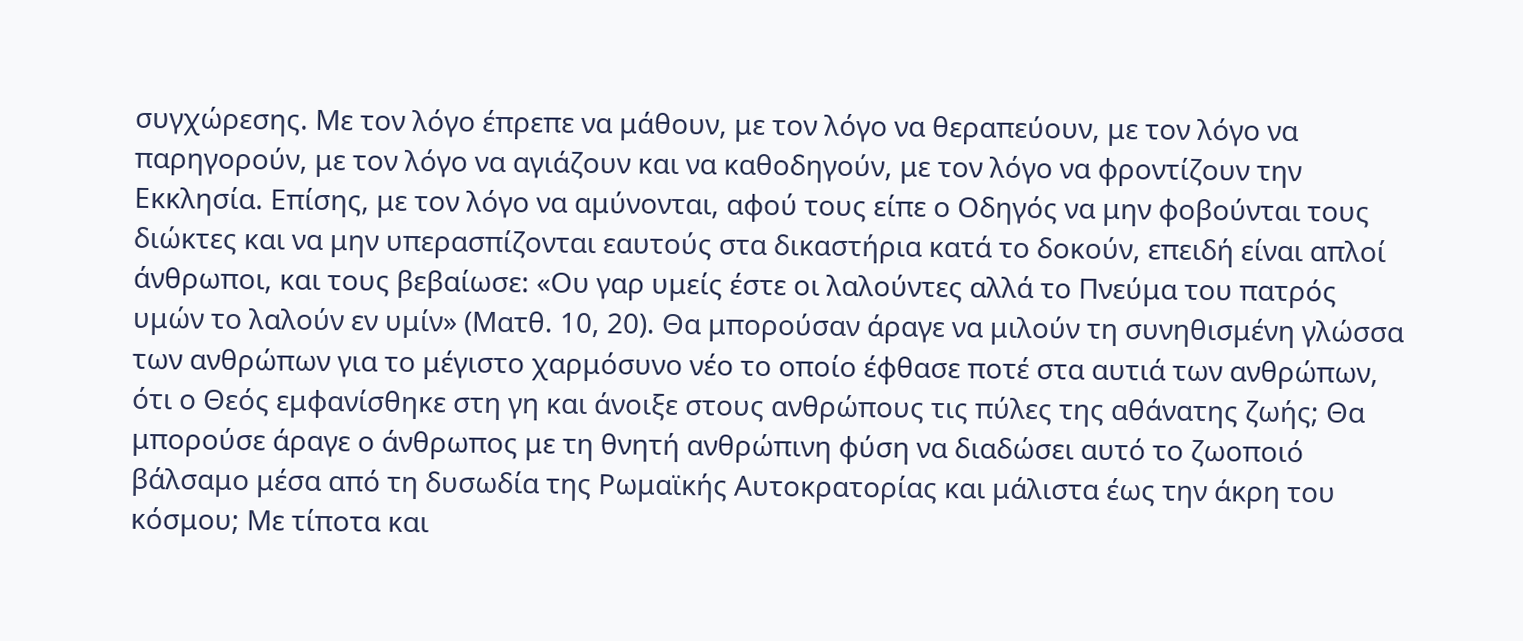συγχώρεσης. Με τον λόγο έπρεπε να μάθουν, με τον λόγο να θεραπεύουν, με τον λόγο να παρηγορούν, με τον λόγο να αγιάζουν και να καθοδηγούν, με τον λόγο να φροντίζουν την Εκκλησία. Επίσης, με τον λόγο να αμύνονται, αφού τους είπε ο Οδηγός να μην φοβούνται τους διώκτες και να μην υπερασπίζονται εαυτούς στα δικαστήρια κατά το δοκούν, επειδή είναι απλοί άνθρωποι, και τους βεβαίωσε: «Ου γαρ υμείς έστε οι λαλούντες αλλά το Πνεύμα του πατρός υμών το λαλούν εν υμίν» (Ματθ. 10, 20). Θα μπορούσαν άραγε να μιλούν τη συνηθισμένη γλώσσα των ανθρώπων για το μέγιστο χαρμόσυνο νέο το οποίο έφθασε ποτέ στα αυτιά των ανθρώπων, ότι ο Θεός εμφανίσθηκε στη γη και άνοιξε στους ανθρώπους τις πύλες της αθάνατης ζωής; Θα μπορούσε άραγε ο άνθρωπος με τη θνητή ανθρώπινη φύση να διαδώσει αυτό το ζωοποιό βάλσαμο μέσα από τη δυσωδία της Ρωμαϊκής Αυτοκρατορίας και μάλιστα έως την άκρη του κόσμου; Με τίποτα και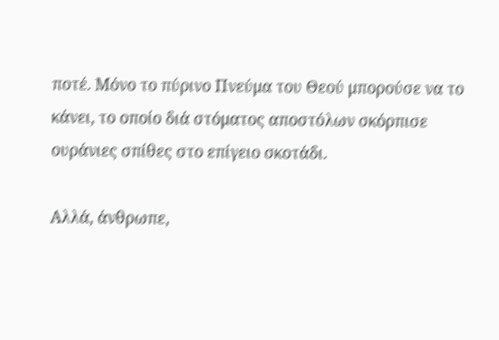ποτέ. Μόνο το πύρινο Πνεύμα του Θεού μπορούσε να το κάνει, το οποίο διά στόματος αποστόλων σκόρπισε ουράνιες σπίθες στο επίγειο σκοτάδι.

Αλλά, άνθρωπε,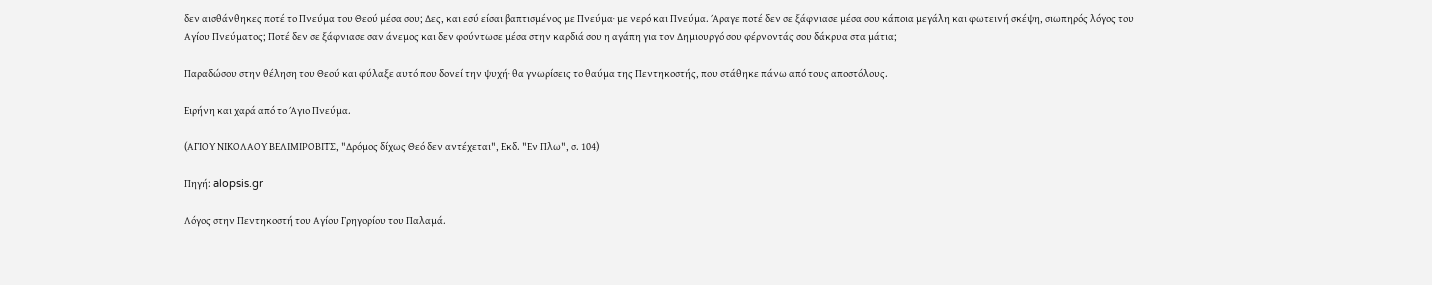δεν αισθάνθηκες ποτέ το Πνεύμα του Θεού μέσα σου; Δες, και εσύ είσαι βαπτισμένος με Πνεύμα· με νερό και Πνεύμα. Άραγε ποτέ δεν σε ξάφνιασε μέσα σου κάποια μεγάλη και φωτεινή σκέψη, σιωπηρός λόγος του Αγίου Πνεύματος; Ποτέ δεν σε ξάφνιασε σαν άνεμος και δεν φούντωσε μέσα στην καρδιά σου η αγάπη για τον Δημιουργό σου φέρνοντάς σου δάκρυα στα μάτια;

Παραδώσου στην θέληση του Θεού και φύλαξε αυτό που δονεί την ψυχή· θα γνωρίσεις το θαύμα της Πεντηκοστής, που στάθηκε πάνω από τους αποστόλους.

Ειρήνη και χαρά από το Άγιο Πνεύμα.

(ΑΓΙΟΥ ΝΙΚΟΛΑΟΥ ΒΕΛΙΜΙΡΟΒΙΤΣ, "Δρόμος δίχως Θεό δεν αντέχεται", Εκδ. "Εν Πλω", σ. 104)

Πηγή: alopsis.gr

Λόγος στην Πεντηκοστή του Αγίου Γρηγορίου του Παλαμά.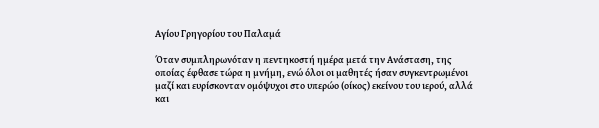Αγίου Γρηγορίου του Παλαμά

Όταν συμπληρωνόταν η πεντηκοστή ημέρα μετά την Ανάσταση, της οποίας έφθασε τώρα η μνήμη, ενώ όλοι οι μαθητές ήσαν συγκεντρωμένοι μαζί και ευρίσκονταν ομόψυχοι στο υπερώο (οίκος) εκείνου του ιερού, αλλά και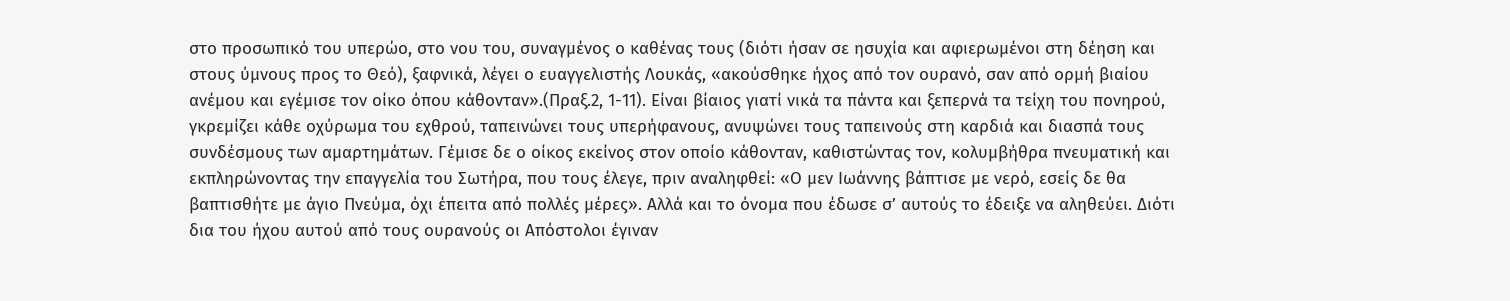στο προσωπικό του υπερώο, στο νου του, συναγμένος ο καθένας τους (διότι ήσαν σε ησυχία και αφιερωμένοι στη δέηση και στους ύμνους προς το Θεό), ξαφνικά, λέγει ο ευαγγελιστής Λουκάς, «ακούσθηκε ήχος από τον ουρανό, σαν από ορμή βιαίου ανέμου και εγέμισε τον οίκο όπου κάθονταν».(Πραξ.2, 1-11). Είναι βίαιος γιατί νικά τα πάντα και ξεπερνά τα τείχη του πονηρού, γκρεμίζει κάθε οχύρωμα του εχθρού, ταπεινώνει τους υπερήφανους, ανυψώνει τους ταπεινούς στη καρδιά και διασπά τους συνδέσμους των αμαρτημάτων. Γέμισε δε ο οίκος εκείνος στον οποίο κάθονταν, καθιστώντας τον, κολυμβήθρα πνευματική και εκπληρώνοντας την επαγγελία του Σωτήρα, που τους έλεγε, πριν αναληφθεί: «Ο μεν Ιωάννης βάπτισε με νερό, εσείς δε θα βαπτισθήτε με άγιο Πνεύμα, όχι έπειτα από πολλές μέρες». Αλλά και το όνομα που έδωσε σ’ αυτούς το έδειξε να αληθεύει. Διότι δια του ήχου αυτού από τους ουρανούς οι Απόστολοι έγιναν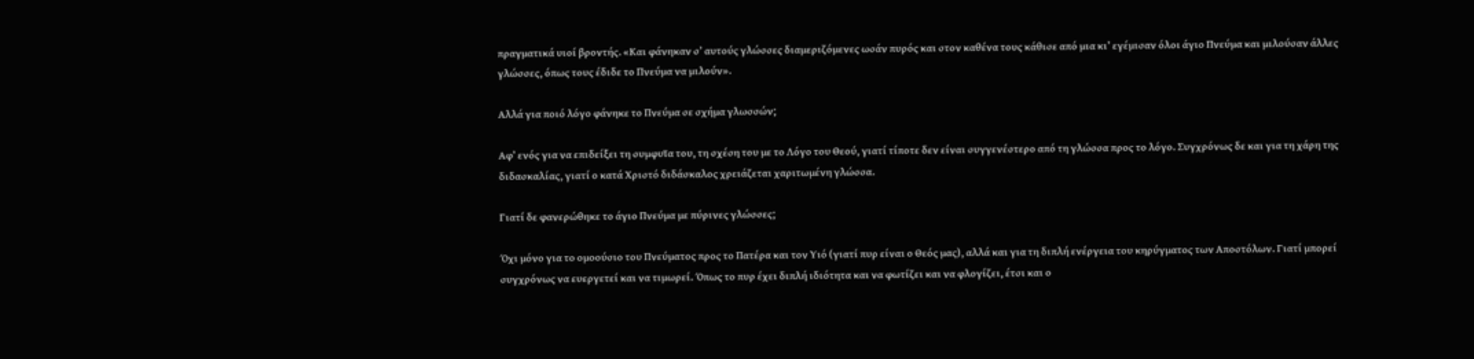πραγματικά υιοί βροντής. «Και φάνηκαν σ’ αυτούς γλώσσες διαμεριζόμενες ωσάν πυρός και στον καθένα τους κάθισε από μια κι’ εγέμισαν όλοι άγιο Πνεύμα και μιλούσαν άλλες γλώσσες, όπως τους έδιδε το Πνεύμα να μιλούν».

Αλλά για ποιό λόγο φάνηκε το Πνεύμα σε σχήμα γλωσσών;

Αφ’ ενός για να επιδείξει τη συμφυϊα του, τη σχέση του με το Λόγο του Θεού, γιατί τίποτε δεν είναι συγγενέστερο από τη γλώσσα προς το λόγο. Συγχρόνως δε και για τη χάρη της διδασκαλίας, γιατί ο κατά Χριστό διδάσκαλος χρειάζεται χαριτωμένη γλώσσα.

Γιατί δε φανερώθηκε το άγιο Πνεύμα με πύρινες γλώσσες;

Όχι μόνο για το ομοούσιο του Πνεύματος προς το Πατέρα και τον Υιό (γιατί πυρ είναι ο Θεός μας), αλλά και για τη διπλή ενέργεια του κηρύγματος των Αποστόλων. Γιατί μπορεί συγχρόνως να ευεργετεί και να τιμωρεί. Όπως το πυρ έχει διπλή ιδιότητα και να φωτίζει και να φλογίζει, έτσι και ο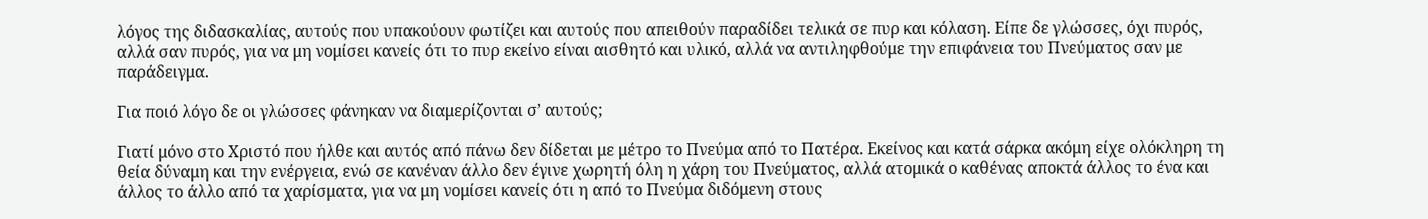λόγος της διδασκαλίας, αυτούς που υπακούουν φωτίζει και αυτούς που απειθούν παραδίδει τελικά σε πυρ και κόλαση. Είπε δε γλώσσες, όχι πυρός, αλλά σαν πυρός, για να μη νομίσει κανείς ότι το πυρ εκείνο είναι αισθητό και υλικό, αλλά να αντιληφθούμε την επιφάνεια του Πνεύματος σαν με παράδειγμα.

Για ποιό λόγο δε οι γλώσσες φάνηκαν να διαμερίζονται σ’ αυτούς;

Γιατί μόνο στο Χριστό που ήλθε και αυτός από πάνω δεν δίδεται με μέτρο το Πνεύμα από το Πατέρα. Εκείνος και κατά σάρκα ακόμη είχε ολόκληρη τη θεία δύναμη και την ενέργεια, ενώ σε κανέναν άλλο δεν έγινε χωρητή όλη η χάρη του Πνεύματος, αλλά ατομικά ο καθένας αποκτά άλλος το ένα και άλλος το άλλο από τα χαρίσματα, για να μη νομίσει κανείς ότι η από το Πνεύμα διδόμενη στους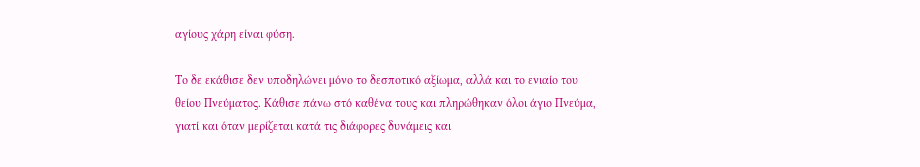αγίους χάρη είναι φύση.

Το δε εκάθισε δεν υποδηλώνει μόνο το δεσποτικό αξίωμα, αλλά και το ενιαίο του θείου Πνεύματος. Κάθισε πάνω στό καθένα τους και πληρώθηκαν όλοι άγιο Πνεύμα, γιατί και όταν μερίζεται κατά τις διάφορες δυνάμεις και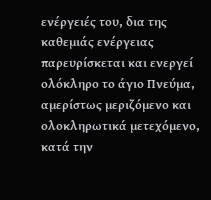ενέργειές του, δια της καθεμιάς ενέργειας παρευρίσκεται και ενεργεί ολόκληρο το άγιο Πνεύμα, αμερίστως μεριζόμενο και ολοκληρωτικά μετεχόμενο, κατά την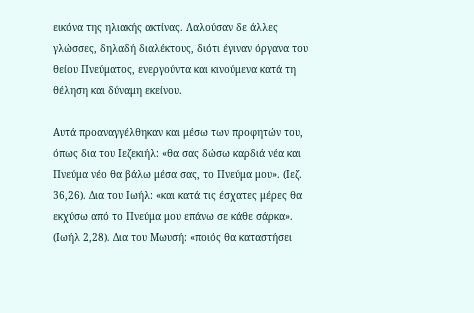εικόνα της ηλιακής ακτίνας. Λαλούσαν δε άλλες γλώσσες, δηλαδή διαλέκτους, διότι έγιναν όργανα του θείου Πνεύματος, ενεργούντα και κινούμενα κατά τη θέληση και δύναμη εκείνου.

Αυτά προαναγγέλθηκαν και μέσω των προφητών του, όπως δια του Ιεζεκιήλ: «θα σας δώσω καρδιά νέα και Πνεύμα νέο θα βάλω μέσα σας, το Πνεύμα μου». (Ιεζ. 36,26). Δια του Ιωήλ: «και κατά τις έσχατες μέρες θα εκχύσω από το Πνεύμα μου επάνω σε κάθε σάρκα». (Ιωήλ 2,28). Δια του Μωυσή: «ποιός θα καταστήσει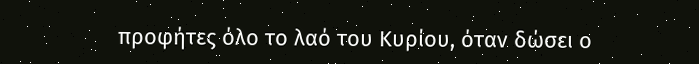προφήτες όλο το λαό του Κυρίου, όταν δώσει ο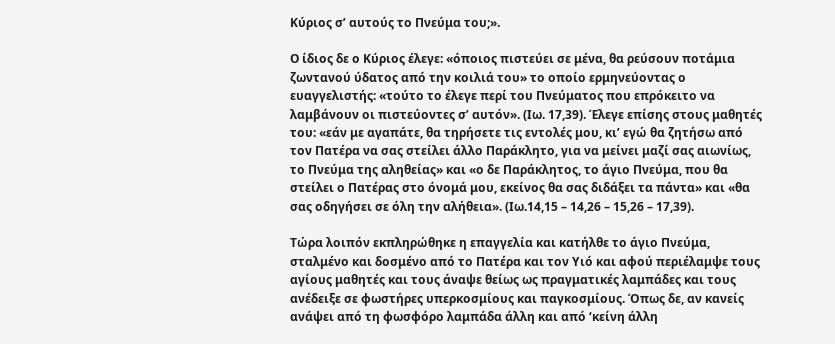Κύριος σ’ αυτούς το Πνεύμα του;».

Ο ίδιος δε ο Κύριος έλεγε: «όποιος πιστεύει σε μένα, θα ρεύσουν ποτάμια ζωντανού ύδατος από την κοιλιά του» το οποίο ερμηνεύοντας ο ευαγγελιστής: «τούτο το έλεγε περί του Πνεύματος που επρόκειτο να λαμβάνουν οι πιστεύοντες σ’ αυτόν». (Ιω. 17,39). Έλεγε επίσης στους μαθητές του: «εάν με αγαπάτε, θα τηρήσετε τις εντολές μου, κι’ εγώ θα ζητήσω από τον Πατέρα να σας στείλει άλλο Παράκλητο, για να μείνει μαζί σας αιωνίως, το Πνεύμα της αληθείας» και «ο δε Παράκλητος, το άγιο Πνεύμα, που θα στείλει ο Πατέρας στο όνομά μου, εκείνος θα σας διδάξει τα πάντα» και «θα σας οδηγήσει σε όλη την αλήθεια». (Ιω.14,15 – 14,26 – 15,26 – 17,39).

Τώρα λοιπόν εκπληρώθηκε η επαγγελία και κατήλθε το άγιο Πνεύμα, σταλμένο και δοσμένο από το Πατέρα και τον Υιό και αφού περιέλαμψε τους αγίους μαθητές και τους άναψε θείως ως πραγματικές λαμπάδες και τους ανέδειξε σε φωστήρες υπερκοσμίους και παγκοσμίους. Όπως δε, αν κανείς ανάψει από τη φωσφόρο λαμπάδα άλλη και από ‘κείνη άλλη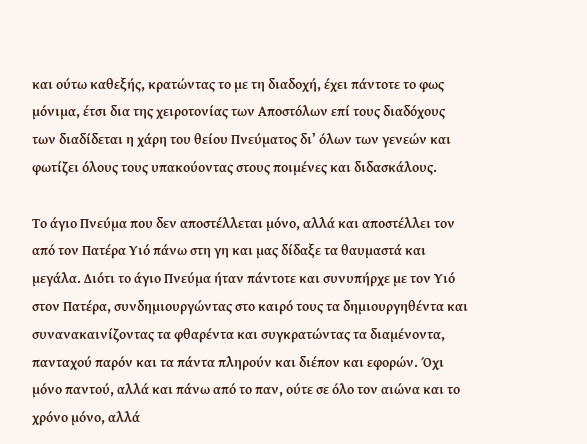και ούτω καθεξής, κρατώντας το με τη διαδοχή, έχει πάντοτε το φως μόνιμα, έτσι δια της χειροτονίας των Αποστόλων επί τους διαδόχους των διαδίδεται η χάρη του θείου Πνεύματος δι’ όλων των γενεών και φωτίζει όλους τους υπακούοντας στους ποιμένες και διδασκάλους.

Το άγιο Πνεύμα που δεν αποστέλλεται μόνο, αλλά και αποστέλλει τον από τον Πατέρα Υιό πάνω στη γη και μας δίδαξε τα θαυμαστά και μεγάλα. Διότι το άγιο Πνεύμα ήταν πάντοτε και συνυπήρχε με τον Υιό στον Πατέρα, συνδημιουργώντας στο καιρό τους τα δημιουργηθέντα και συνανακαινίζοντας τα φθαρέντα και συγκρατώντας τα διαμένοντα, πανταχού παρόν και τα πάντα πληρούν και διέπον και εφορών. Όχι μόνο παντού, αλλά και πάνω από το παν, ούτε σε όλο τον αιώνα και το χρόνο μόνο, αλλά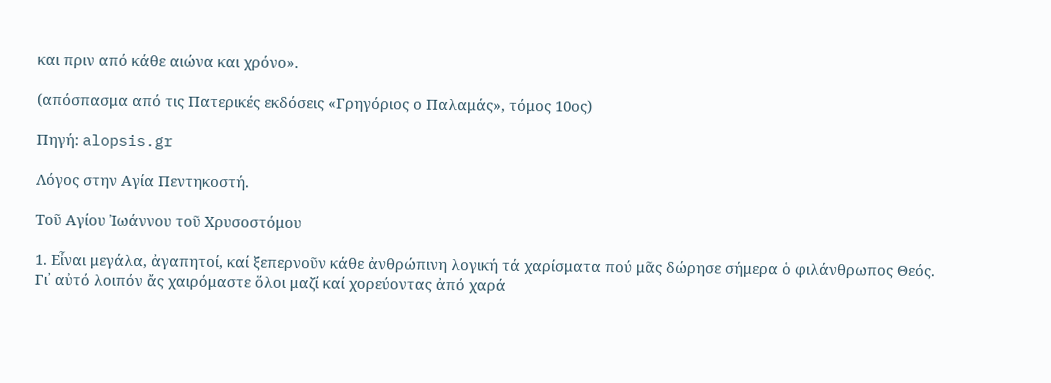και πριν από κάθε αιώνα και χρόνο».

(απόσπασμα από τις Πατερικές εκδόσεις «Γρηγόριος ο Παλαμάς», τόμος 10ος)

Πηγή: alopsis.gr

Λόγος στην Αγία Πεντηκοστή.

Τοῦ Αγίου Ἰωάννου τοῦ Χρυσοστόμου

1. Εἶναι μεγάλα, ἀγαπητοί, καί ξεπερνοῦν κάθε ἀνθρώπινη λογική τά χαρίσματα πού μᾶς δώρησε σήμερα ὁ φιλάνθρωπος Θεός. Γι᾿ αὐτό λοιπόν ἄς χαιρόμαστε ὅλοι μαζί καί χορεύοντας ἀπό χαρά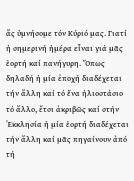ἄς ὑμνήσομε τόν Κύριό μας. Γιατί ἡ σημερινή ἡμέρα εἶναι γιά μᾶς ἑορτή καί πανήγυρη. Ὅπως δηλαδή ἡ μία ἐποχή διαδέχεται τήν ἄλλη καί τό ἕνα ἡλιοστάσιο τό ἄλλο, ἔτσι ἀκριβῶς καί στήν Ἐκκλησία ἡ μία ἑορτή διαδέχεται τήν ἄλλη καί μᾶς πηγαίνουν ἀπό τή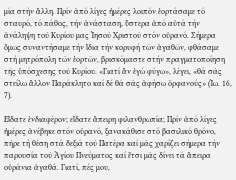μία στήν ἄλλη. Πρίν ἀπό λίγες ἡμέρες λοιπόν ἑορτάσαμε τό σταυρό, τό πάθος, τήν ἀνάσταση, ὕστερα ἀπό αὐτά τήν ἀνάληψη τοῦ Κυρίου μας Ἰησοῦ Χριστοῦ στόν οὐρανό. Σήμερα ὅμως συναντήσαμε τήν ἴδια τήν κορυφή τῶν ἀγαθῶν, φθάσαμε στή μητρόπολη τῶν ἑορτῶν, βρισκόμαστε στήν πραγματοποίηση τῆς ὑπόσχεσης τοῦ Κυρίου. «Γιατί ἄν ἐγώ φύγω», λέγει, «θά σᾶς στείλω ἄλλον Παράκλητο καί δέ θά σᾶς ἀφήσω ὀρφανούς» (Ἰω. 16, 7).

Εἴδατε ἐνδιαφέρον; εἴδατε ἄπειρη φιλανθρωπία; Πρίν ἀπό λίγες ἡμέρες ἀνέβηκε στόν οὐρανό, ξανακάθισε στό βασιλικό θρόνο, πῆρε τή θέση στά δεξιά τοῦ Πατέρα καί μᾶς χαρίζει σήμερα τήν παρουσία τοῦ Ἁγίου Πνεύματος καί ἔτσι μᾶς δίνει τά ἄπειρα οὐράνια ἀγαθά. Γιατί, πές μου,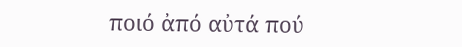ποιό ἀπό αὐτά πού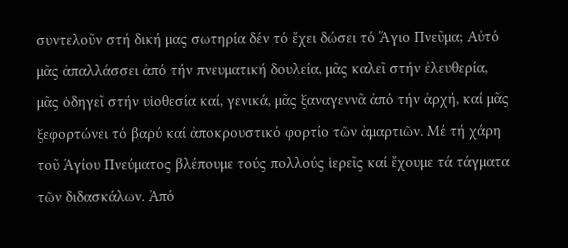συντελοῦν στή δική μας σωτηρία δέν τό ἔχει δώσει τό Ἅγιο Πνεῦμα; Αὐτό μᾶς ἀπαλλάσσει ἀπό τήν πνευματική δουλεία, μᾶς καλεῖ στήν ἐλευθερία, μᾶς ὁδηγεῖ στήν υἱοθεσία καί, γενικά, μᾶς ξαναγεννᾶ ἀπό τήν ἀρχή, καί μᾶς ξεφορτώνει τό βαρύ καί ἀποκρουστικό φορτίο τῶν ἁμαρτιῶν. Μέ τή χάρη τοῦ Ἁγίου Πνεύματος βλέπουμε τούς πολλούς ἱερεῖς καί ἔχουμε τά τάγματα τῶν διδασκάλων. Ἀπό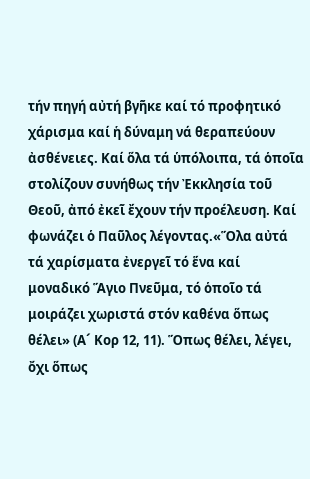τήν πηγή αὐτή βγῆκε καί τό προφητικό χάρισμα καί ἡ δύναμη νά θεραπεύουν ἀσθένειες. Καί ὅλα τά ὑπόλοιπα, τά ὁποῖα στολίζουν συνήθως τήν Ἐκκλησία τοῦ Θεοῦ, ἀπό ἐκεῖ ἔχουν τήν προέλευση. Καί φωνάζει ὁ Παῦλος λέγοντας.«Ὅλα αὐτά τά χαρίσματα ἐνεργεῖ τό ἕνα καί μοναδικό Ἅγιο Πνεῦμα, τό ὁποῖο τά μοιράζει χωριστά στόν καθένα ὅπως θέλει» (Α´ Κορ 12, 11). Ὅπως θέλει, λέγει, ὄχι ὅπως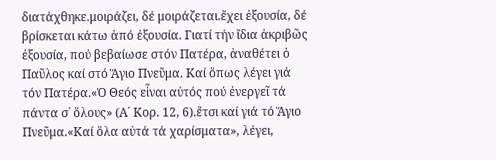διατάχθηκε.μοιράζει, δέ μοιράζεται.ἔχει ἐξουσία, δέ βρίσκεται κάτω ἀπό ἐξουσία. Γιατί τήν ἴδια ἀκριβῶς ἐξουσία, πού βεβαίωσε στόν Πατέρα, ἀναθέτει ὁ Παῦλος καί στό Ἅγιο Πνεῦμα. Καί ὅπως λέγει γιά τόν Πατέρα.«Ὁ Θεός εἶναι αὐτός πού ἐνεργεῖ τά πάντα σ᾿ ὅλους» (Α´ Κορ. 12, 6).ἔτσι καί γιά τό Ἅγιο Πνεῦμα.«Καί ὅλα αὐτά τά χαρίσματα», λέγει,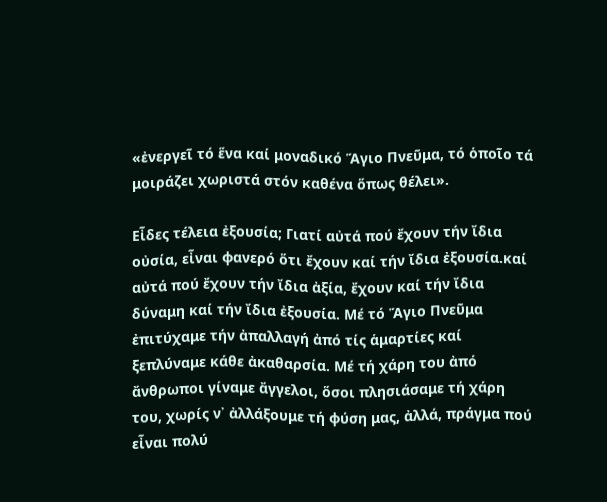«ἐνεργεῖ τό ἕνα καί μοναδικό Ἅγιο Πνεῦμα, τό ὁποῖο τά μοιράζει χωριστά στόν καθένα ὅπως θέλει».

Εἶδες τέλεια ἐξουσία; Γιατί αὐτά πού ἔχουν τήν ἴδια οὐσία, εἶναι φανερό ὅτι ἔχουν καί τήν ἴδια ἐξουσία.καί αὐτά πού ἔχουν τήν ἴδια ἀξία, ἔχουν καί τήν ἴδια δύναμη καί τήν ἴδια ἐξουσία. Μέ τό Ἅγιο Πνεῦμα ἐπιτύχαμε τήν ἀπαλλαγή ἀπό τίς ἁμαρτίες καί ξεπλύναμε κάθε ἀκαθαρσία. Μέ τή χάρη του ἀπό ἄνθρωποι γίναμε ἄγγελοι, ὅσοι πλησιάσαμε τή χάρη του, χωρίς ν᾿ ἀλλάξουμε τή φύση μας, ἀλλά, πράγμα πού εἶναι πολύ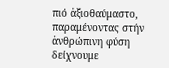πιό ἀξιοθαύμαστο, παραμένοντας στήν ἀνθρώπινη φύση δείχνουμε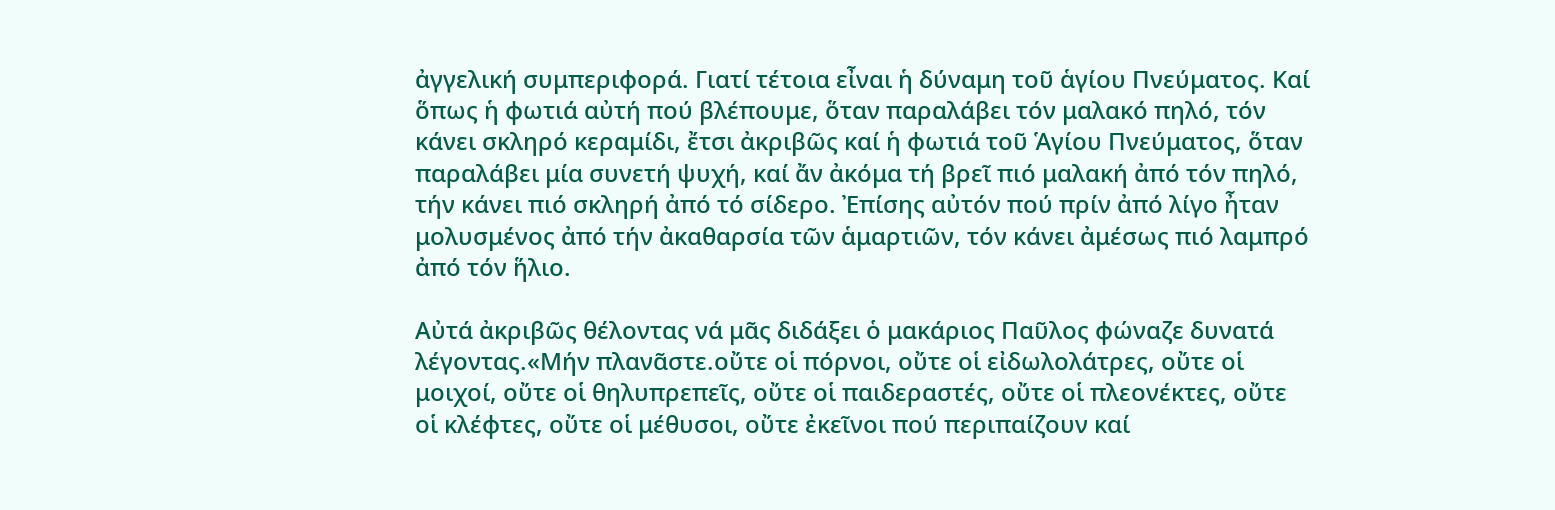ἀγγελική συμπεριφορά. Γιατί τέτοια εἶναι ἡ δύναμη τοῦ ἁγίου Πνεύματος. Καί ὅπως ἡ φωτιά αὐτή πού βλέπουμε, ὅταν παραλάβει τόν μαλακό πηλό, τόν κάνει σκληρό κεραμίδι, ἔτσι ἀκριβῶς καί ἡ φωτιά τοῦ Ἁγίου Πνεύματος, ὅταν παραλάβει μία συνετή ψυχή, καί ἄν ἀκόμα τή βρεῖ πιό μαλακή ἀπό τόν πηλό, τήν κάνει πιό σκληρή ἀπό τό σίδερο. Ἐπίσης αὐτόν πού πρίν ἀπό λίγο ἦταν μολυσμένος ἀπό τήν ἀκαθαρσία τῶν ἁμαρτιῶν, τόν κάνει ἀμέσως πιό λαμπρό ἀπό τόν ἥλιο.

Αὐτά ἀκριβῶς θέλοντας νά μᾶς διδάξει ὁ μακάριος Παῦλος φώναζε δυνατά λέγοντας.«Μήν πλανᾶστε.οὔτε οἱ πόρνοι, οὔτε οἱ εἰδωλολάτρες, οὔτε οἱ μοιχοί, οὔτε οἱ θηλυπρεπεῖς, οὔτε οἱ παιδεραστές, οὔτε οἱ πλεονέκτες, οὔτε οἱ κλέφτες, οὔτε οἱ μέθυσοι, οὔτε ἐκεῖνοι πού περιπαίζουν καί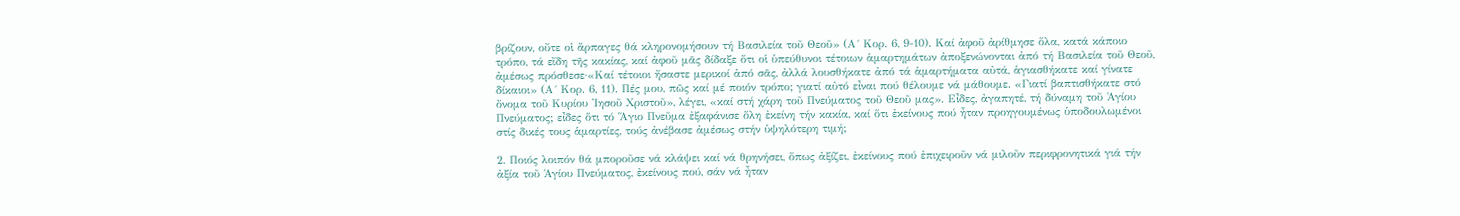βρίζουν, οὔτε οἱ ἅρπαγες θά κληρονομήσουν τή Βασιλεία τοῦ Θεοῦ» (Α´ Κορ. 6, 9-10). Καί ἀφοῦ ἀρίθμησε ὅλα, κατά κάποιο τρόπο, τά εἴδη τῆς κακίας, καί ἀφοῦ μᾶς δίδαξε ὅτι οἱ ὑπεύθυνοι τέτοιων ἁμαρτημάτων ἀποξενώνονται ἀπό τή Βασιλεία τοῦ Θεοῦ, ἀμέσως πρόσθεσε·«Καί τέτοιοι ἤσαστε μερικοί ἀπό σᾶς, ἀλλά λουσθήκατε ἀπό τά ἁμαρτήματα αὐτά, ἁγιασθήκατε καί γίνατε δίκαιοι» (Α´ Κορ. 6, 11). Πές μου, πῶς καί μέ ποιόν τρόπο; γιατί αὐτό εἶναι πού θέλουμε νά μάθουμε. «Γιατί βαπτισθήκατε στό ὄνομα τοῦ Κυρίου Ἰησοῦ Χριστοῦ», λέγει, «καί στή χάρη τοῦ Πνεύματος τοῦ Θεοῦ μας». Εἶδες, ἀγαπητέ, τή δύναμη τοῦ Ἁγίου Πνεύματος; εἶδες ὅτι τό Ἅγιο Πνεῦμα ἐξαφάνισε ὅλη ἐκείνη τήν κακία, καί ὅτι ἐκείνους πού ἦταν προηγουμένως ὑποδουλωμένοι στίς δικές τους ἁμαρτίες, τούς ἀνέβασε ἀμέσως στήν ὑψηλότερη τιμή;

2. Ποιός λοιπόν θά μποροῦσε νά κλάψει καί νά θρηνήσει, ὅπως ἀξίζει, ἐκείνους πού ἐπιχειροῦν νά μιλοῦν περιφρονητικά γιά τήν ἀξία τοῦ Ἁγίου Πνεύματος, ἐκείνους πού, σάν νά ἦταν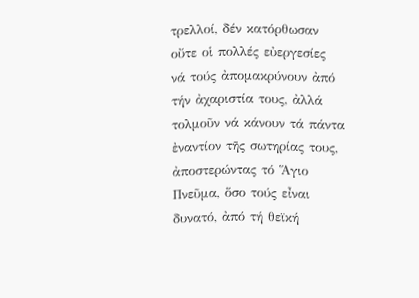τρελλοί, δέν κατόρθωσαν οὔτε οἱ πολλές εὐεργεσίες νά τούς ἀπομακρύνουν ἀπό τήν ἀχαριστία τους, ἀλλά τολμοῦν νά κάνουν τά πάντα ἐναντίον τῆς σωτηρίας τους, ἀποστερώντας τό Ἅγιο Πνεῦμα, ὅσο τούς εἶναι δυνατό, ἀπό τή θεϊκή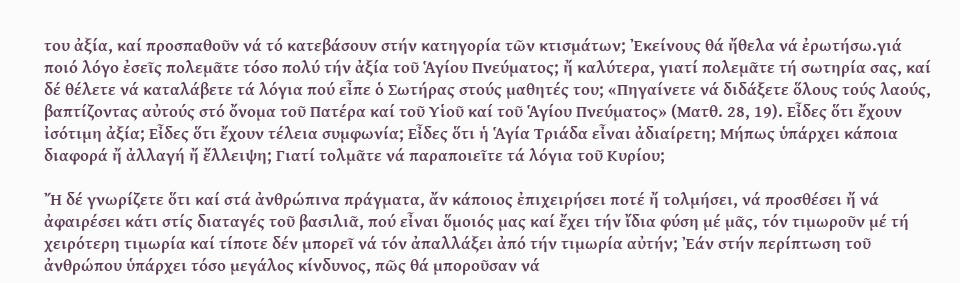του ἀξία, καί προσπαθοῦν νά τό κατεβάσουν στήν κατηγορία τῶν κτισμάτων; Ἐκείνους θά ἤθελα νά ἐρωτήσω.γιά ποιό λόγο ἐσεῖς πολεμᾶτε τόσο πολύ τήν ἀξία τοῦ Ἁγίου Πνεύματος; ἤ καλύτερα, γιατί πολεμᾶτε τή σωτηρία σας, καί δέ θέλετε νά καταλάβετε τά λόγια πού εἶπε ὁ Σωτήρας στούς μαθητές του; «Πηγαίνετε νά διδάξετε ὅλους τούς λαούς, βαπτίζοντας αὐτούς στό ὄνομα τοῦ Πατέρα καί τοῦ Υἱοῦ καί τοῦ Ἁγίου Πνεύματος» (Ματθ. 28, 19). Εἶδες ὅτι ἔχουν ἰσότιμη ἀξία; Εἶδες ὅτι ἔχουν τέλεια συμφωνία; Εἶδες ὅτι ἡ Ἁγία Τριάδα εἶναι ἀδιαίρετη; Μήπως ὑπάρχει κάποια διαφορά ἤ ἀλλαγή ἤ ἔλλειψη; Γιατί τολμᾶτε νά παραποιεῖτε τά λόγια τοῦ Κυρίου;

Ἤ δέ γνωρίζετε ὅτι καί στά ἀνθρώπινα πράγματα, ἄν κάποιος ἐπιχειρήσει ποτέ ἤ τολμήσει, νά προσθέσει ἤ νά ἀφαιρέσει κάτι στίς διαταγές τοῦ βασιλιᾶ, πού εἶναι ὅμοιός μας καί ἔχει τήν ἴδια φύση μέ μᾶς, τόν τιμωροῦν μέ τή χειρότερη τιμωρία καί τίποτε δέν μπορεῖ νά τόν ἀπαλλάξει ἀπό τήν τιμωρία αὐτήν; Ἐάν στήν περίπτωση τοῦ ἀνθρώπου ὑπάρχει τόσο μεγάλος κίνδυνος, πῶς θά μποροῦσαν νά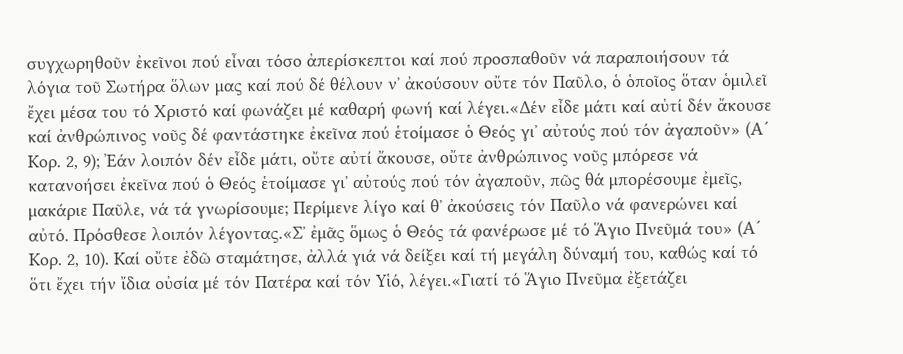συγχωρηθοῦν ἐκεῖνοι πού εἶναι τόσο ἀπερίσκεπτοι καί πού προσπαθοῦν νά παραποιήσουν τά λόγια τοῦ Σωτήρα ὅλων μας καί πού δέ θέλουν ν᾿ ἀκούσουν οὔτε τόν Παῦλο, ὁ ὁποῖος ὅταν ὁμιλεῖ ἔχει μέσα του τό Χριστό καί φωνάζει μέ καθαρή φωνή καί λέγει.«Δέν εἶδε μάτι καί αὐτί δέν ἄκουσε καί ἀνθρώπινος νοῦς δέ φαντάστηκε ἐκεῖνα πού ἑτοίμασε ὁ Θεός γι᾿ αὐτούς πού τόν ἀγαποῦν» (Α´ Κορ. 2, 9); Ἐάν λοιπόν δέν εἶδε μάτι, οὔτε αὐτί ἄκουσε, οὔτε ἀνθρώπινος νοῦς μπόρεσε νά κατανοήσει ἐκεῖνα πού ὁ Θεός ἑτοίμασε γι᾿ αὐτούς πού τόν ἀγαποῦν, πῶς θά μπορέσουμε ἐμεῖς, μακάριε Παῦλε, νά τά γνωρίσουμε; Περίμενε λίγο καί θ᾿ ἀκούσεις τόν Παῦλο νά φανερώνει καί αὐτό. Πρόσθεσε λοιπόν λέγοντας.«Σ᾿ ἐμᾶς ὅμως ὁ Θεός τά φανέρωσε μέ τό Ἅγιο Πνεῦμά του» (Α´ Κορ. 2, 10). Καί οὔτε ἐδῶ σταμάτησε, ἀλλά γιά νά δείξει καί τή μεγάλη δύναμή του, καθώς καί τό ὅτι ἔχει τήν ἴδια οὐσία μέ τόν Πατέρα καί τόν Υἱό, λέγει.«Γιατί τό Ἅγιο Πνεῦμα ἐξετάζει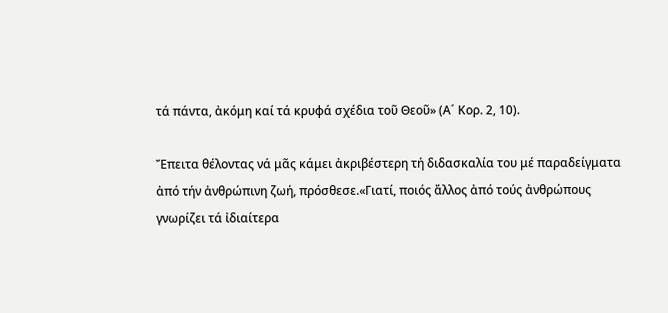τά πάντα, ἀκόμη καί τά κρυφά σχέδια τοῦ Θεοῦ» (Α´ Κορ. 2, 10).

Ἔπειτα θέλοντας νά μᾶς κάμει ἀκριβέστερη τή διδασκαλία του μέ παραδείγματα ἀπό τήν ἀνθρώπινη ζωή, πρόσθεσε.«Γιατί, ποιός ἄλλος ἀπό τούς ἀνθρώπους γνωρίζει τά ἰδιαίτερα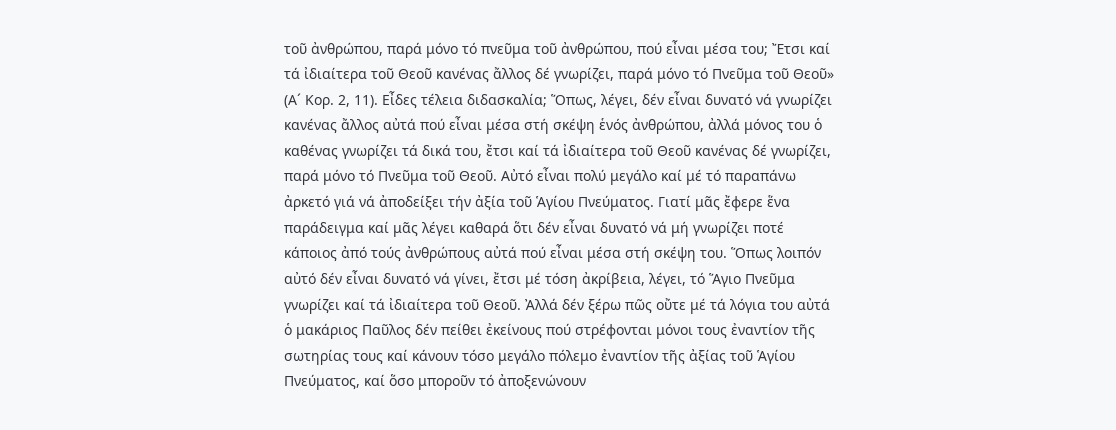τοῦ ἀνθρώπου, παρά μόνο τό πνεῦμα τοῦ ἀνθρώπου, πού εἶναι μέσα του; Ἔτσι καί τά ἰδιαίτερα τοῦ Θεοῦ κανένας ἄλλος δέ γνωρίζει, παρά μόνο τό Πνεῦμα τοῦ Θεοῦ» (Α´ Κορ. 2, 11). Εἶδες τέλεια διδασκαλία; Ὅπως, λέγει, δέν εἶναι δυνατό νά γνωρίζει κανένας ἄλλος αὐτά πού εἶναι μέσα στή σκέψη ἑνός ἀνθρώπου, ἀλλά μόνος του ὁ καθένας γνωρίζει τά δικά του, ἔτσι καί τά ἰδιαίτερα τοῦ Θεοῦ κανένας δέ γνωρίζει, παρά μόνο τό Πνεῦμα τοῦ Θεοῦ. Αὐτό εἶναι πολύ μεγάλο καί μέ τό παραπάνω ἀρκετό γιά νά ἀποδείξει τήν ἀξία τοῦ Ἁγίου Πνεύματος. Γιατί μᾶς ἔφερε ἕνα παράδειγμα καί μᾶς λέγει καθαρά ὅτι δέν εἶναι δυνατό νά μή γνωρίζει ποτέ κάποιος ἀπό τούς ἀνθρώπους αὐτά πού εἶναι μέσα στή σκέψη του. Ὅπως λοιπόν αὐτό δέν εἶναι δυνατό νά γίνει, ἔτσι μέ τόση ἀκρίβεια, λέγει, τό Ἅγιο Πνεῦμα γνωρίζει καί τά ἰδιαίτερα τοῦ Θεοῦ. Ἀλλά δέν ξέρω πῶς οὔτε μέ τά λόγια του αὐτά ὁ μακάριος Παῦλος δέν πείθει ἐκείνους πού στρέφονται μόνοι τους ἐναντίον τῆς σωτηρίας τους καί κάνουν τόσο μεγάλο πόλεμο ἐναντίον τῆς ἀξίας τοῦ Ἁγίου Πνεύματος, καί ὅσο μποροῦν τό ἀποξενώνουν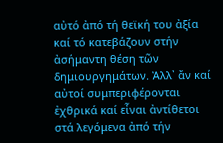αὐτό ἀπό τή θεϊκή του ἀξία καί τό κατεβάζουν στήν ἀσήμαντη θέση τῶν δημιουργημάτων. Ἀλλ᾿ ἄν καί αὐτοί συμπεριφέρονται ἐχθρικά καί εἶναι ἀντίθετοι στά λεγόμενα ἀπό τήν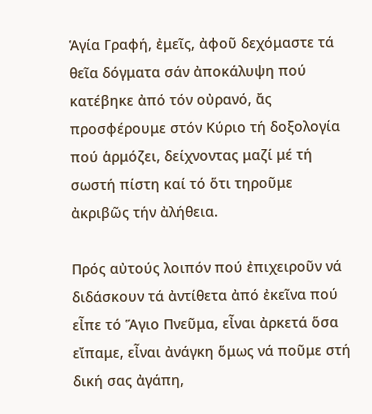Ἁγία Γραφή, ἐμεῖς, ἀφοῦ δεχόμαστε τά θεῖα δόγματα σάν ἀποκάλυψη πού κατέβηκε ἀπό τόν οὐρανό, ἄς προσφέρουμε στόν Κύριο τή δοξολογία πού ἁρμόζει, δείχνοντας μαζί μέ τή σωστή πίστη καί τό ὅτι τηροῦμε ἀκριβῶς τήν ἀλήθεια.

Πρός αὐτούς λοιπόν πού ἐπιχειροῦν νά διδάσκουν τά ἀντίθετα ἀπό ἐκεῖνα πού εἶπε τό Ἅγιο Πνεῦμα, εἶναι ἀρκετά ὅσα εἴπαμε, εἶναι ἀνάγκη ὅμως νά ποῦμε στή δική σας ἀγάπη,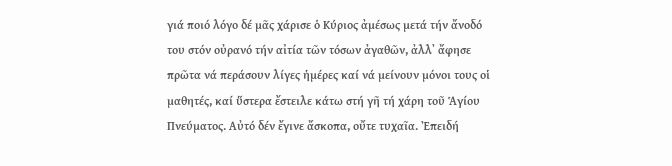γιά ποιό λόγο δέ μᾶς χάρισε ὁ Κύριος ἀμέσως μετά τήν ἄνοδό του στόν οὐρανό τήν αἰτία τῶν τόσων ἀγαθῶν, ἀλλ᾿ ἄφησε πρῶτα νά περάσουν λίγες ἡμέρες καί νά μείνουν μόνοι τους οἱ μαθητές, καί ὕστερα ἔστειλε κάτω στή γῆ τή χάρη τοῦ Ἁγίου Πνεύματος. Αὐτό δέν ἔγινε ἄσκοπα, οὔτε τυχαῖα. Ἐπειδή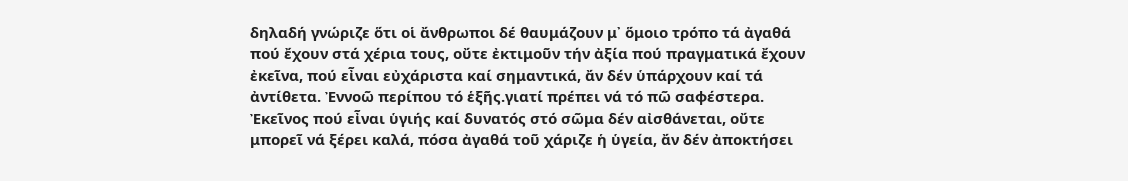δηλαδή γνώριζε ὅτι οἱ ἄνθρωποι δέ θαυμάζουν μ᾿ ὅμοιο τρόπο τά ἀγαθά πού ἔχουν στά χέρια τους, οὔτε ἐκτιμοῦν τήν ἀξία πού πραγματικά ἔχουν ἐκεῖνα, πού εἶναι εὐχάριστα καί σημαντικά, ἄν δέν ὑπάρχουν καί τά ἀντίθετα. Ἐννοῶ περίπου τό ἑξῆς.γιατί πρέπει νά τό πῶ σαφέστερα. Ἐκεῖνος πού εἶναι ὑγιής καί δυνατός στό σῶμα δέν αἰσθάνεται, οὔτε μπορεῖ νά ξέρει καλά, πόσα ἀγαθά τοῦ χάριζε ἡ ὑγεία, ἄν δέν ἀποκτήσει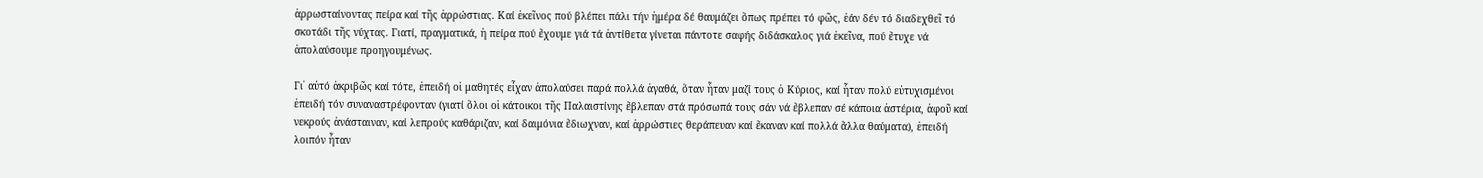ἀρρωσταίνοντας πείρα καί τῆς ἀρρώστιας. Καί ἐκεῖνος πού βλέπει πάλι τήν ἡμέρα δέ θαυμάζει ὅπως πρέπει τό φῶς, ἐάν δέν τό διαδεχθεῖ τό σκοτάδι τῆς νύχτας. Γιατί, πραγματικά, ἡ πείρα πού ἔχουμε γιά τά ἀντίθετα γίνεται πάντοτε σαφής διδάσκαλος γιά ἐκεῖνα, πού ἔτυχε νά ἀπολαύσουμε προηγουμένως.

Γι᾿ αὐτό ἀκριβῶς καί τότε, ἐπειδή οἱ μαθητές εἶχαν ἀπολαύσει παρά πολλά ἀγαθά, ὅταν ἦταν μαζί τους ὁ Κύριος, καί ἦταν πολύ εὐτυχισμένοι ἐπειδή τόν συναναστρέφονταν (γιατί ὅλοι οἱ κάτοικοι τῆς Παλαιστίνης ἔβλεπαν στά πρόσωπά τους σάν νά ἔβλεπαν σέ κάποια ἀστέρια, ἀφοῦ καί νεκρούς ἀνάσταιναν, καί λεπρούς καθάριζαν, καί δαιμόνια ἔδιωχναν, καί ἀρρώστιες θεράπευαν καί ἔκαναν καί πολλά ἄλλα θαύματα), ἐπειδή λοιπόν ἦταν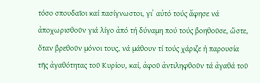τόσο σπουδαῖοι καί πασίγνωστοι, γι᾿ αὐτό τούς ἄφησε νά ἀποχωρισθοῦν γιά λίγο ἀπό τή δύναμη πού τούς βοηθοῦσε, ὥστε, ὅταν βρεθοῦν μόνοι τους, νά μάθουν τί τούς χάριζε ἡ παρουσία τῆς ἀγαθότητας τοῦ Κυρίου, καί, ἀφοῦ ἀντιληφθοῦν τά ἀγαθά τοῦ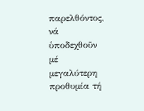παρελθόντος, νά ὑποδεχθοῦν μέ μεγαλύτερη προθυμία τή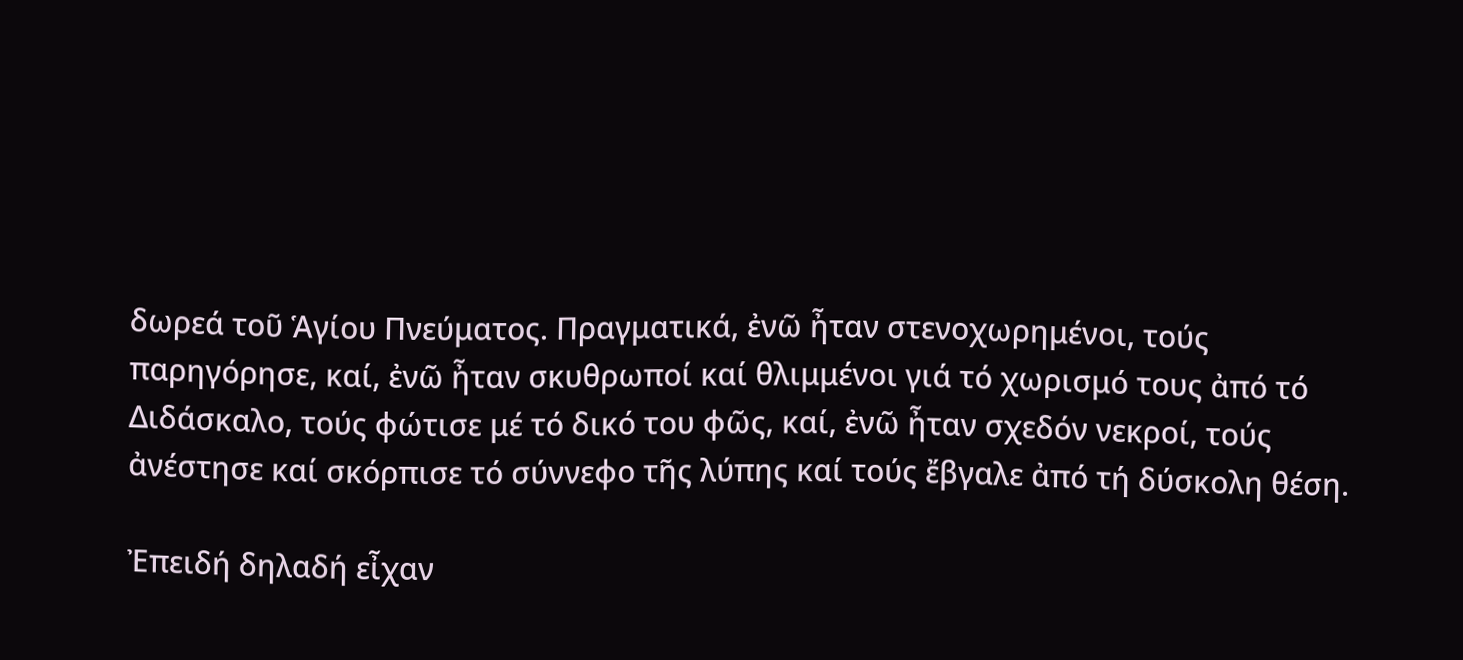δωρεά τοῦ Ἁγίου Πνεύματος. Πραγματικά, ἐνῶ ἦταν στενοχωρημένοι, τούς παρηγόρησε, καί, ἐνῶ ἦταν σκυθρωποί καί θλιμμένοι γιά τό χωρισμό τους ἀπό τό Διδάσκαλο, τούς φώτισε μέ τό δικό του φῶς, καί, ἐνῶ ἦταν σχεδόν νεκροί, τούς ἀνέστησε καί σκόρπισε τό σύννεφο τῆς λύπης καί τούς ἔβγαλε ἀπό τή δύσκολη θέση.

Ἐπειδή δηλαδή εἶχαν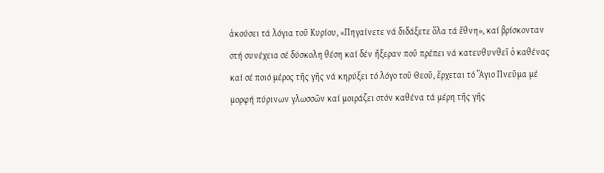ἀκούσει τά λόγια τοῦ Κυρίου, «Πηγαίνετε νά διδάξετε ὅλα τά ἔθνη», καί βρίσκονταν στή συνέχεια σέ δύσκολη θέση καί δέν ἤξεραν ποῦ πρέπει νά κατευθυνθεῖ ὁ καθένας καί σέ ποιό μέρος τῆς γῆς νά κηρύξει τό λόγο τοῦ Θεοῦ, ἔρχεται τό Ἅγιο Πνεῦμα μέ μορφή πύρινων γλωσσῶν καί μοιράζει στόν καθένα τά μέρη τῆς γῆς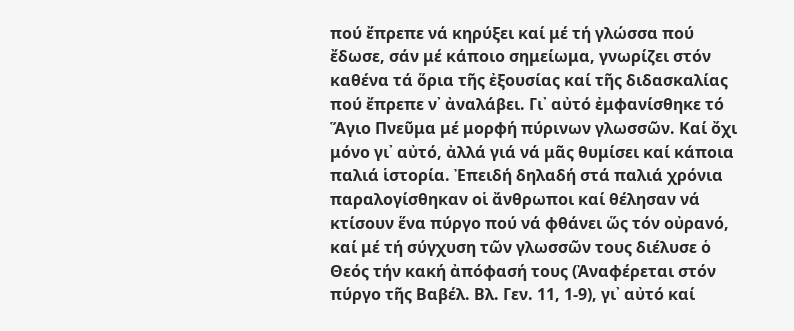πού ἔπρεπε νά κηρύξει καί μέ τή γλώσσα πού ἔδωσε, σάν μέ κάποιο σημείωμα, γνωρίζει στόν καθένα τά ὅρια τῆς ἐξουσίας καί τῆς διδασκαλίας πού ἔπρεπε ν᾿ ἀναλάβει. Γι᾿ αὐτό ἐμφανίσθηκε τό Ἅγιο Πνεῦμα μέ μορφή πύρινων γλωσσῶν. Καί ὄχι μόνο γι᾿ αὐτό, ἀλλά γιά νά μᾶς θυμίσει καί κάποια παλιά ἱστορία. Ἐπειδή δηλαδή στά παλιά χρόνια παραλογίσθηκαν οἱ ἄνθρωποι καί θέλησαν νά κτίσουν ἕνα πύργο πού νά φθάνει ὥς τόν οὐρανό, καί μέ τή σύγχυση τῶν γλωσσῶν τους διέλυσε ὁ Θεός τήν κακή ἀπόφασή τους (Ἀναφέρεται στόν πύργο τῆς Βαβέλ. Βλ. Γεν. 11, 1-9), γι᾿ αὐτό καί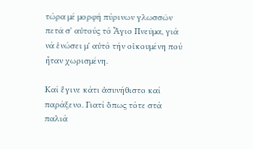τώρα μέ μορφή πύρινων γλωσσῶν πετᾶ σ᾿ αὐτούς τό Ἅγιο Πνεῦμα, γιά νά ἑνώσει μ᾿ αὐτό τήν οἰκουμένη πού ἦταν χωρισμένη.

Καί ἔγινε κάτι ἀσυνήθιστο καί παράξενο. Γιατί ὅπως τότε στά παλιά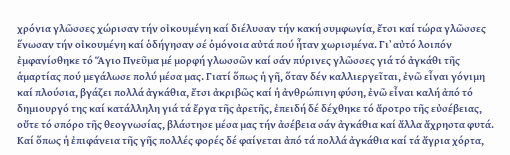χρόνια γλῶσσες χώρισαν τήν οἰκουμένη καί διέλυσαν τήν κακή συμφωνία, ἔτσι καί τώρα γλῶσσες ἕνωσαν τήν οἰκουμένη καί ὁδήγησαν σέ ὁμόνοια αὐτά πού ἦταν χωρισμένα. Γι᾿ αὐτό λοιπόν ἐμφανίσθηκε τό Ἅγιο Πνεῦμα μέ μορφή γλωσσῶν καί σάν πύρινες γλῶσσες γιά τό ἀγκάθι τῆς ἁμαρτίας πού μεγάλωσε πολύ μέσα μας. Γιατί ὅπως ἡ γῆ, ὅταν δέν καλλιεργεῖται, ἐνῶ εἶναι γόνιμη καί πλούσια, βγάζει πολλά ἀγκάθια, ἔτσι ἀκριβῶς καί ἡ ἀνθρώπινη φύση, ἐνῶ εἶναι καλή ἀπό τό δημιουργό της καί κατάλληλη γιά τά ἔργα τῆς ἀρετῆς, ἐπειδή δέ δέχθηκε τό ἄροτρο τῆς εὐσέβειας, οὔτε τό σπόρο τῆς θεογνωσίας, βλάστησε μέσα μας τήν ἀσέβεια σάν ἀγκάθια καί ἄλλα ἄχρηστα φυτά. Καί ὅπως ἡ ἐπιφάνεια τῆς γῆς πολλές φορές δέ φαίνεται ἀπό τά πολλά ἀγκάθια καί τά ἄγρια χόρτα,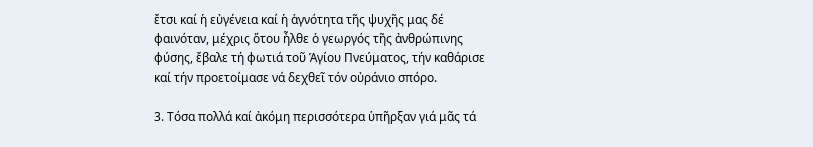ἔτσι καί ἡ εὐγένεια καί ἡ ἁγνότητα τῆς ψυχῆς μας δέ φαινόταν, μέχρις ὅτου ἦλθε ὁ γεωργός τῆς ἀνθρώπινης φύσης, ἔβαλε τή φωτιά τοῦ Ἁγίου Πνεύματος, τήν καθάρισε καί τήν προετοίμασε νά δεχθεῖ τόν οὐράνιο σπόρο.

3. Τόσα πολλά καί ἀκόμη περισσότερα ὑπῆρξαν γιά μᾶς τά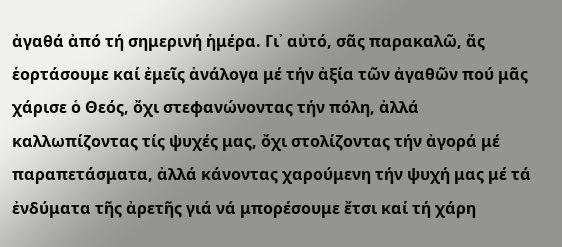ἀγαθά ἀπό τή σημερινή ἡμέρα. Γι᾿ αὐτό, σᾶς παρακαλῶ, ἄς ἑορτάσουμε καί ἐμεῖς ἀνάλογα μέ τήν ἀξία τῶν ἀγαθῶν πού μᾶς χάρισε ὁ Θεός, ὄχι στεφανώνοντας τήν πόλη, ἀλλά καλλωπίζοντας τίς ψυχές μας, ὄχι στολίζοντας τήν ἀγορά μέ παραπετάσματα, ἀλλά κάνοντας χαρούμενη τήν ψυχή μας μέ τά ἐνδύματα τῆς ἀρετῆς γιά νά μπορέσουμε ἔτσι καί τή χάρη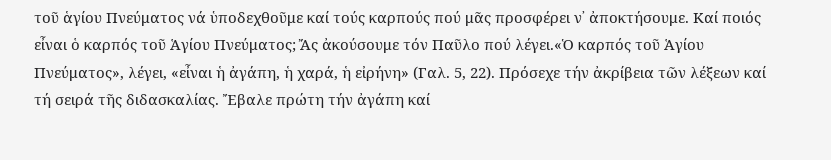τοῦ ἁγίου Πνεύματος νά ὑποδεχθοῦμε καί τούς καρπούς πού μᾶς προσφέρει ν᾿ ἀποκτήσουμε. Καί ποιός εἶναι ὁ καρπός τοῦ Ἁγίου Πνεύματος; Ἄς ἀκούσουμε τόν Παῦλο πού λέγει.«Ὁ καρπός τοῦ Ἁγίου Πνεύματος», λέγει, «εἶναι ἡ ἀγάπη, ἡ χαρά, ἡ εἰρήνη» (Γαλ. 5, 22). Πρόσεχε τήν ἀκρίβεια τῶν λέξεων καί τή σειρά τῆς διδασκαλίας. Ἔβαλε πρώτη τήν ἀγάπη καί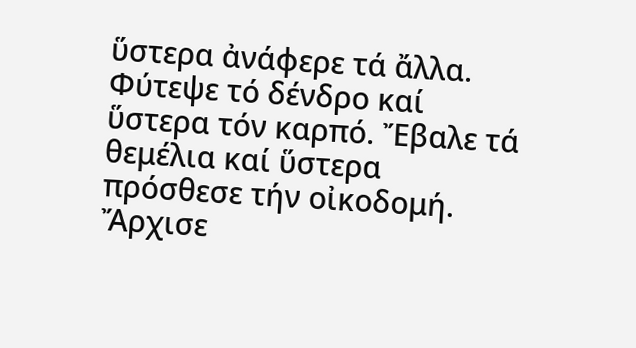ὕστερα ἀνάφερε τά ἄλλα. Φύτεψε τό δένδρο καί ὕστερα τόν καρπό. Ἔβαλε τά θεμέλια καί ὕστερα πρόσθεσε τήν οἰκοδομή. Ἄρχισε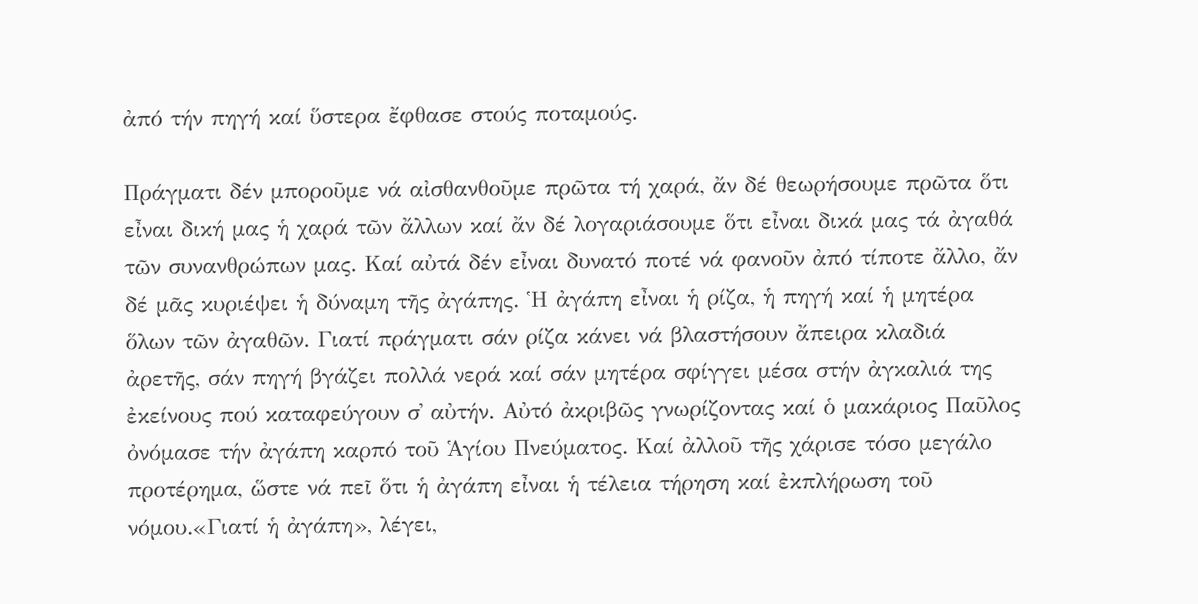ἀπό τήν πηγή καί ὕστερα ἔφθασε στούς ποταμούς.

Πράγματι δέν μποροῦμε νά αἰσθανθοῦμε πρῶτα τή χαρά, ἄν δέ θεωρήσουμε πρῶτα ὅτι εἶναι δική μας ἡ χαρά τῶν ἄλλων καί ἄν δέ λογαριάσουμε ὅτι εἶναι δικά μας τά ἀγαθά τῶν συνανθρώπων μας. Καί αὐτά δέν εἶναι δυνατό ποτέ νά φανοῦν ἀπό τίποτε ἄλλο, ἄν δέ μᾶς κυριέψει ἡ δύναμη τῆς ἀγάπης. Ἡ ἀγάπη εἶναι ἡ ρίζα, ἡ πηγή καί ἡ μητέρα ὅλων τῶν ἀγαθῶν. Γιατί πράγματι σάν ρίζα κάνει νά βλαστήσουν ἄπειρα κλαδιά ἀρετῆς, σάν πηγή βγάζει πολλά νερά καί σάν μητέρα σφίγγει μέσα στήν ἀγκαλιά της ἐκείνους πού καταφεύγουν σ᾿ αὐτήν. Αὐτό ἀκριβῶς γνωρίζοντας καί ὁ μακάριος Παῦλος ὀνόμασε τήν ἀγάπη καρπό τοῦ Ἁγίου Πνεύματος. Καί ἀλλοῦ τῆς χάρισε τόσο μεγάλο προτέρημα, ὥστε νά πεῖ ὅτι ἡ ἀγάπη εἶναι ἡ τέλεια τήρηση καί ἐκπλήρωση τοῦ νόμου.«Γιατί ἡ ἀγάπη», λέγει,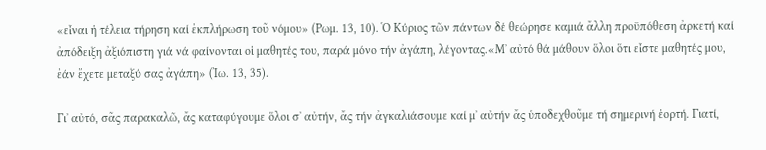«εἶναι ἡ τέλεια τήρηση καί ἐκπλήρωση τοῦ νόμου» (Ρωμ. 13, 10). Ὁ Κύριος τῶν πάντων δέ θεώρησε καμιά ἄλλη προϋπόθεση ἀρκετή καί ἀπόδειξη ἀξιόπιστη γιά νά φαίνονται οἱ μαθητές του, παρά μόνο τήν ἀγάπη, λέγοντας.«Μ᾿ αὐτό θά μάθουν ὅλοι ὅτι εἶστε μαθητές μου, ἐάν ἔχετε μεταξύ σας ἀγάπη» (Ἰω. 13, 35).

Γι᾿ αὐτό, σᾶς παρακαλῶ, ἄς καταφύγουμε ὅλοι σ᾿ αὐτήν, ἄς τήν ἀγκαλιάσουμε καί μ᾿ αὐτήν ἄς ὑποδεχθοῦμε τή σημερινή ἑορτή. Γιατί,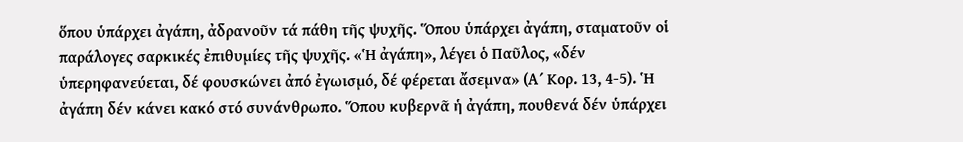ὅπου ὑπάρχει ἀγάπη, ἀδρανοῦν τά πάθη τῆς ψυχῆς. Ὅπου ὑπάρχει ἀγάπη, σταματοῦν οἱ παράλογες σαρκικές ἐπιθυμίες τῆς ψυχῆς. «Ἡ ἀγάπη», λέγει ὁ Παῦλος, «δέν ὑπερηφανεύεται, δέ φουσκώνει ἀπό ἐγωισμό, δέ φέρεται ἄσεμνα» (Α´ Κορ. 13, 4-5). Ἡ ἀγάπη δέν κάνει κακό στό συνάνθρωπο. Ὅπου κυβερνᾶ ἡ ἀγάπη, πουθενά δέν ὑπάρχει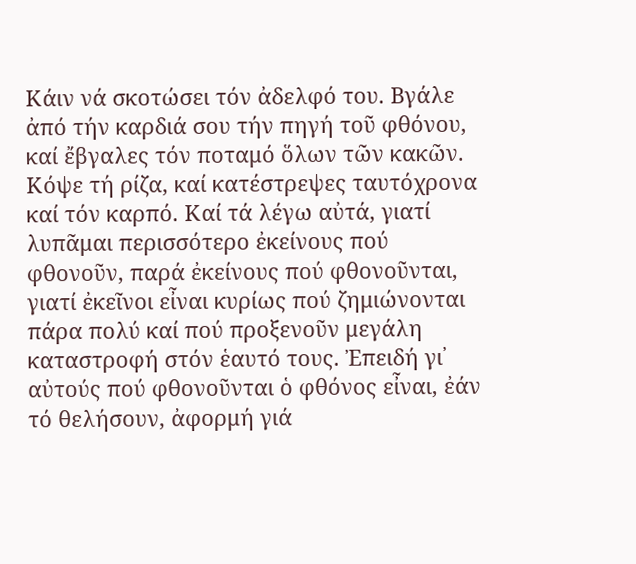Κάιν νά σκοτώσει τόν ἀδελφό του. Βγάλε ἀπό τήν καρδιά σου τήν πηγή τοῦ φθόνου, καί ἔβγαλες τόν ποταμό ὅλων τῶν κακῶν. Κόψε τή ρίζα, καί κατέστρεψες ταυτόχρονα καί τόν καρπό. Καί τά λέγω αὐτά, γιατί λυπᾶμαι περισσότερο ἐκείνους πού φθονοῦν, παρά ἐκείνους πού φθονοῦνται, γιατί ἐκεῖνοι εἶναι κυρίως πού ζημιώνονται πάρα πολύ καί πού προξενοῦν μεγάλη καταστροφή στόν ἑαυτό τους. Ἐπειδή γι᾿ αὐτούς πού φθονοῦνται ὁ φθόνος εἶναι, ἐάν τό θελήσουν, ἀφορμή γιά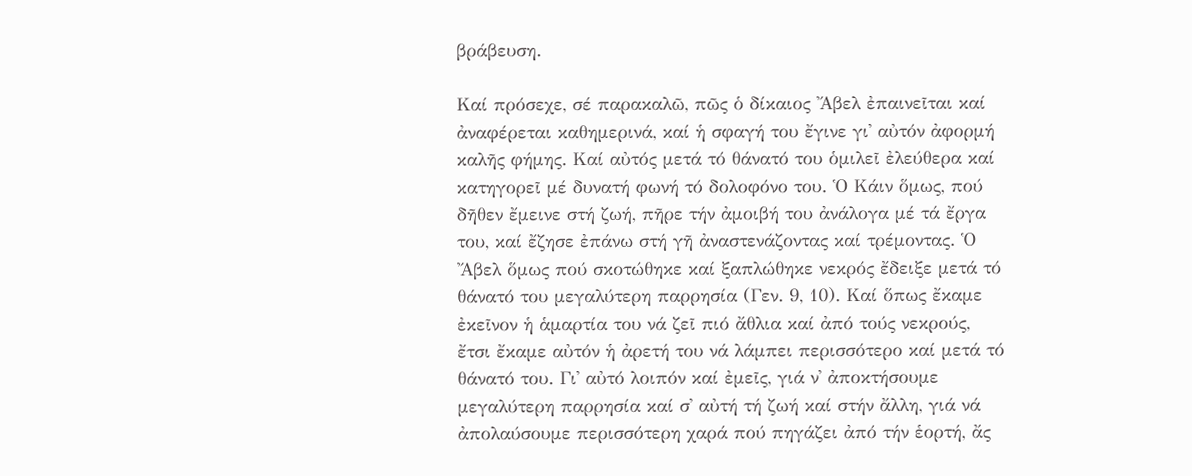βράβευση.

Καί πρόσεχε, σέ παρακαλῶ, πῶς ὁ δίκαιος Ἄβελ ἐπαινεῖται καί ἀναφέρεται καθημερινά, καί ἡ σφαγή του ἔγινε γι᾿ αὐτόν ἀφορμή καλῆς φήμης. Καί αὐτός μετά τό θάνατό του ὁμιλεῖ ἐλεύθερα καί κατηγορεῖ μέ δυνατή φωνή τό δολοφόνο του. Ὁ Κάιν ὅμως, πού δῆθεν ἔμεινε στή ζωή, πῆρε τήν ἀμοιβή του ἀνάλογα μέ τά ἔργα του, καί ἔζησε ἐπάνω στή γῆ ἀναστενάζοντας καί τρέμοντας. Ὁ Ἄβελ ὅμως πού σκοτώθηκε καί ξαπλώθηκε νεκρός ἔδειξε μετά τό θάνατό του μεγαλύτερη παρρησία (Γεν. 9, 10). Καί ὅπως ἔκαμε ἐκεῖνον ἡ ἁμαρτία του νά ζεῖ πιό ἄθλια καί ἀπό τούς νεκρούς, ἔτσι ἔκαμε αὐτόν ἡ ἀρετή του νά λάμπει περισσότερο καί μετά τό θάνατό του. Γι᾿ αὐτό λοιπόν καί ἐμεῖς, γιά ν᾿ ἀποκτήσουμε μεγαλύτερη παρρησία καί σ᾿ αὐτή τή ζωή καί στήν ἄλλη, γιά νά ἀπολαύσουμε περισσότερη χαρά πού πηγάζει ἀπό τήν ἑορτή, ἄς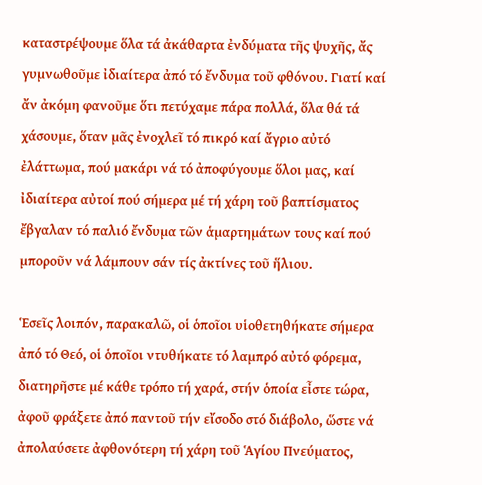καταστρέψουμε ὅλα τά ἀκάθαρτα ἐνδύματα τῆς ψυχῆς, ἄς γυμνωθοῦμε ἰδιαίτερα ἀπό τό ἔνδυμα τοῦ φθόνου. Γιατί καί ἄν ἀκόμη φανοῦμε ὅτι πετύχαμε πάρα πολλά, ὅλα θά τά χάσουμε, ὅταν μᾶς ἐνοχλεῖ τό πικρό καί ἄγριο αὐτό ἐλάττωμα, πού μακάρι νά τό ἀποφύγουμε ὅλοι μας, καί ἰδιαίτερα αὐτοί πού σήμερα μέ τή χάρη τοῦ βαπτίσματος ἔβγαλαν τό παλιό ἔνδυμα τῶν ἁμαρτημάτων τους καί πού μποροῦν νά λάμπουν σάν τίς ἀκτίνες τοῦ ἥλιου.

Ἑσεῖς λοιπόν, παρακαλῶ, οἱ ὁποῖοι υἱοθετηθήκατε σήμερα ἀπό τό Θεό, οἱ ὁποῖοι ντυθήκατε τό λαμπρό αὐτό φόρεμα, διατηρῆστε μέ κάθε τρόπο τή χαρά, στήν ὁποία εἶστε τώρα, ἀφοῦ φράξετε ἀπό παντοῦ τήν εἴσοδο στό διάβολο, ὥστε νά ἀπολαύσετε ἀφθονότερη τή χάρη τοῦ Ἁγίου Πνεύματος,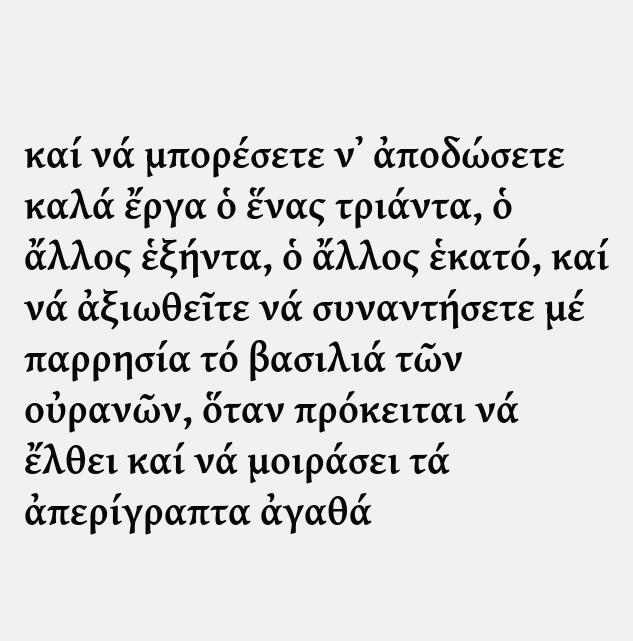καί νά μπορέσετε ν᾿ ἀποδώσετε καλά ἔργα ὁ ἕνας τριάντα, ὁ ἄλλος ἑξήντα, ὁ ἄλλος ἑκατό, καί νά ἀξιωθεῖτε νά συναντήσετε μέ παρρησία τό βασιλιά τῶν οὐρανῶν, ὅταν πρόκειται νά ἔλθει καί νά μοιράσει τά ἀπερίγραπτα ἀγαθά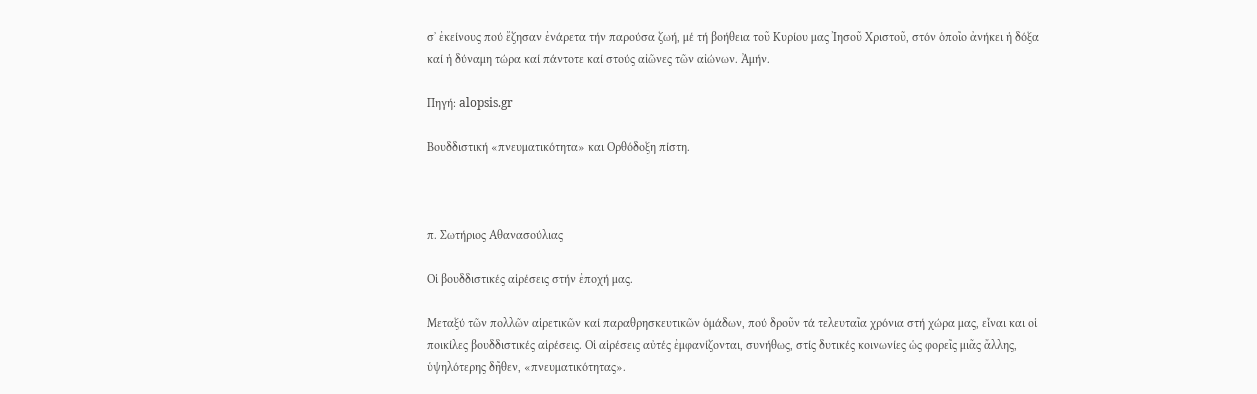σ᾿ ἐκείνους πού ἔζησαν ἐνάρετα τήν παρούσα ζωή, μέ τή βοήθεια τοῦ Κυρίου μας Ἰησοῦ Χριστοῦ, στόν ὁποῖο ἀνήκει ἡ δόξα καί ἡ δύναμη τώρα καί πάντοτε καί στούς αἰῶνες τῶν αἰώνων. Ἀμήν.

Πηγή: alopsis.gr

Βουδδιστική «πνευματικότητα» και Ορθόδοξη πίστη.



π. Σωτήριος Αθανασούλιας

Οἱ βουδδιστικές αἱρέσεις στήν ἐποχή μας.

Μεταξύ τῶν πολλῶν αἱρετικῶν καί παραθρησκευτικῶν ὁμάδων, πού δροῦν τά τελευταῖα χρόνια στή χώρα μας, εἶναι και οἱ ποικίλες βουδδιστικές αἱρέσεις. Οἱ αἱρέσεις αὐτές ἐμφανίζονται, συνήθως, στίς δυτικές κοινωνίες ὡς φορεῖς μιᾶς ἄλλης, ὑψηλότερης δῆθεν, «πνευματικότητας».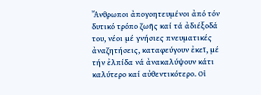Ἄνθρωποι ἀπογοητευμένοι ἀπό τόν δυτικό τρόπο ζωῆς καί τά ἀδιέξοδά του, νέοι μέ γνήσιες πνευματικές ἀναζητήσεις, καταφεύγουν ἐκεῖ, μέ τήν ἐλπίδα νά ἀνακαλύψουν κάτι καλύτερο καί αὐθεντικότερο. Οἱ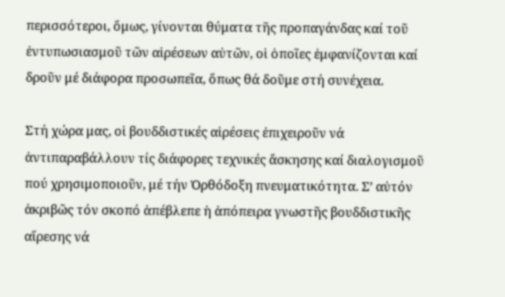περισσότεροι, ὅμως, γίνονται θύματα τῆς προπαγάνδας καί τοῦ ἐντυπωσιασμοῦ τῶν αἱρέσεων αὐτῶν, οἱ ὁποῖες ἐμφανίζονται καί δροῦν μέ διάφορα προσωπεῖα, ὅπως θά δοῦμε στή συνέχεια.

Στή χώρα μας, οἱ βουδδιστικές αἱρέσεις ἐπιχειροῦν νά ἀντιπαραβάλλουν τίς διάφορες τεχνικές ἄσκησης καί διαλογισμοῦ πού χρησιμοποιοῦν, μέ τήν Ὀρθόδοξη πνευματικότητα. Σ’ αὐτόν ἀκριβῶς τόν σκοπό ἀπέβλεπε ἡ ἀπόπειρα γνωστῆς βουδδιστικῆς αἵρεσης νά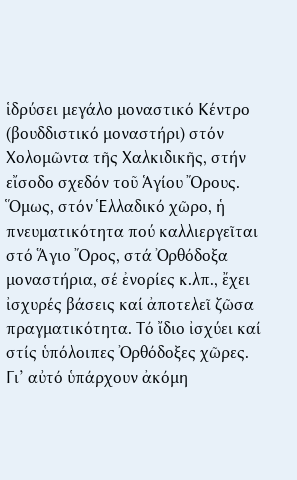ἱδρύσει μεγάλο μοναστικό Κέντρο (βουδδιστικό μοναστήρι) στόν Χολομῶντα τῆς Χαλκιδικῆς, στήν εἴσοδο σχεδόν τοῦ Ἁγίου Ὄρους. Ὅμως, στόν Ἑλλαδικό χῶρο, ἡ πνευματικότητα πού καλλιεργεῖται στό Ἅγιο Ὄρος, στά Ὀρθόδοξα μοναστήρια, σέ ἐνορίες κ.λπ., ἔχει ἰσχυρές βάσεις καί ἀποτελεῖ ζῶσα πραγματικότητα. Τό ἴδιο ἰσχύει καί στίς ὑπόλοιπες Ὀρθόδοξες χῶρες. Γι’ αὐτό ὑπάρχουν ἀκόμη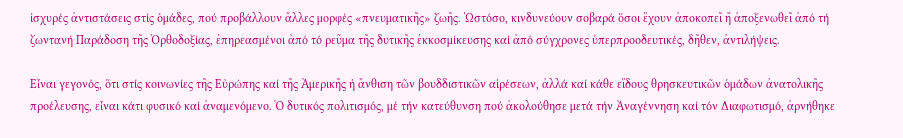ἰσχυρές ἀντιστάσεις στίς ὁμάδες, πού προβάλλουν ἄλλες μορφές «πνευματικῆς» ζωῆς. Ὡστόσο, κινδυνεύουν σοβαρά ὅσοι ἔχουν ἀποκοπεῖ ἤ ἀποξενωθεῖ ἀπό τή ζωντανή Παράδοση τῆς Ὀρθοδοξίας, ἐπηρεασμένοι ἀπό τό ρεῦμα τῆς δυτικῆς ἐκκοσμίκευσης καί ἀπό σύγχρονες ὑπερπροοδευτικές, δῆθεν, ἀντιλήψεις.

Εἶναι γεγονός, ὅτι στίς κοινωνίες τῆς Εὐρώπης καί τῆς Ἀμερικῆς ἡ ἄνθιση τῶν βουδδιστικῶν αἱρέσεων, ἀλλά καί κάθε εἴδους θρησκευτικῶν ὁμάδων ἀνατολικῆς προέλευσης, εἶναι κάτι φυσικό καί ἀναμενόμενο. Ὁ δυτικός πολιτισμός, μέ τήν κατεύθυνση πού ἀκολούθησε μετά τήν Ἀναγέννηση καί τόν Διαφωτισμό, ἀρνήθηκε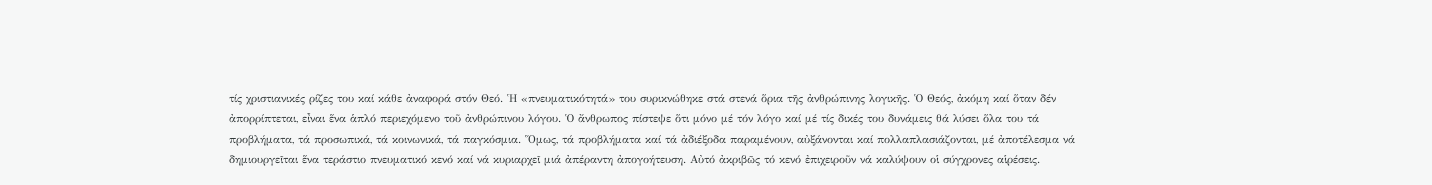τίς χριστιανικές ρίζες του καί κάθε ἀναφορά στόν Θεό. Ἡ «πνευματικότητά» του συρικνώθηκε στά στενά ὅρια τῆς ἀνθρώπινης λογικῆς. Ὁ Θεός, ἀκόμη καί ὅταν δέν ἀπορρίπτεται, εἶναι ἕνα ἁπλό περιεχόμενο τοῦ ἀνθρώπινου λόγου. Ὁ ἄνθρωπος πίστεψε ὅτι μόνο μέ τόν λόγο καί μέ τίς δικές του δυνάμεις θά λύσει ὅλα του τά προβλήματα, τά προσωπικά, τά κοινωνικά, τά παγκόσμια. Ὅμως, τά προβλήματα καί τά ἀδιέξοδα παραμένουν, αὐξάνονται καί πολλαπλασιάζονται, μέ ἀποτέλεσμα νά δημιουργεῖται ἕνα τεράστιο πνευματικό κενό καί νά κυριαρχεῖ μιά ἀπέραντη ἀπογοήτευση. Αὐτό ἀκριβῶς τό κενό ἐπιχειροῦν νά καλύψουν οἱ σύγχρονες αἱρέσεις.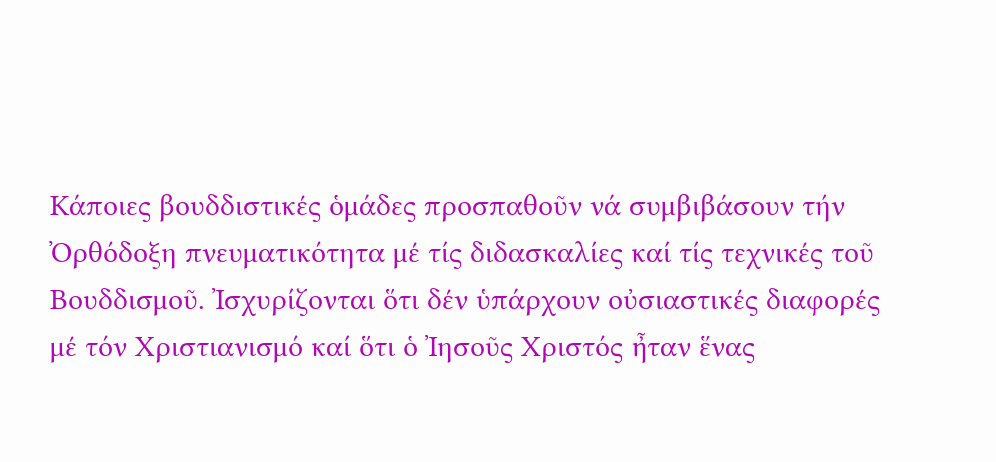Κάποιες βουδδιστικές ὁμάδες προσπαθοῦν νά συμβιβάσουν τήν Ὀρθόδοξη πνευματικότητα μέ τίς διδασκαλίες καί τίς τεχνικές τοῦ Βουδδισμοῦ. Ἰσχυρίζονται ὅτι δέν ὑπάρχουν οὐσιαστικές διαφορές μέ τόν Χριστιανισμό καί ὅτι ὁ Ἰησοῦς Χριστός ἦταν ἕνας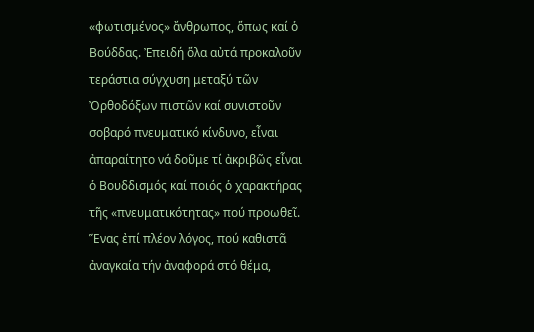«φωτισμένος» ἄνθρωπος, ὅπως καί ὁ Βούδδας. Ἐπειδή ὅλα αὐτά προκαλοῦν τεράστια σύγχυση μεταξύ τῶν Ὀρθοδόξων πιστῶν καί συνιστοῦν σοβαρό πνευματικό κίνδυνο, εἶναι ἀπαραίτητο νά δοῦμε τί ἀκριβῶς εἶναι ὁ Βουδδισμός καί ποιός ὁ χαρακτήρας τῆς «πνευματικότητας» πού προωθεῖ. Ἕνας ἐπί πλέον λόγος, πού καθιστᾶ ἀναγκαία τήν ἀναφορά στό θέμα,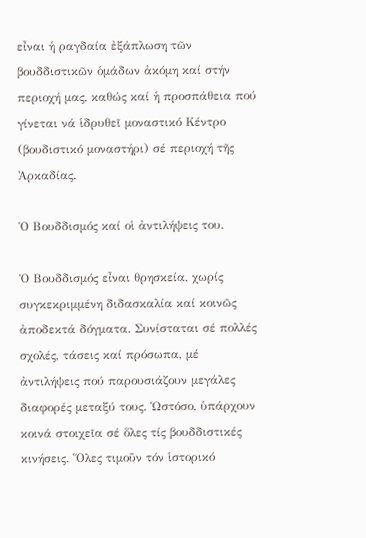εἶναι ἡ ραγδαία ἐξάπλωση τῶν βουδδιστικῶν ὁμάδων ἀκόμη καί στήν περιοχή μας, καθώς καί ἡ προσπάθεια πού γίνεται νά ἱδρυθεῖ μοναστικό Κέντρο (βουδιστικό μοναστήρι) σέ περιοχή τῆς Ἀρκαδίας.

Ὁ Βουδδισμός καί οἱ ἀντιλήψεις του.

Ὁ Βουδδισμός εἶναι θρησκεία, χωρίς συγκεκριμμένη διδασκαλία καί κοινῶς ἀποδεκτά δόγματα. Συνίσταται σέ πολλές σχολές, τάσεις καί πρόσωπα, μέ ἀντιλήψεις πού παρουσιάζουν μεγάλες διαφορές μεταξύ τους. Ὡστόσο, ὑπάρχουν κοινά στοιχεῖα σέ ὅλες τίς βουδδιστικές κινήσεις. Ὅλες τιμοῦν τόν ἱστορικό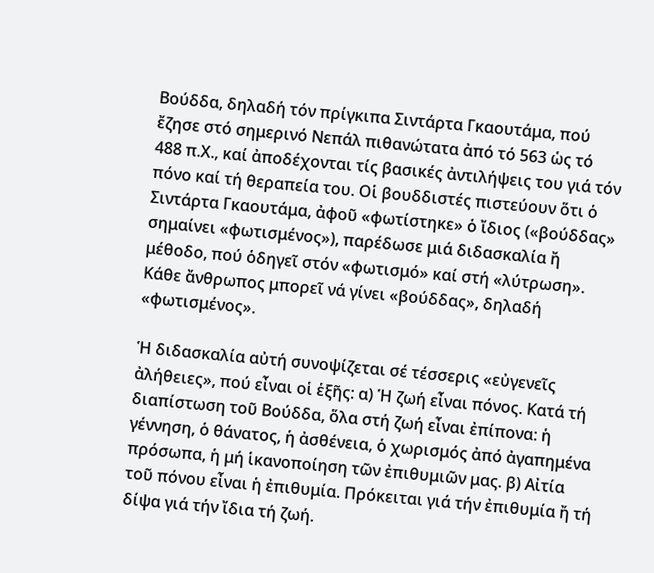Βούδδα, δηλαδή τόν πρίγκιπα Σιντάρτα Γκαουτάμα, πού ἔζησε στό σημερινό Νεπάλ πιθανώτατα ἀπό τό 563 ὡς τό 488 π.Χ., καί ἀποδέχονται τίς βασικές ἀντιλήψεις του γιά τόν πόνο καί τή θεραπεία του. Οἱ βουδδιστές πιστεύουν ὅτι ὁ Σιντάρτα Γκαουτάμα, ἀφοῦ «φωτίστηκε» ὁ ἴδιος («βούδδας» σημαίνει «φωτισμένος»), παρέδωσε μιά διδασκαλία ἤ μέθοδο, πού ὁδηγεῖ στόν «φωτισμό» καί στή «λύτρωση». Κάθε ἄνθρωπος μπορεῖ νά γίνει «βούδδας», δηλαδή «φωτισμένος».

Ἡ διδασκαλία αὐτή συνοψίζεται σέ τέσσερις «εὐγενεῖς ἀλήθειες», πού εἶναι οἱ ἑξῆς: α) Ἡ ζωή εἶναι πόνος. Κατά τή διαπίστωση τοῦ Βούδδα, ὅλα στή ζωή εἶναι ἐπίπονα: ἡ γέννηση, ὁ θάνατος, ἡ ἀσθένεια, ὁ χωρισμός ἀπό ἀγαπημένα πρόσωπα, ἡ μή ἱκανοποίηση τῶν ἐπιθυμιῶν μας. β) Αἰτία τοῦ πόνου εἶναι ἡ ἐπιθυμία. Πρόκειται γιά τήν ἐπιθυμία ἤ τή δίψα γιά τήν ἴδια τή ζωή.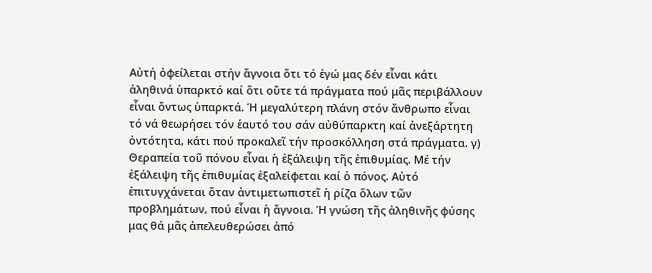Αὐτή ὀφείλεται στήν ἄγνοια ὅτι τό ἐγώ μας δέν εἶναι κάτι ἀληθινά ὑπαρκτό καί ὅτι οὔτε τά πράγματα πού μᾶς περιβάλλουν εἶναι ὄντως ὑπαρκτά. Ἡ μεγαλύτερη πλάνη στόν ἄνθρωπο εἶναι τό νά θεωρήσει τόν ἑαυτό του σάν αὐθύπαρκτη καί ἀνεξάρτητη ὀντότητα, κάτι πού προκαλεῖ τήν προσκόλληση στά πράγματα. γ) Θεραπεία τοῦ πόνου εἶναι ἡ ἐξάλειψη τῆς ἐπιθυμίας. Μέ τήν ἐξάλειψη τῆς ἐπιθυμίας ἐξαλείφεται καί ὁ πόνος. Αὐτό ἐπιτυγχάνεται ὅταν ἀντιμετωπιστεῖ ἡ ρίζα ὅλων τῶν προβλημάτων, πού εἶναι ἡ ἄγνοια. Ἡ γνώση τῆς ἀληθινῆς φύσης μας θά μᾶς ἀπελευθερώσει ἀπό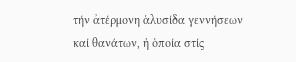τήν ἀτέρμονη ἁλυσίδα γεννήσεων καί θανάτων, ἡ ὁποία στίς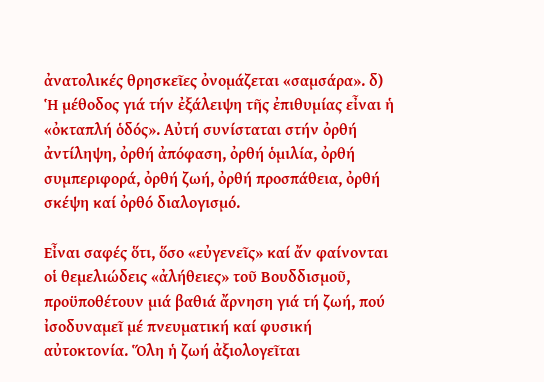ἀνατολικές θρησκεῖες ὀνομάζεται «σαμσάρα». δ) Ἡ μέθοδος γιά τήν ἐξάλειψη τῆς ἐπιθυμίας εἶναι ἡ «ὀκταπλή ὁδός». Αὐτή συνίσταται στήν ὀρθή ἀντίληψη, ὀρθή ἀπόφαση, ὀρθή ὁμιλία, ὀρθή συμπεριφορά, ὀρθή ζωή, ὀρθή προσπάθεια, ὀρθή σκέψη καί ὀρθό διαλογισμό.

Εἶναι σαφές ὅτι, ὅσο «εὐγενεῖς» καί ἄν φαίνονται οἱ θεμελιώδεις «ἀλήθειες» τοῦ Βουδδισμοῦ, προϋποθέτουν μιά βαθιά ἄρνηση γιά τή ζωή, πού ἰσοδυναμεῖ μέ πνευματική καί φυσική αὐτοκτονία. Ὅλη ἡ ζωή ἀξιολογεῖται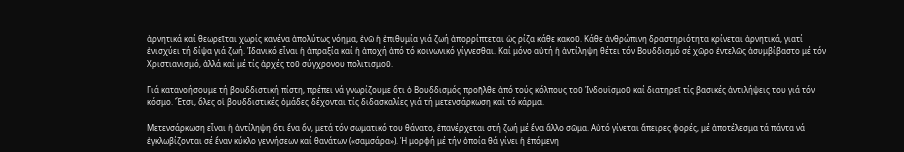ἀρνητικά καί θεωρεῖται χωρίς κανένα ἀπολύτως νόημα, ἐνῶ ἡ ἐπιθυμία γιά ζωή ἀπορρίπτεται ὡς ρίζα κάθε κακοῦ. Κάθε ἀνθρώπινη δραστηριότητα κρίνεται ἀρνητικά, γιατί ἐνισχύει τή δίψα γιά ζωή. Ἰδανικό εἶναι ἡ ἀπραξία καί ἡ ἀποχή ἀπό τό κοινωνικό γίγνεσθαι. Καί μόνο αὐτή ἡ ἀντίληψη θέτει τόν Βουδδισμό σέ χῶρο ἐντελῶς ἀσυμβίβαστο μέ τόν Χριστιανισμό, ἀλλά καί μέ τίς ἀρχές τοῦ σύγχρονου πολιτισμοῦ.

Γιά κατανοήσουμε τή βουδδιστική πίστη, πρέπει νά γνωρίζουμε ὅτι ὁ Βουδδισμός προῆλθε ἀπό τούς κόλπους τοῦ Ἰνδουϊσμοῦ καί διατηρεῖ τίς βασικές ἀντιλήψεις του γιά τόν κόσμο. Ἔτσι, ὅλες οἱ βουδδιστικές ὁμάδες δέχονται τίς διδασκαλίες γιά τή μετενσάρκωση καί τό κάρμα.

Μετενσάρκωση εἶναι ἡ ἀντίληψη ὅτι ἕνα ὄν, μετά τόν σωματικό του θάνατο, ἐπανέρχεται στή ζωή μέ ἕνα ἄλλο σῶμα. Αὐτό γίνεται ἄπειρες φορές, μέ ἀποτέλεσμα τά πάντα νά ἐγκλωβίζονται σέ ἕναν κύκλο γεννήσεων καί θανάτων («σαμσάρα»). Ἡ μορφή μέ τήν ὁποία θά γίνει ἡ ἑπόμενη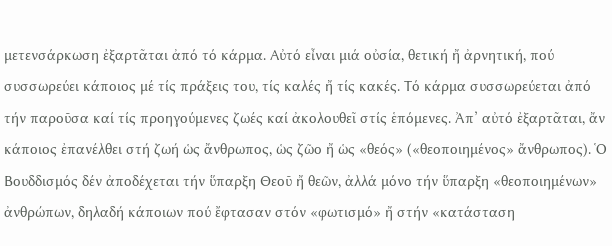μετενσάρκωση ἐξαρτᾶται ἀπό τό κάρμα. Αὐτό εἶναι μιά οὐσία, θετική ἤ ἀρνητική, πού συσσωρεύει κάποιος μέ τίς πράξεις του, τίς καλές ἤ τίς κακές. Τό κάρμα συσσωρεύεται ἀπό τήν παροῦσα καί τίς προηγούμενες ζωές καί ἀκολουθεῖ στίς ἑπόμενες. Ἀπ’ αὐτό ἐξαρτᾶται, ἄν κάποιος ἐπανέλθει στή ζωή ὡς ἄνθρωπος, ὡς ζῶο ἤ ὡς «θεός» («θεοποιημένος» ἄνθρωπος). Ὁ Βουδδισμός δέν ἀποδέχεται τήν ὕπαρξη Θεοῦ ἤ θεῶν, ἀλλά μόνο τήν ὕπαρξη «θεοποιημένων» ἀνθρώπων, δηλαδή κάποιων πού ἔφτασαν στόν «φωτισμό» ἤ στήν «κατάσταση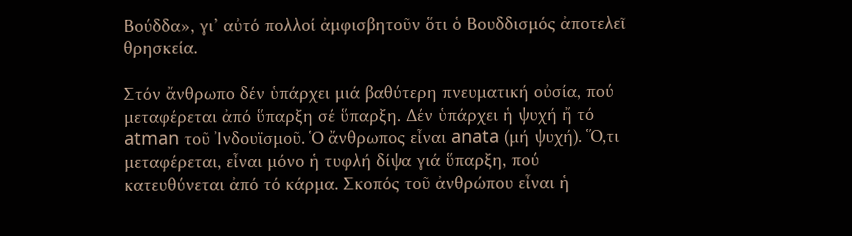Βούδδα», γι’ αὐτό πολλοί ἀμφισβητοῦν ὅτι ὁ Βουδδισμός ἀποτελεῖ θρησκεία.

Στόν ἄνθρωπο δέν ὑπάρχει μιά βαθύτερη πνευματική οὐσία, πού μεταφέρεται ἀπό ὕπαρξη σέ ὕπαρξη. Δέν ὑπάρχει ἡ ψυχή ἤ τό atman τοῦ Ἰνδουϊσμοῦ. Ὁ ἄνθρωπος εἶναι anata (μή ψυχή). Ὅ,τι μεταφέρεται, εἶναι μόνο ἡ τυφλή δίψα γιά ὕπαρξη, πού κατευθύνεται ἀπό τό κάρμα. Σκοπός τοῦ ἀνθρώπου εἶναι ἡ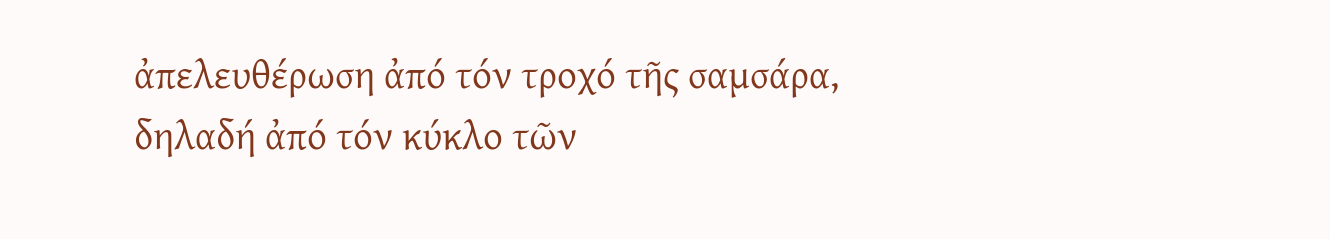ἀπελευθέρωση ἀπό τόν τροχό τῆς σαμσάρα, δηλαδή ἀπό τόν κύκλο τῶν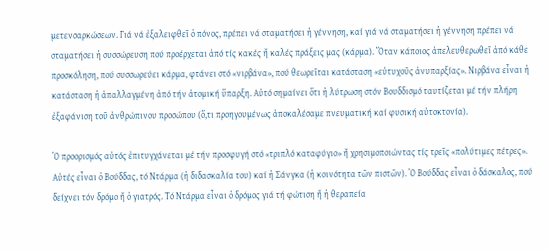μετενσαρκώσεων. Γιά νά ἐξαλειφθεῖ ὁ πόνος, πρέπει νά σταματήσει ἡ γέννηση, καί γιά νά σταματήσει ἡ γέννηση πρέπει νά σταματήσει ἡ συσσώρευση πού προέρχεται ἀπό τίς κακές ἤ καλές πράξεις μας (κάρμα). Ὅταν κάποιος ἀπελευθερωθεῖ ἀπό κάθε προσκόληση, πού συσσωρεύει κάρμα, φτάνει στό «νιρβάνα», πού θεωρεῖται κατάσταση «εὐτυχοῦς ἀνυπαρξίας». Νιρβάνα εἶναι ἡ κατάσταση ἡ ἀπαλλαγμένη ἀπό τήν ἀτομική ὕπαρξη. Αὐτό σημαίνει ὅτι ἡ λύτρωση στόν Βουδδισμό ταυτίζεται μέ τήν πλήρη ἐξαφάνιση τοῦ ἀνθρώπινου προσώπου (ὅ,τι προηγουμένως ἀποκαλέσαμε πνευματική καί φυσική αὐτοκτονία).

Ὁ προορισμός αὐτός ἐπιτυγχάνεται μέ τήν προσφυγή στό «τριπλό καταφύγιο» ἤ χρησιμοποιώντας τίς τρεῖς «πολύτιμες πέτρες». Αὐτές εἶναι ὁ Βούδδας, τό Ντάρμα (ἡ διδασκαλία του) καί ἡ Σάνγκα (ἡ κοινότητα τῶν πιστῶν). Ὁ Βούδδας εἶναι ὁ δάσκαλος, πού δείχνει τόν δρόμο ἤ ὁ γιατρός. Τό Ντάρμα εἶναι ὁ δρόμος γιά τή φώτιση ἤ ἡ θεραπεία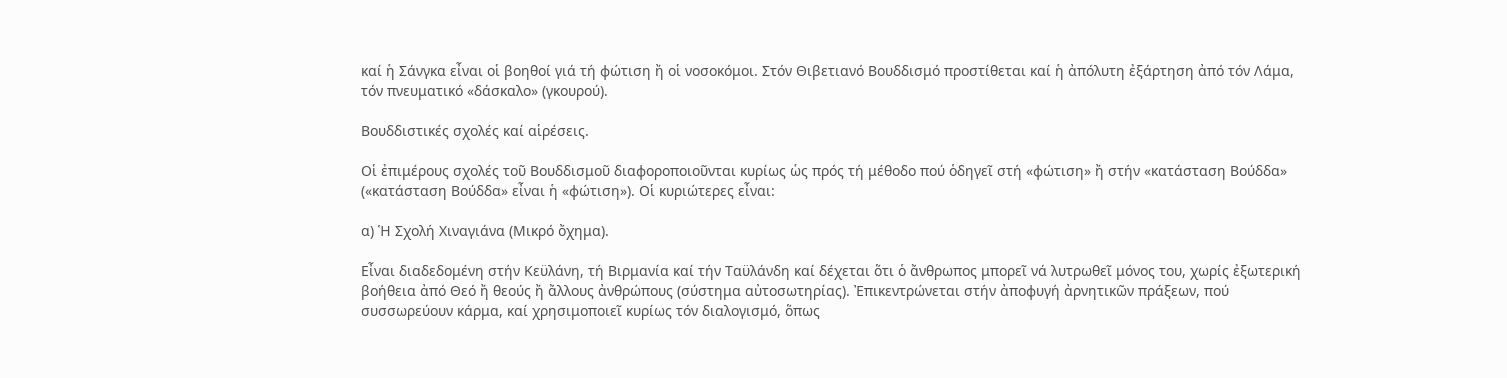καί ἡ Σάνγκα εἶναι οἱ βοηθοί γιά τή φώτιση ἤ οἱ νοσοκόμοι. Στόν Θιβετιανό Βουδδισμό προστίθεται καί ἡ ἀπόλυτη ἐξάρτηση ἀπό τόν Λάμα, τόν πνευματικό «δάσκαλο» (γκουρού).

Βουδδιστικές σχολές καί αἱρέσεις.

Οἱ ἐπιμέρους σχολές τοῦ Βουδδισμοῦ διαφοροποιοῦνται κυρίως ὡς πρός τή μέθοδο πού ὁδηγεῖ στή «φώτιση» ἤ στήν «κατάσταση Βούδδα» («κατάσταση Βούδδα» εἶναι ἡ «φώτιση»). Οἱ κυριώτερες εἶναι:

α) Ἡ Σχολή Χιναγιάνα (Μικρό ὄχημα).

Εἶναι διαδεδομένη στήν Κεϋλάνη, τή Βιρμανία καί τήν Ταϋλάνδη καί δέχεται ὅτι ὁ ἄνθρωπος μπορεῖ νά λυτρωθεῖ μόνος του, χωρίς ἐξωτερική βοήθεια ἀπό Θεό ἤ θεούς ἤ ἄλλους ἀνθρώπους (σύστημα αὐτοσωτηρίας). Ἐπικεντρώνεται στήν ἀποφυγή ἀρνητικῶν πράξεων, πού συσσωρεύουν κάρμα, καί χρησιμοποιεῖ κυρίως τόν διαλογισμό, ὅπως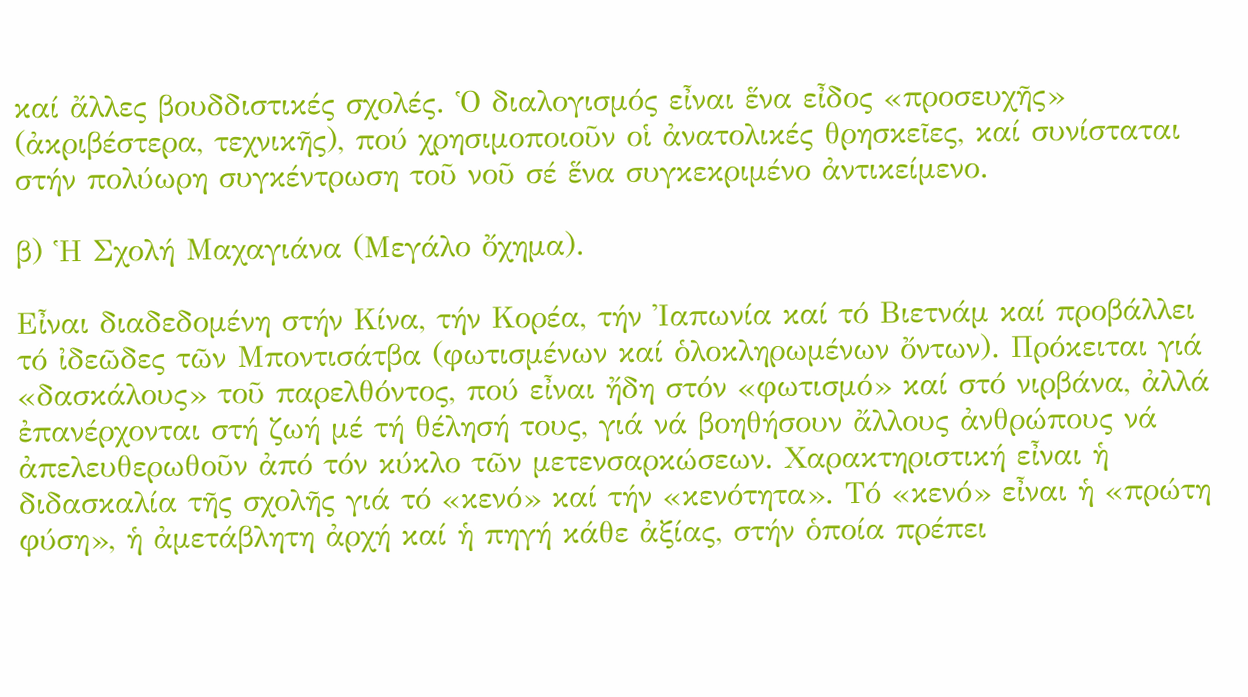καί ἄλλες βουδδιστικές σχολές. Ὁ διαλογισμός εἶναι ἕνα εἶδος «προσευχῆς» (ἀκριβέστερα, τεχνικῆς), πού χρησιμοποιοῦν οἱ ἀνατολικές θρησκεῖες, καί συνίσταται στήν πολύωρη συγκέντρωση τοῦ νοῦ σέ ἕνα συγκεκριμένο ἀντικείμενο.

β) Ἡ Σχολή Μαχαγιάνα (Μεγάλο ὄχημα).

Εἶναι διαδεδομένη στήν Κίνα, τήν Κορέα, τήν Ἰαπωνία καί τό Βιετνάμ καί προβάλλει τό ἰδεῶδες τῶν Μποντισάτβα (φωτισμένων καί ὁλοκληρωμένων ὄντων). Πρόκειται γιά «δασκάλους» τοῦ παρελθόντος, πού εἶναι ἤδη στόν «φωτισμό» καί στό νιρβάνα, ἀλλά ἐπανέρχονται στή ζωή μέ τή θέλησή τους, γιά νά βοηθήσουν ἄλλους ἀνθρώπους νά ἀπελευθερωθοῦν ἀπό τόν κύκλο τῶν μετενσαρκώσεων. Χαρακτηριστική εἶναι ἡ διδασκαλία τῆς σχολῆς γιά τό «κενό» καί τήν «κενότητα». Τό «κενό» εἶναι ἡ «πρώτη φύση», ἡ ἀμετάβλητη ἀρχή καί ἡ πηγή κάθε ἀξίας, στήν ὁποία πρέπει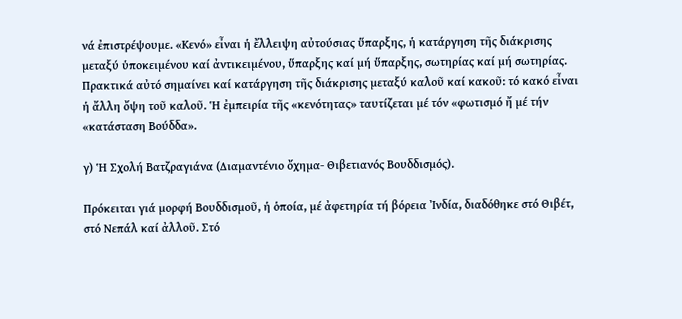νά ἐπιστρέψουμε. «Κενό» εἶναι ἡ ἔλλειψη αὐτούσιας ὕπαρξης, ἡ κατάργηση τῆς διάκρισης μεταξύ ὑποκειμένου καί ἀντικειμένου, ὕπαρξης καί μή ὕπαρξης, σωτηρίας καί μή σωτηρίας. Πρακτικά αὐτό σημαίνει καί κατάργηση τῆς διάκρισης μεταξύ καλοῦ καί κακοῦ: τό κακό εἶναι ἡ ἄλλη ὄψη τοῦ καλοῦ. Ἡ ἐμπειρία τῆς «κενότητας» ταυτίζεται μέ τόν «φωτισμό ἤ μέ τήν «κατάσταση Βούδδα».

γ) Ἡ Σχολή Βατζραγιάνα (Διαμαντένιο ὄχημα- Θιβετιανός Βουδδισμός).

Πρόκειται γιά μορφή Βουδδισμοῦ, ἡ ὁποία, μέ ἀφετηρία τή βόρεια Ἰνδία, διαδόθηκε στό Θιβέτ, στό Νεπάλ καί ἀλλοῦ. Στό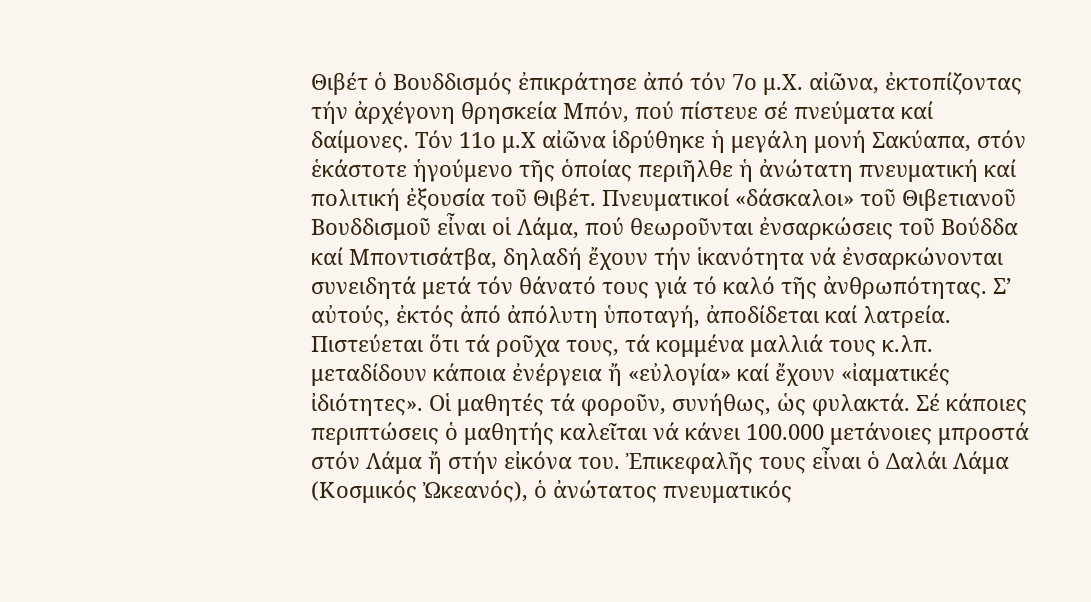Θιβέτ ὁ Βουδδισμός ἐπικράτησε ἀπό τόν 7ο μ.Χ. αἰῶνα, ἐκτοπίζοντας τήν ἀρχέγονη θρησκεία Μπόν, πού πίστευε σέ πνεύματα καί δαίμονες. Τόν 11ο μ.Χ αἰῶνα ἱδρύθηκε ἡ μεγάλη μονή Σακύαπα, στόν ἑκάστοτε ἡγούμενο τῆς ὁποίας περιῆλθε ἡ ἀνώτατη πνευματική καί πολιτική ἐξουσία τοῦ Θιβέτ. Πνευματικοί «δάσκαλοι» τοῦ Θιβετιανοῦ Βουδδισμοῦ εἶναι οἱ Λάμα, πού θεωροῦνται ἐνσαρκώσεις τοῦ Βούδδα καί Μποντισάτβα, δηλαδή ἔχουν τήν ἱκανότητα νά ἐνσαρκώνονται συνειδητά μετά τόν θάνατό τους γιά τό καλό τῆς ἀνθρωπότητας. Σ’ αὐτούς, ἐκτός ἀπό ἀπόλυτη ὑποταγή, ἀποδίδεται καί λατρεία. Πιστεύεται ὅτι τά ροῦχα τους, τά κομμένα μαλλιά τους κ.λπ. μεταδίδουν κάποια ἐνέργεια ἤ «εὐλογία» καί ἔχουν «ἰαματικές ἰδιότητες». Οἱ μαθητές τά φοροῦν, συνήθως, ὡς φυλακτά. Σέ κάποιες περιπτώσεις ὁ μαθητής καλεῖται νά κάνει 100.000 μετάνοιες μπροστά στόν Λάμα ἤ στήν εἰκόνα του. Ἐπικεφαλῆς τους εἶναι ὁ Δαλάι Λάμα (Κοσμικός Ὠκεανός), ὁ ἀνώτατος πνευματικός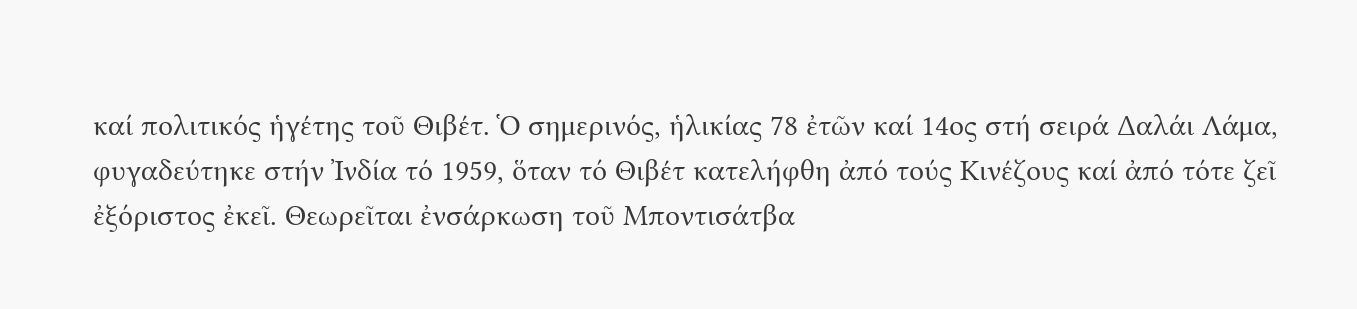καί πολιτικός ἡγέτης τοῦ Θιβέτ. Ὁ σημερινός, ἡλικίας 78 ἐτῶν καί 14ος στή σειρά Δαλάι Λάμα, φυγαδεύτηκε στήν Ἰνδία τό 1959, ὅταν τό Θιβέτ κατελήφθη ἀπό τούς Κινέζους καί ἀπό τότε ζεῖ ἐξόριστος ἐκεῖ. Θεωρεῖται ἐνσάρκωση τοῦ Μποντισάτβα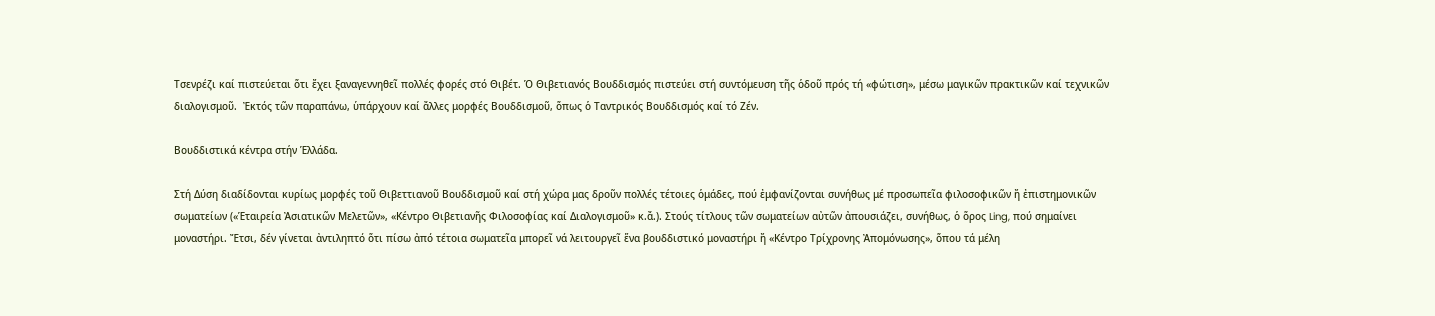Τσενρέζι καί πιστεύεται ὅτι ἔχει ξαναγεννηθεῖ πολλές φορές στό Θιβέτ. Ὁ Θιβετιανός Βουδδισμός πιστεύει στή συντόμευση τῆς ὁδοῦ πρός τή «φώτιση», μέσω μαγικῶν πρακτικῶν καί τεχνικῶν διαλογισμοῦ.  Ἐκτός τῶν παραπάνω, ὑπάρχουν καί ἄλλες μορφές Βουδδισμοῦ, ὅπως ὁ Ταντρικός Βουδδισμός καί τό Ζέν.

Βουδδιστικά κέντρα στήν Ἑλλάδα.

Στή Δύση διαδίδονται κυρίως μορφές τοῦ Θιβεττιανοῦ Βουδδισμοῦ καί στή χώρα μας δροῦν πολλές τέτοιες ὁμάδες, πού ἐμφανίζονται συνήθως μέ προσωπεῖα φιλοσοφικῶν ἤ ἐπιστημονικῶν σωματείων («Ἑταιρεία Ἀσιατικῶν Μελετῶν», «Κέντρο Θιβετιανῆς Φιλοσοφίας καί Διαλογισμοῦ» κ.ἄ.). Στούς τίτλους τῶν σωματείων αὐτῶν ἀπουσιάζει, συνήθως, ὁ ὅρος Ling, πού σημαίνει μοναστήρι. Ἔτσι, δέν γίνεται ἀντιληπτό ὅτι πίσω ἀπό τέτοια σωματεῖα μπορεῖ νά λειτουργεῖ ἕνα βουδδιστικό μοναστήρι ἤ «Κέντρο Τρίχρονης Ἀπομόνωσης», ὅπου τά μέλη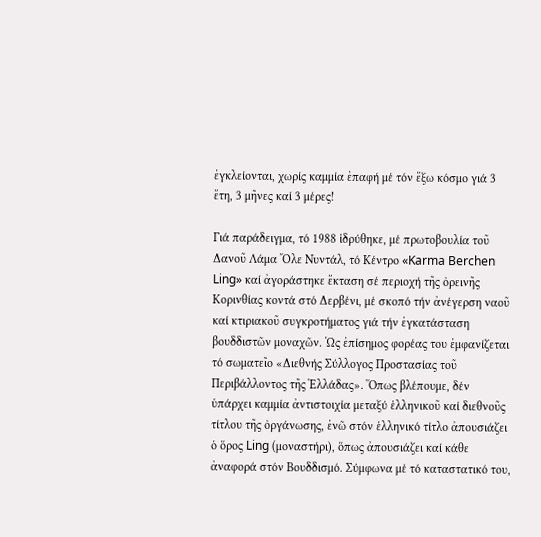ἐγκλείονται, χωρίς καμμία ἐπαφή μέ τόν ἔξω κόσμο γιά 3 ἔτη, 3 μῆνες καί 3 μέρες!

Γιά παράδειγμα, τό 1988 ἱδρύθηκε, μέ πρωτοβουλία τοῦ Δανοῦ Λάμα Ὄλε Νυντάλ, τό Κέντρο «Karma Berchen Ling» καί ἀγοράστηκε ἔκταση σέ περιοχή τῆς ὀρεινῆς Κορινθίας κοντά στό Δερβένι, μέ σκοπό τήν ἀνέγερση ναοῦ καί κτιριακοῦ συγκροτήματος γιά τήν ἐγκατάσταση βουδδιστῶν μοναχῶν. Ὡς ἐπίσημος φορέας του ἐμφανίζεται τό σωματεῖο «Διεθνής Σύλλογος Προστασίας τοῦ Περιβάλλοντος τῆς Ἑλλάδας». Ὅπως βλέπουμε, δέν ὑπάρχει καμμία ἀντιστοιχία μεταξύ ἑλληνικοῦ καί διεθνοῦς τίτλου τῆς ὀργάνωσης, ἐνῶ στόν ἑλληνικό τίτλο ἀπουσιάζει ὁ ὅρος Ling (μοναστήρι), ὅπως ἀπουσιάζει καί κάθε ἀναφορά στόν Βουδδισμό. Σύμφωνα μέ τό καταστατικό του,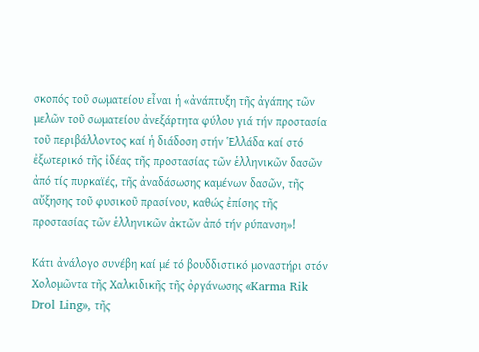σκοπός τοῦ σωματείου εἶναι ἡ «ἀνάπτυξη τῆς ἀγάπης τῶν μελῶν τοῦ σωματείου ἀνεξάρτητα φύλου γιά τήν προστασία τοῦ περιβάλλοντος καί ἡ διάδοση στήν Ἑλλάδα καί στό ἐξωτερικό τῆς ἰδέας τῆς προστασίας τῶν ἑλληνικῶν δασῶν ἀπό τίς πυρκαϊές, τῆς ἀναδάσωσης καμένων δασῶν, τῆς αὔξησης τοῦ φυσικοῦ πρασίνου, καθώς ἐπίσης τῆς προστασίας τῶν ἑλληνικῶν ἀκτῶν ἀπό τήν ρύπανση»!

Κάτι ἀνάλογο συνέβη καί μέ τό βουδδιστικό μοναστήρι στόν Χολομῶντα τῆς Χαλκιδικῆς τῆς ὀργάνωσης «Karma Rik Drol Ling», τῆς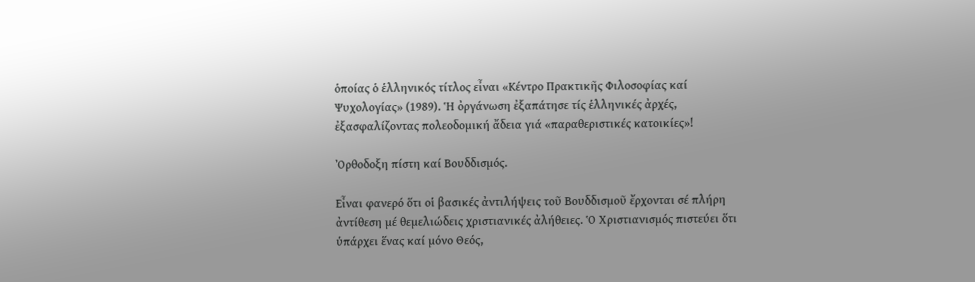ὁποίας ὁ ἑλληνικός τίτλος εἶναι «Κέντρο Πρακτικῆς Φιλοσοφίας καί Ψυχολογίας» (1989). Ἡ ὀργάνωση ἐξαπάτησε τίς ἑλληνικές ἀρχές, ἐξασφαλίζοντας πολεοδομική ἄδεια γιά «παραθεριστικές κατοικίες»!

Ὀρθοδοξη πίστη καί Βουδδισμός.

Εἶναι φανερό ὅτι οἱ βασικές ἀντιλήψεις τοῦ Βουδδισμοῦ ἔρχονται σέ πλήρη ἀντίθεση μέ θεμελιώδεις χριστιανικές ἀλήθειες. Ὁ Χριστιανισμός πιστεύει ὅτι ὑπάρχει ἕνας καί μόνο Θεός,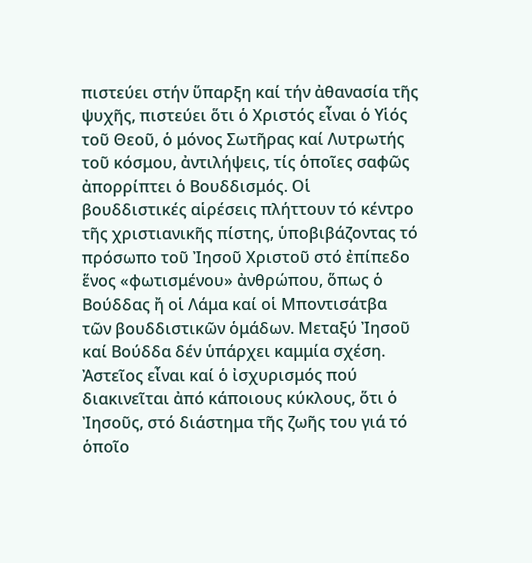πιστεύει στήν ὕπαρξη καί τήν ἀθανασία τῆς ψυχῆς, πιστεύει ὅτι ὁ Χριστός εἶναι ὁ Υἱός τοῦ Θεοῦ, ὁ μόνος Σωτῆρας καί Λυτρωτής τοῦ κόσμου, ἀντιλήψεις, τίς ὁποῖες σαφῶς ἀπορρίπτει ὁ Βουδδισμός. Οἱ βουδδιστικές αἱρέσεις πλήττουν τό κέντρο τῆς χριστιανικῆς πίστης, ὑποβιβάζοντας τό πρόσωπο τοῦ Ἰησοῦ Χριστοῦ στό ἐπίπεδο ἕνος «φωτισμένου» ἀνθρώπου, ὅπως ὁ Βούδδας ἤ οἱ Λάμα καί οἱ Μποντισάτβα τῶν βουδδιστικῶν ὁμάδων. Μεταξύ Ἰησοῦ καί Βούδδα δέν ὑπάρχει καμμία σχέση. Ἀστεῖος εἶναι καί ὁ ἰσχυρισμός πού διακινεῖται ἀπό κάποιους κύκλους, ὅτι ὁ Ἰησοῦς, στό διάστημα τῆς ζωῆς του γιά τό ὁποῖο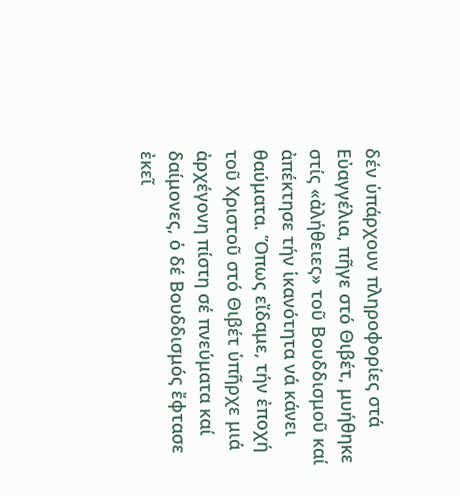δέν ὑπάρχουν πληροφορίες στά Εὐαγγέλια, πῆγε στό Θιβέτ, μυήθηκε στίς «ἀλήθειες» τοῦ Βουδδισμοῦ καί ἀπέκτησε τήν ἱκανότητα νά κάνει θαύματα. Ὅπως εἴδαμε, τήν ἐποχή τοῦ Χριστοῦ στό Θιβέτ ὑπῆρχε μιά ἀρχέγονη πίστη σέ πνεύματα καί δαίμονες, ὁ δέ Βουδδισμός ἔφτασε ἐκεῖ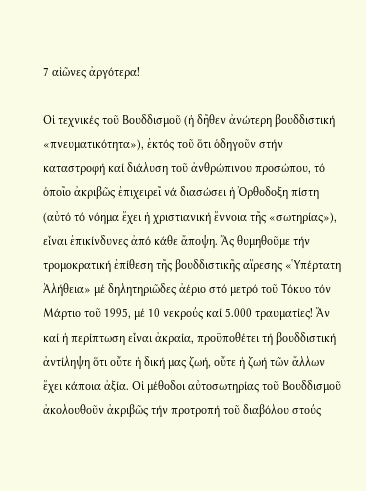7 αἰῶνες ἀργότερα!

Οἱ τεχνικές τοῦ Βουδδισμοῦ (ἡ δῆθεν ἀνώτερη βουδδιστική «πνευματικότητα»), ἐκτός τοῦ ὅτι ὁδηγοῦν στήν καταστροφή καί διάλυση τοῦ ἀνθρώπινου προσώπου, τό ὁποῖο ἀκριβῶς ἐπιχειρεῖ νά διασώσει ἡ Ὀρθοδοξη πίστη (αὐτό τό νόημα ἔχει ἡ χριστιανική ἔννοια τῆς «σωτηρίας»), εἶναι ἐπικίνδυνες ἀπό κάθε ἄποψη. Ἄς θυμηθοῦμε τήν τρομοκρατική ἐπίθεση τῆς βουδδιστικῆς αἵρεσης «Ὑπέρτατη Ἀλήθεια» μέ δηλητηριῶδες ἀέριο στό μετρό τοῦ Τόκυο τόν Μάρτιο τοῦ 1995, μέ 10 νεκρούς καί 5.000 τραυματίες! Ἄν καί ἡ περίπτωση εἶναι ἀκραία, προϋποθέτει τή βουδδιστική ἀντίληψη ὅτι οὔτε ἡ δική μας ζωή, οὔτε ἡ ζωή τῶν ἄλλων ἔχει κάποια ἀξία. Οἱ μέθοδοι αὐτοσωτηρίας τοῦ Βουδδισμοῦ ἀκολουθοῦν ἀκριβῶς τήν προτροπή τοῦ διαβόλου στούς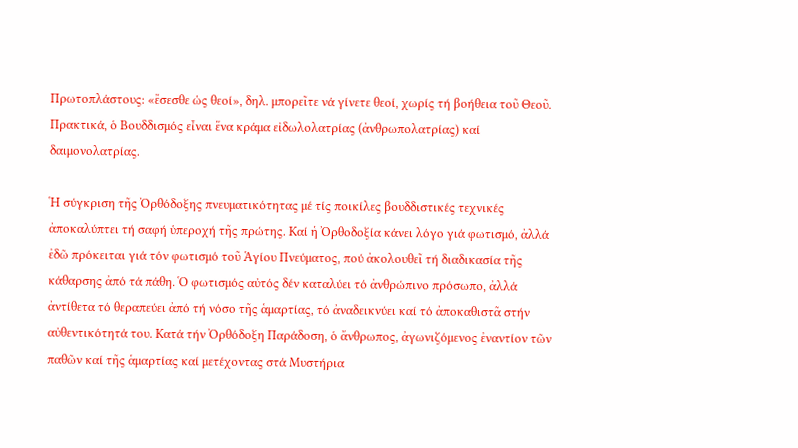Πρωτοπλάστους: «ἔσεσθε ὡς θεοί», δηλ. μπορεῖτε νά γίνετε θεοί, χωρίς τή βοήθεια τοῦ Θεοῦ. Πρακτικά, ὁ Βουδδισμός εἶναι ἕνα κράμα εἰδωλολατρίας (ἀνθρωπολατρίας) καί δαιμονολατρίας.

Ἡ σύγκριση τῆς Ὀρθόδοξης πνευματικότητας μέ τίς ποικίλες βουδδιστικές τεχνικές ἀποκαλύπτει τή σαφή ὑπεροχή τῆς πρώτης. Καί ἡ Ὀρθοδοξία κάνει λόγο γιά φωτισμό, ἀλλά ἐδῶ πρόκειται γιά τόν φωτισμό τοῦ Ἁγίου Πνεύματος, πού ἀκολουθεῖ τή διαδικασία τῆς κάθαρσης ἀπό τά πάθη. Ὁ φωτισμός αὐτός δέν καταλύει τό ἀνθρώπινο πρόσωπο, ἀλλά ἀντίθετα τό θεραπεύει ἀπό τή νόσο τῆς ἁμαρτίας, τό ἀναδεικνύει καί τό ἀποκαθιστᾶ στήν αὐθεντικότητά του. Κατά τήν Ὀρθόδοξη Παράδοση, ὁ ἄνθρωπος, ἀγωνιζόμενος ἐναντίον τῶν παθῶν καί τῆς ἁμαρτίας καί μετέχοντας στά Μυστήρια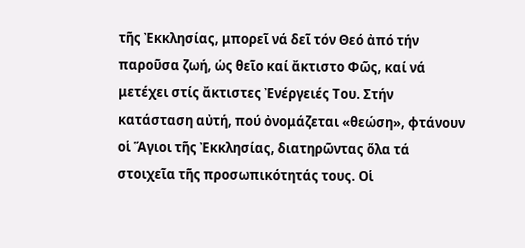τῆς Ἐκκλησίας, μπορεῖ νά δεῖ τόν Θεό ἀπό τήν παροῦσα ζωή, ὡς θεῖο καί ἄκτιστο Φῶς, καί νά μετέχει στίς ἄκτιστες Ἐνέργειές Του. Στήν κατάσταση αὐτή, πού ὀνομάζεται «θεώση», φτάνουν οἱ Ἅγιοι τῆς Ἐκκλησίας, διατηρῶντας ὅλα τά στοιχεῖα τῆς προσωπικότητάς τους. Οἱ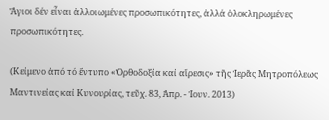Ἅγιοι δέν εἶναι ἀλλοιωμένες προσωπικότητες, ἀλλά ὁλοκληρωμένες προσωπικότητες.

(Κείμενο ἀπό τό ἔντυπο «Ὀρθοδοξία καί αἵρεσις» τῆς Ἱερᾶς Μητροπόλεως Μαντινείας καί Κυνουρίας, τεῦχ. 83, Ἀπρ. - Ἰουν. 2013)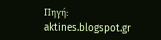Πηγή: aktines.blogspot.gr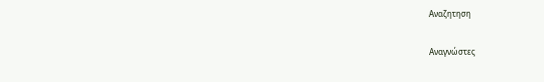Αναζητηση

Αναγνώστες